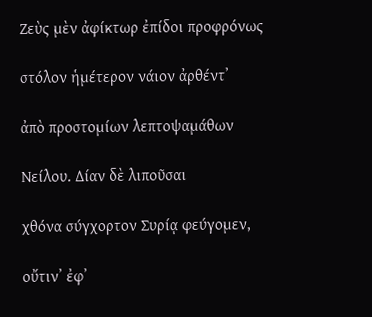Ζεὺς μὲν ἀφίκτωρ ἐπίδοι προφρόνως

στόλον ἡμέτερον νάιον ἀρθέντʼ

ἀπὸ προστομίων λεπτοψαμάθων

Νείλου. Δίαν δὲ λιποῦσαι

χθόνα σύγχορτον Συρίᾳ φεύγομεν,

οὔτινʼ ἐφʼ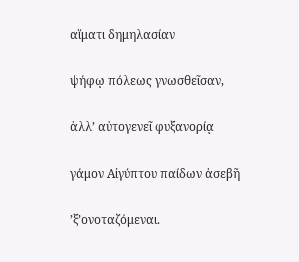αἵματι δημηλασίαν

ψήφῳ πόλεως γνωσθεῖσαν,

ἀλλʼ αὐτογενεῖ φυξανορίᾳ

γάμον Αἰγύπτου παίδων ἀσεβῆ

ʼξʼονοταζόμεναι.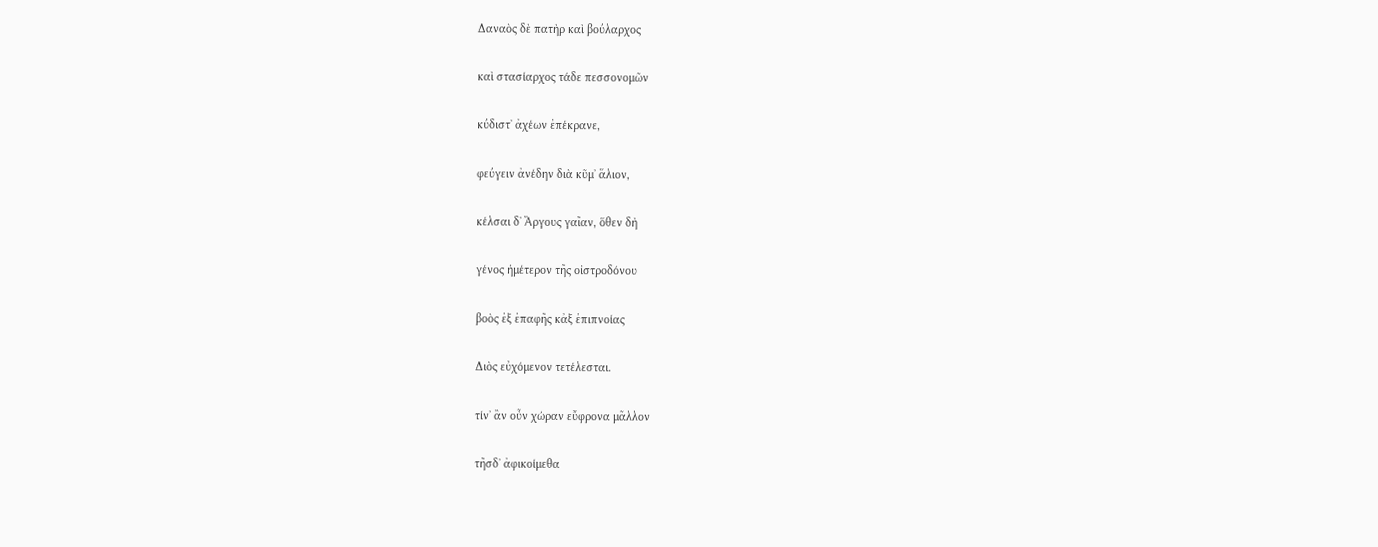Δαναὸς δὲ πατὴρ καὶ βούλαρχος

καὶ στασίαρχος τάδε πεσσονομῶν

κύδιστʼ ἀχέων ἐπέκρανε,

φεύγειν ἀνέδην διὰ κῦμʼ ἅλιον,

κέλσαι δʼ Ἄργους γαῖαν, ὅθεν δὴ

γένος ἡμέτερον τῆς οἰστροδόνου

βοὸς ἐξ ἐπαφῆς κἀξ ἐπιπνοίας

Διὸς εὐχόμενον τετέλεσται.

τίνʼ ἂν οὖν χώραν εὔφρονα μᾶλλον

τῆσδʼ ἀφικοίμεθα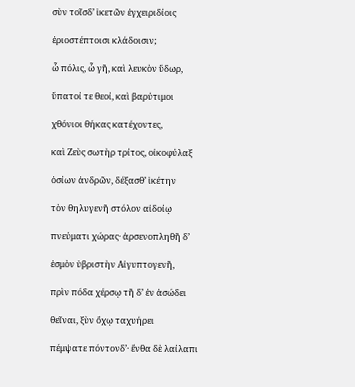σὺν τοῖσδʼ ἱκετῶν ἐγχειριδίοις

ἐριοστέπτοισι κλάδοισιν;

ὦ πόλις, ὦ γῆ, καὶ λευκὸν ὕδωρ,

ὕπατοί τε θεοί, καὶ βαρύτιμοι

χθόνιοι θήκας κατέχοντες,

καὶ Ζεὺς σωτὴρ τρίτος, οἰκοφύλαξ

ὁσίων ἀνδρῶν, δέξασθʼ ἱκέτην

τὸν θηλυγενῆ στόλον αἰδοίῳ

πνεύματι χώρας· ἀρσενοπληθῆ δʼ

ἑσμὸν ὑβριστὴν Αἰγυπτογενῆ,

πρὶν πόδα χέρσῳ τῆ δʼ ἐν ἀσώδει

θεῖναι, ξὺν ὄχῳ ταχυήρει

πέμψατε πόντονδʼ· ἔνθα δὲ λαίλαπι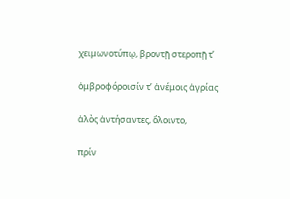χειμωνοτύπῳ, βροντῇ στεροπῇ τʼ

ὀμβροφόροισίν τʼ ἀνέμοις ἀγρίας

ἁλὸς ἀντήσαντες, ὄλοιντο,

πρίν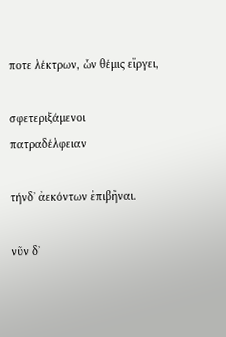ποτε λέκτρων, ὧν θέμις εἴργει,

σφετεριξάμενοι πατραδέλφειαν

τήνδʼ ἀεκόντων ἐπιβῆναι.

νῦν δʼ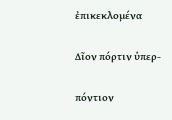ἐπικεκλομένα

Δῖον πόρτιν ὑπερ-

πόντιον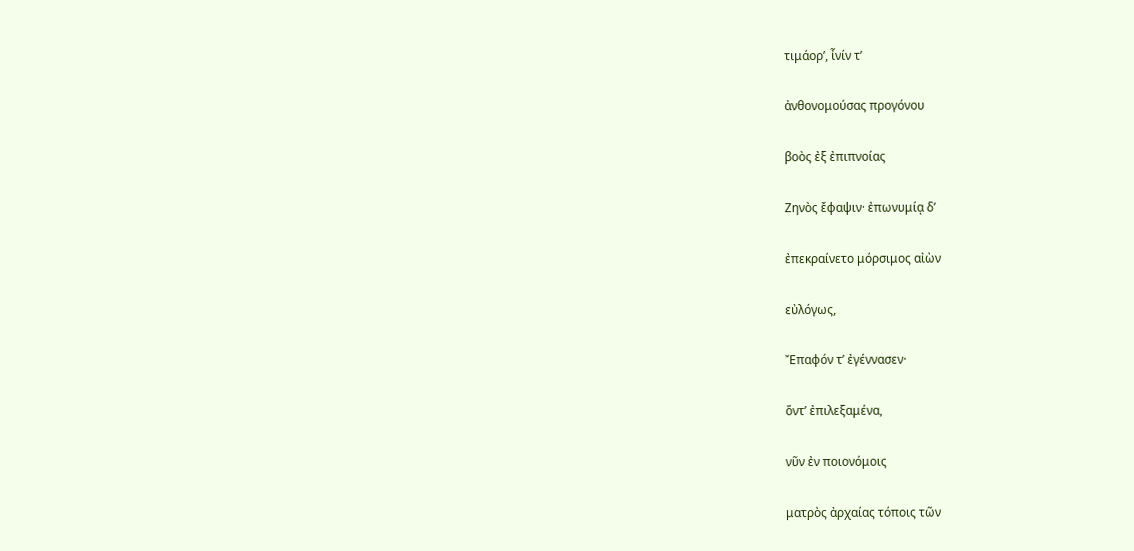τιμάορʼ, ἶνίν τʼ

ἀνθονομούσας προγόνου

βοὸς ἐξ ἐπιπνοίας

Ζηνὸς ἔφαψιν· ἐπωνυμίᾳ δʼ

ἐπεκραίνετο μόρσιμος αἰὼν

εὐλόγως,

Ἔπαφόν τʼ ἐγέννασεν·

ὅντʼ ἐπιλεξαμένα,

νῦν ἐν ποιονόμοις

ματρὸς ἀρχαίας τόποις τῶν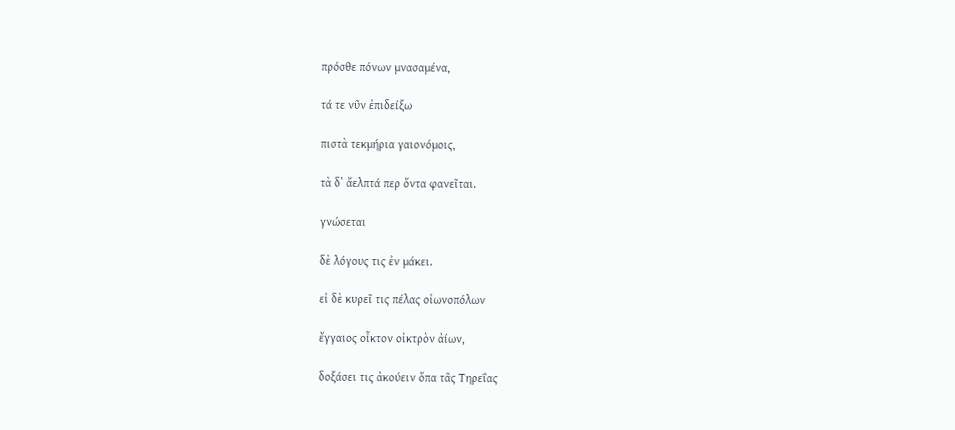πρόσθε πόνων μνασαμένα,

τά τε νῦν ἐπιδείξω

πιστὰ τεκμήρια γαιονόμοις,

τὰ δʼ ἄελπτά περ ὄντα φανεῖται.

γνώσεται

δὲ λόγους τις ἐν μάκει.

εἰ δὲ κυρεῖ τις πέλας οἰωνοπόλων

ἔγγαιος οἶκτον οἰκτρὸν ἀίων,

δοξάσει τις ἀκούειν ὄπα τᾶς Τηρεΐας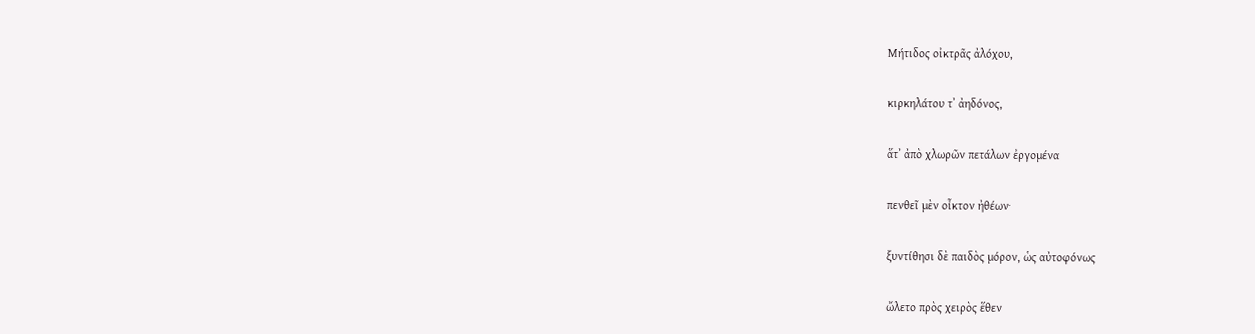Μήτιδος οἰκτρᾶς ἀλόχου,

κιρκηλάτου τʼ ἀηδόνος,

ἅτʼ ἀπὸ χλωρῶν πετάλων ἐργομένα

πενθεῖ μὲν οἶκτον ἠθέων·

ξυντίθησι δὲ παιδὸς μόρον, ὡς αὐτοφόνως

ὤλετο πρὸς χειρὸς ἕθεν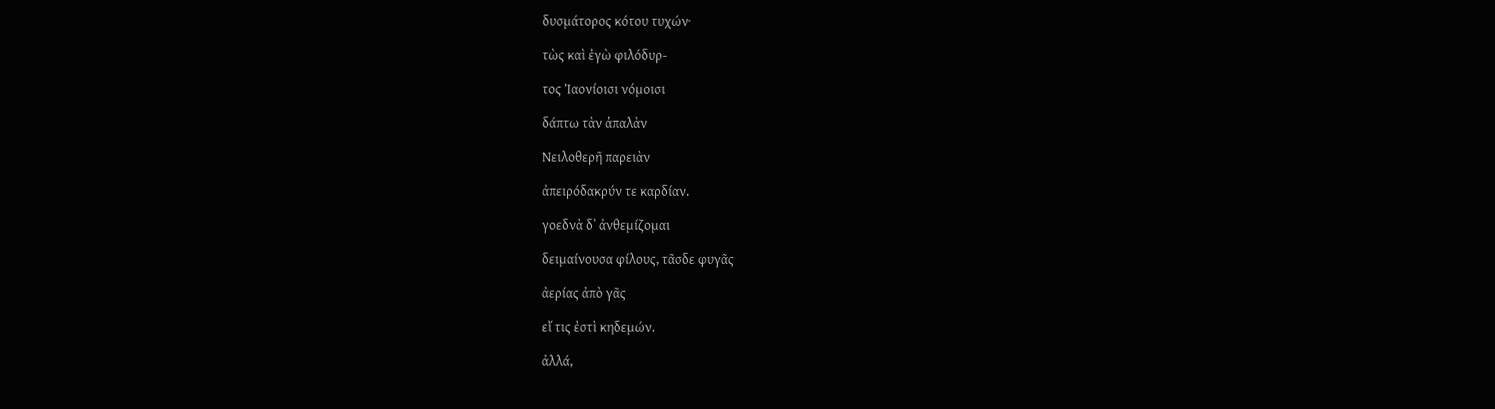δυσμάτορος κότου τυχών·

τὼς καὶ ἐγὼ φιλόδυρ-

τος Ἰαονίοισι νόμοισι

δάπτω τὰν ἁπαλὰν

Νειλοθερῆ παρειὰν

ἀπειρόδακρύν τε καρδίαν.

γοεδνὰ δʼ ἀνθεμίζομαι

δειμαίνουσα φίλους, τᾶσδε φυγᾶς

ἀερίας ἀπὸ γᾶς

εἴ τις ἐστὶ κηδεμών.

ἀλλά,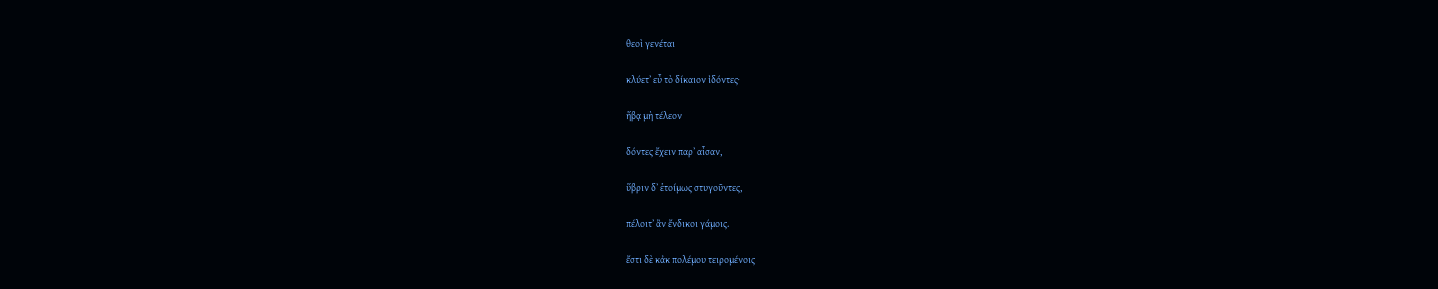θεοὶ γενέται

κλύετʼ εὖ τὸ δίκαιον ἰδόντες·

ἥβᾳ μὴ τέλεον

δόντες ἔχειν παρʼ αἶσαν,

ὕβριν δʼ ἑτοίμως στυγοῦντες,

πέλοιτʼ ἂν ἔνδικοι γάμοις.

ἔστι δὲ κἀκ πολέμου τειρομένοις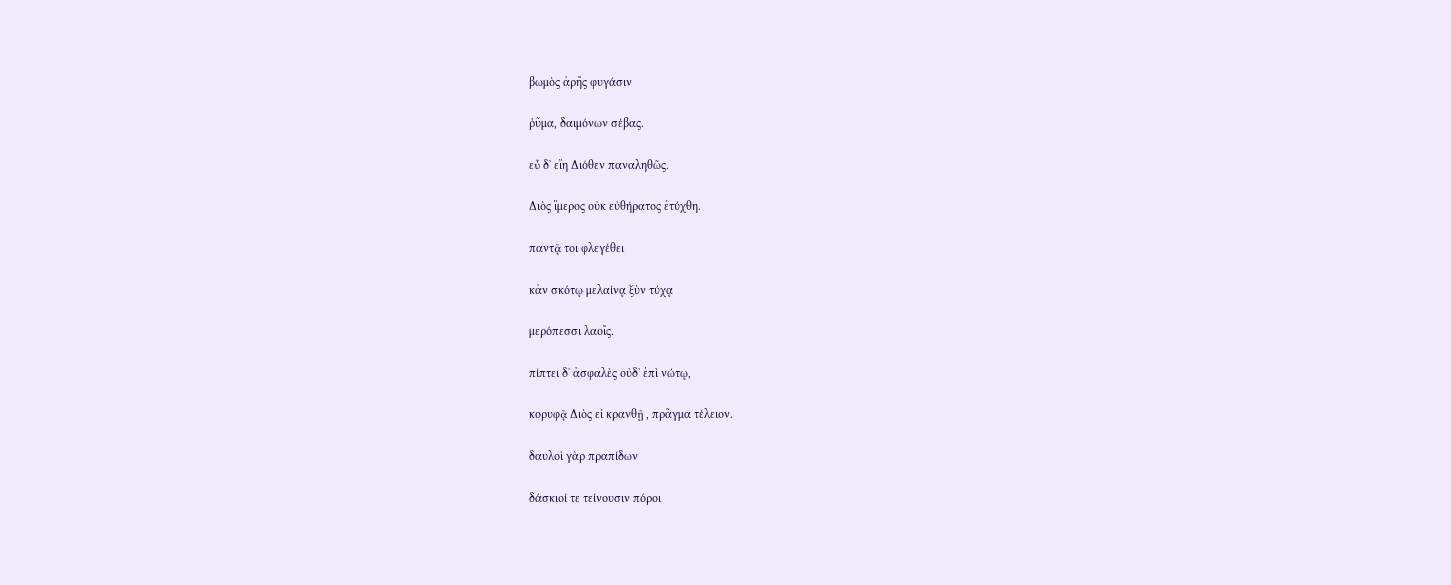βωμὸς ἀρῆς φυγάσιν

ῥῦμα, δαιμόνων σέβας.

εὖ δʼ εἴη Διόθεν παναληθῶς.

Διὸς ἵμερος οὐκ εὐθήρατος ἐτύχθη.

παντᾷ τοι φλεγέθει

κἀν σκότῳ μελαίνᾳ ξὺν τύχᾳ

μερόπεσσι λαοῖς.

πίπτει δʼ ἀσφαλὲς οὐδʼ ἐπὶ νώτῳ,

κορυφᾷ Διὸς εἰ κρανθῇ , πρᾶγμα τέλειον.

δαυλοὶ γὰρ πραπίδων

δάσκιοί τε τείνουσιν πόροι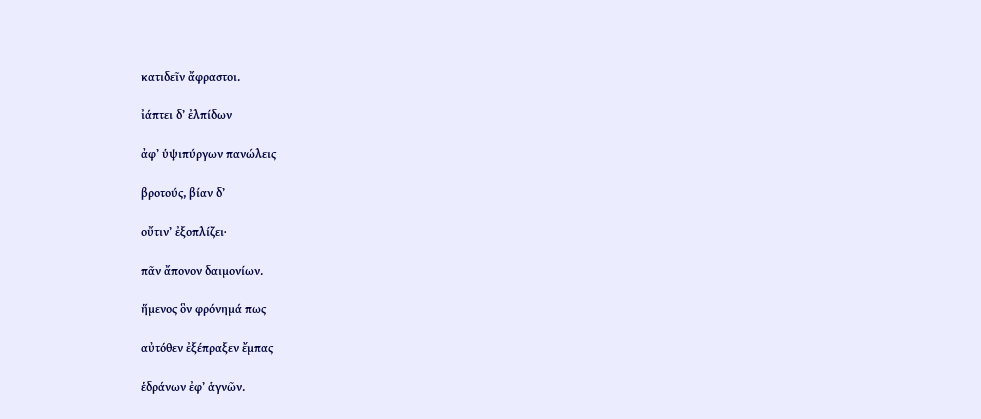κατιδεῖν ἄφραστοι.

ἰάπτει δʼ ἐλπίδων

ἀφʼ ὑψιπύργων πανώλεις

βροτούς, βίαν δʼ

οὔτινʼ ἐξοπλίζει·

πᾶν ἄπονον δαιμονίων.

ἥμενος ὃν φρόνημά πως

αὐτόθεν ἐξέπραξεν ἔμπας

ἑδράνων ἐφʼ ἁγνῶν.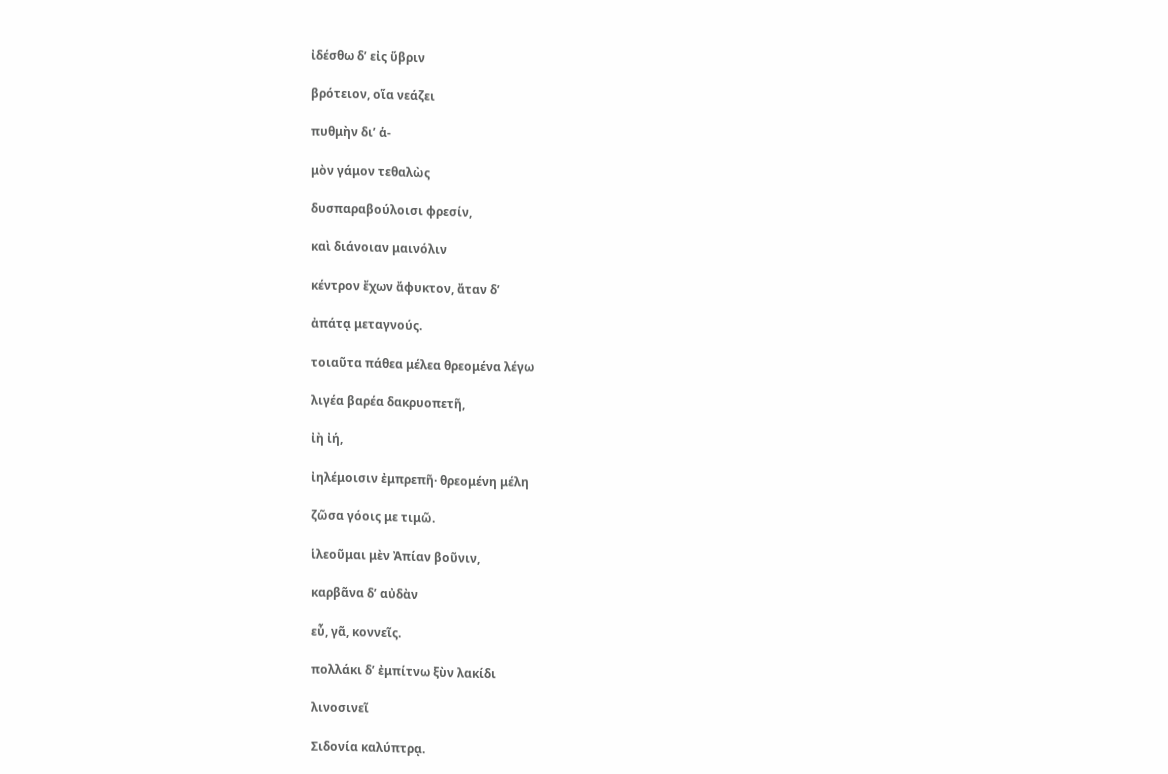ἰδέσθω δʼ εἰς ὕβριν

βρότειον, οἵα νεάζει

πυθμὴν διʼ ἁ-

μὸν γάμον τεθαλὼς

δυσπαραβούλοισι φρεσίν,

καὶ διάνοιαν μαινόλιν

κέντρον ἔχων ἄφυκτον, ἄταν δʼ

ἀπάτᾳ μεταγνούς.

τοιαῦτα πάθεα μέλεα θρεομένα λέγω

λιγέα βαρέα δακρυοπετῆ,

ἰὴ ἰή,

ἰηλέμοισιν ἐμπρεπῆ· θρεομένη μέλη

ζῶσα γόοις με τιμῶ.

ἱλεοῦμαι μὲν Ἀπίαν βοῦνιν,

καρβᾶνα δʼ αὐδὰν

εὖ, γᾶ, κοννεῖς.

πολλάκι δʼ ἐμπίτνω ξὺν λακίδι

λινοσινεῖ

Σιδονία καλύπτρᾳ.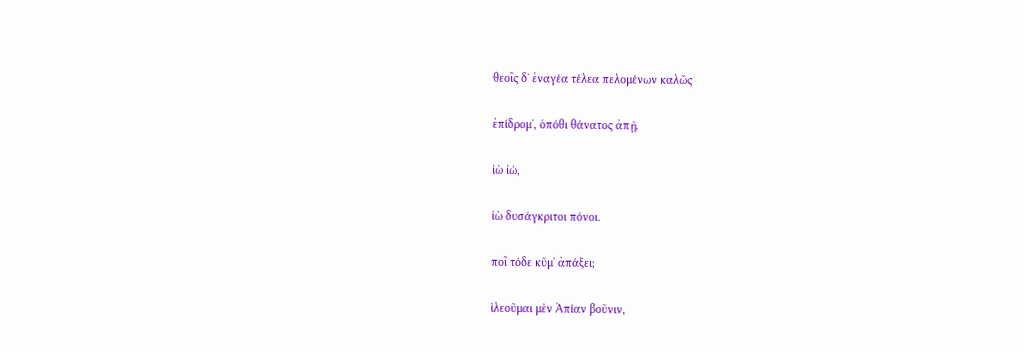θεοῖς δʼ ἐναγέα τέλεα πελομένων καλῶς

ἐπίδρομʼ, ὁπόθι θάνατος ἀπῇ.

ἰὼ ἰώ,

ἰὼ δυσάγκριτοι πόνοι.

ποῖ τόδε κῦμʼ ἀπάξει;

ἱλεοῦμαι μὲν Ἀπίαν βοῦνιν,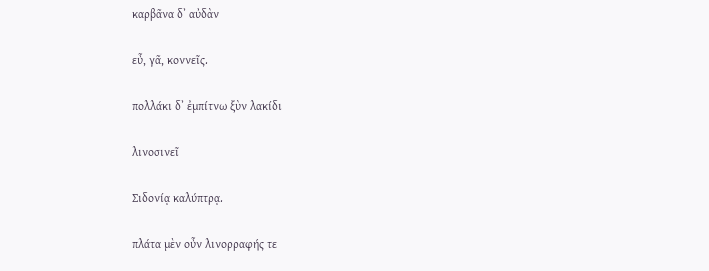καρβᾶνα δʼ αὐδὰν

εὖ, γᾶ, κοννεῖς.

πολλάκι δʼ ἐμπίτνω ξὺν λακίδι

λινοσινεῖ

Σιδονίᾳ καλύπτρᾳ.

πλάτα μὲν οὖν λινορραφής τε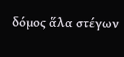δόμος ἅλα στέγων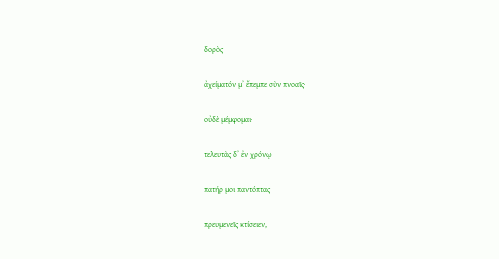δορὸς

ἀχείματόν μʼ ἔπεμπε σὺν πνοαῖς·

οὐδὲ μέμφομαι·

τελευτὰς δʼ ἐν χρόνῳ

πατήρ μοι παντόπτας

πρευμενεῖς κτίσειεν,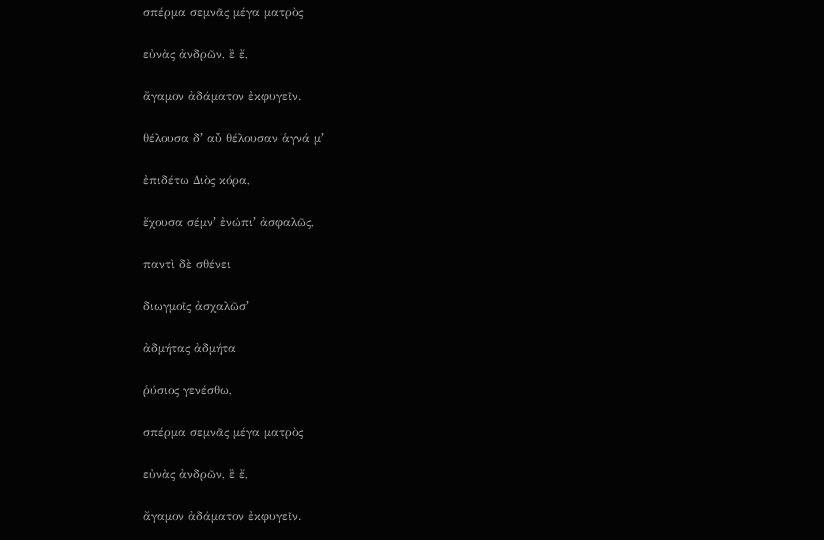σπέρμα σεμνᾶς μέγα ματρὸς

εὐνὰς ἀνδρῶν, ἒ ἔ,

ἄγαμον ἀδάματον ἐκφυγεῖν.

θέλουσα δʼ αὖ θέλουσαν ἁγνά μʼ

ἐπιδέτω Διὸς κόρα,

ἔχουσα σέμνʼ ἐνώπιʼ ἀσφαλῶς,

παντὶ δὲ σθένει

διωγμοῖς ἀσχαλῶσʼ

ἀδμήτας ἀδμήτα

ῥύσιος γενέσθω,

σπέρμα σεμνᾶς μέγα ματρὸς

εὐνὰς ἀνδρῶν, ἒ ἔ,

ἄγαμον ἀδάματον ἐκφυγεῖν.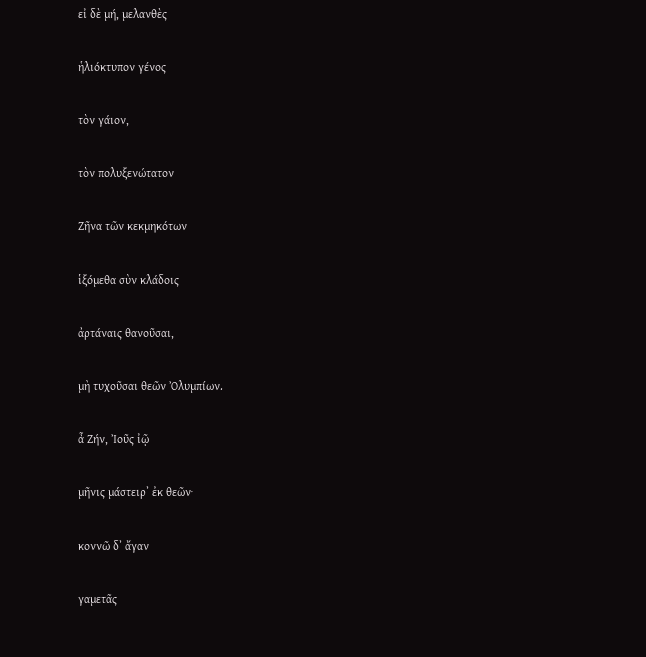εἰ δὲ μή, μελανθὲς

ἡλιόκτυπον γένος

τὸν γάιον,

τὸν πολυξενώτατον

Ζῆνα τῶν κεκμηκότων

ἱξόμεθα σὺν κλάδοις

ἀρτάναις θανοῦσαι,

μὴ τυχοῦσαι θεῶν Ὀλυμπίων.

ἆ Ζήν, Ἰοῦς ἰῷ

μῆνις μάστειρʼ ἐκ θεῶν·

κοννῶ δʼ ἄγαν

γαμετᾶς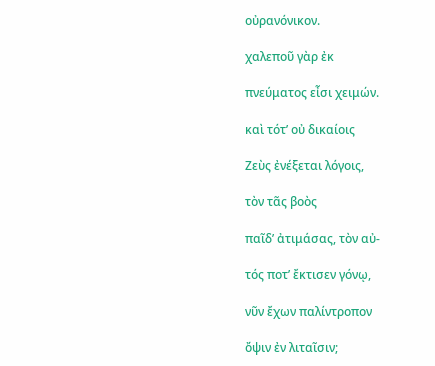οὐρανόνικον.

χαλεποῦ γὰρ ἐκ

πνεύματος εἶσι χειμών.

καὶ τότʼ οὐ δικαίοις

Ζεὺς ἐνέξεται λόγοις,

τὸν τᾶς βοὸς

παῖδʼ ἀτιμάσας, τὸν αὐ-

τός ποτʼ ἔκτισεν γόνῳ,

νῦν ἔχων παλίντροπον

ὄψιν ἐν λιταῖσιν;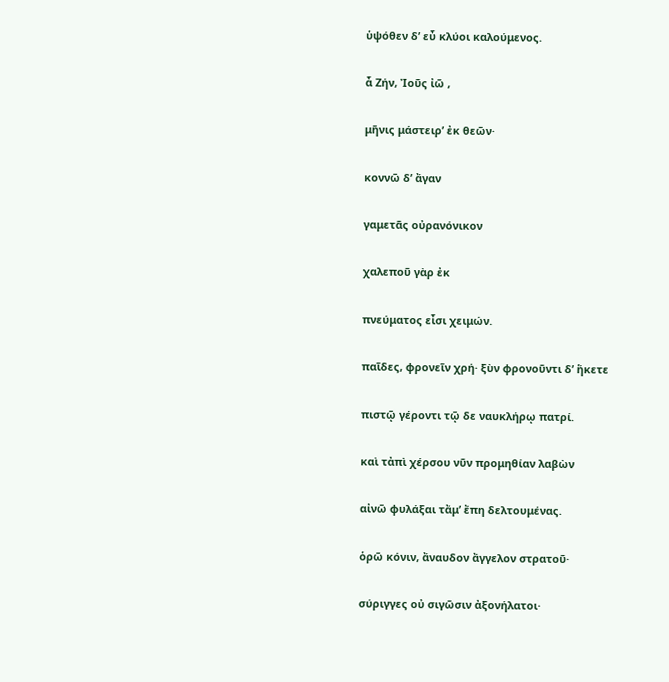ὑψόθεν δʼ εὖ κλύοι καλούμενος.

ἆ Ζήν, Ἰοῦς ἰῶ ,

μῆνις μάστειρʼ ἐκ θεῶν·

κοννῶ δʼ ἄγαν

γαμετᾶς οὐρανόνικον

χαλεποῦ γὰρ ἐκ

πνεύματος εἶσι χειμών.

παῖδες, φρονεῖν χρή· ξὺν φρονοῦντι δʼ ἥκετε

πιστῷ γέροντι τῷ δε ναυκλήρῳ πατρί.

καὶ τἀπὶ χέρσου νῦν προμηθίαν λαβὼν

αἰνῶ φυλάξαι τἄμʼ ἔπη δελτουμένας.

ὁρῶ κόνιν, ἄναυδον ἄγγελον στρατοῦ·

σύριγγες οὐ σιγῶσιν ἀξονήλατοι·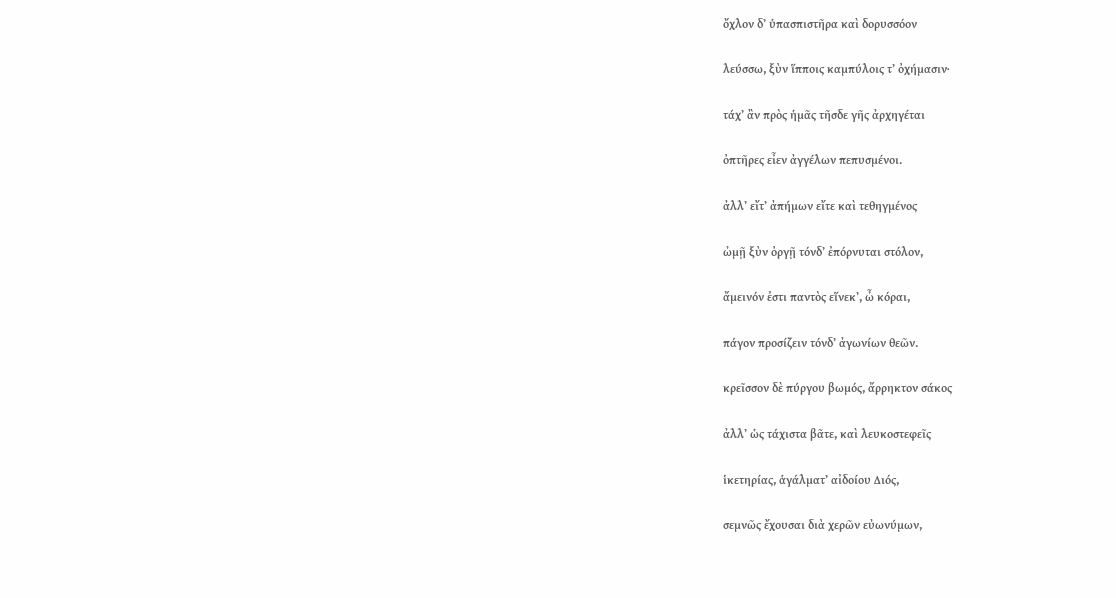ὄχλον δʼ ὑπασπιστῆρα καὶ δορυσσόον

λεύσσω, ξὺν ἵπποις καμπύλοις τʼ ὀχήμασιν·

τάχʼ ἂν πρὸς ἡμᾶς τῆσδε γῆς ἀρχηγέται

ὀπτῆρες εἶεν ἀγγέλων πεπυσμένοι.

ἀλλʼ εἴτʼ ἀπήμων εἴτε καὶ τεθηγμένος

ὠμῇ ξὺν ὀργῇ τόνδʼ ἐπόρνυται στόλον,

ἄμεινόν ἐστι παντὸς εἵνεκʼ, ὦ κόραι,

πάγον προσίζειν τόνδʼ ἀγωνίων θεῶν.

κρεῖσσον δὲ πύργου βωμός, ἄρρηκτον σάκος

ἀλλʼ ὡς τάχιστα βᾶτε, καὶ λευκοστεφεῖς

ἱκετηρίας, ἁγάλματʼ αἰδοίου Διός,

σεμνῶς ἔχουσαι διὰ χερῶν εὐωνύμων,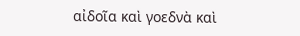αἰδοῖα καὶ γοεδνὰ καὶ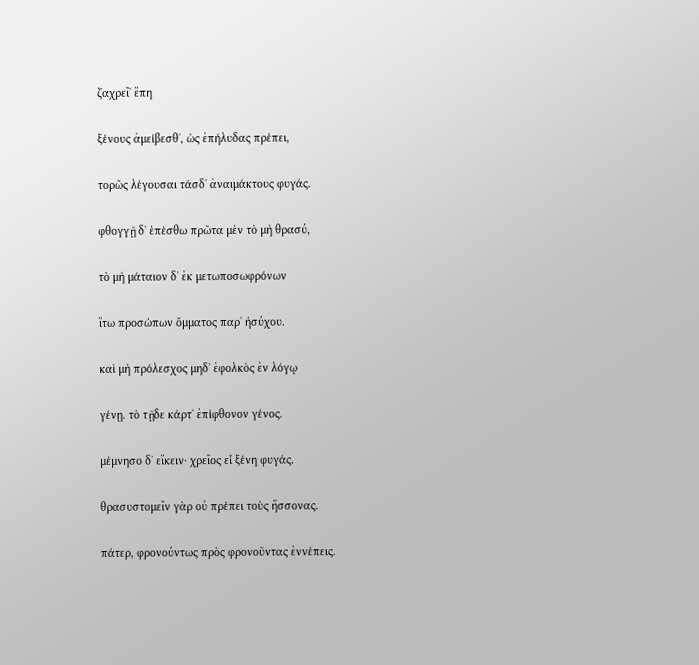ζαχρεῖʼ ἔπη

ξένους ἀμείβεσθʼ, ὡς ἐπήλυδας πρέπει,

τορῶς λέγουσαι τάσδʼ ἀναιμάκτους φυγάς.

φθογγῇ δʼ ἑπέσθω πρῶτα μὲν τὸ μὴ θρασύ,

τὸ μὴ μάταιον δʼ ἐκ μετωποσωφρόνων

ἴτω προσώπων ὄμματος παρʼ ἡσύχου.

καὶ μὴ πρόλεσχος μηδʼ ἐφολκὸς ἐν λόγῳ

γένῃ. τὸ τῇδε κάρτʼ ἐπίφθονον γένος.

μέμνησο δʼ εἴκειν· χρεῖος εἶ ξένη φυγάς.

θρασυστομεῖν γὰρ οὐ πρέπει τοὺς ἥσσονας.

πάτερ, φρονούντως πρὸς φρονοῦντας ἐννέπεις.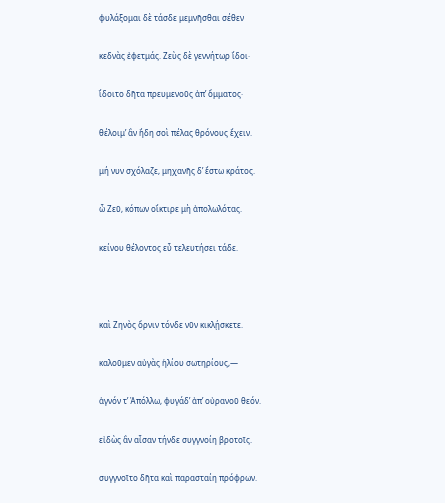φυλάξομαι δὲ τάσδε μεμνῆσθαι σέθεν

κεδνὰς ἐφετμάς. Ζεὺς δὲ γεννήτωρ ἴδοι·

ἴδοιτο δῆτα πρευμενοῦς ἀπʼ ὄμματος·

θέλοιμʼ ἂν ἤδη σοὶ πέλας θρόνους ἔχειν.

μή νυν σχόλαζε, μηχανῆς δʼ ἔστω κράτος.

ὦ Ζεῦ, κόπων οἴκτιρε μὴ ἀπολωλότας.

κείνου θέλοντος εὖ τελευτήσει τάδε.



καὶ Ζηνὸς ὄρνιν τόνδε νῦν κικλῄσκετε.

καλοῦμεν αὐγὰς ἡλίου σωτηρίους,—

ἁγνόν τʼ Ἀπόλλω, φυγάδʼ ἀπʼ οὐρανοῦ θεόν.

εἰδὼς ἂν αἶσαν τήνδε συγγνοίη βροτοῖς.

συγγνοῖτο δῆτα καὶ παρασταίη πρόφρων.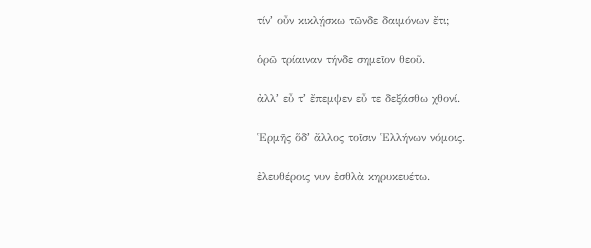τίνʼ οὖν κικλῄσκω τῶνδε δαιμόνων ἔτι;

ὁρῶ τρίαιναν τήνδε σημεῖον θεοῦ.

ἀλλʼ εὖ τʼ ἔπεμψεν εὖ τε δεξάσθω χθονί.

Ἑρμῆς ὅδʼ ἄλλος τοῖσιν Ἑλλήνων νόμοις.

ἐλευθέροις νυν ἐσθλὰ κηρυκευέτω.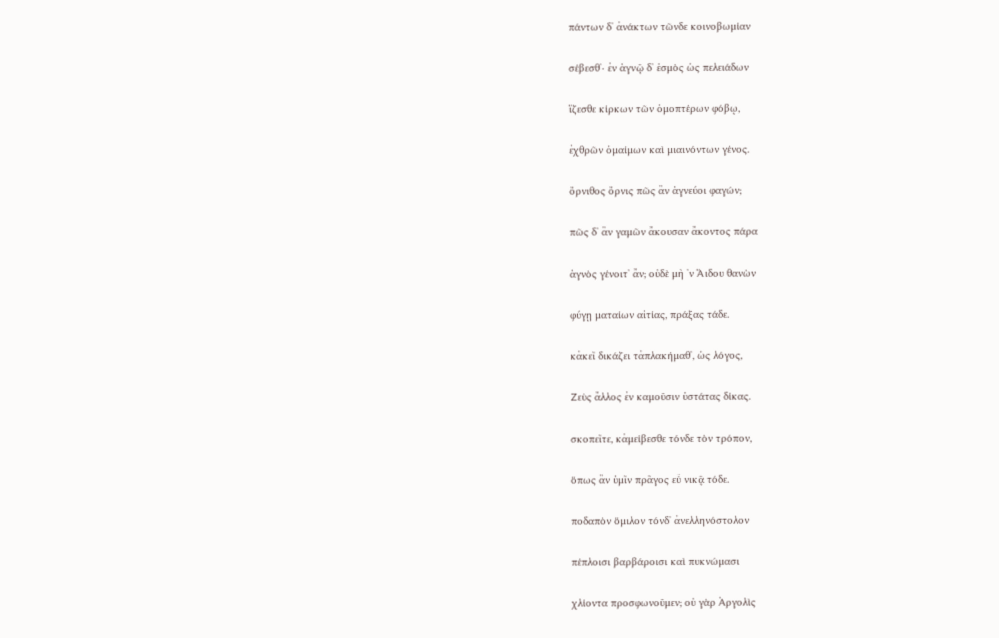πάντων δʼ ἀνάκτων τῶνδε κοινοβωμίαν

σέβεσθʼ· ἐν ἁγνῷ δʼ ἑσμὸς ὡς πελειάδων

ἵζεσθε κίρκων τῶν ὁμοπτέρων φόβῳ,

ἐχθρῶν ὁμαίμων καὶ μιαινόντων γένος.

ὄρνιθος ὄρνις πῶς ἂν ἁγνεύοι φαγών;

πῶς δʼ ἂν γαμῶν ἄκουσαν ἄκοντος πάρα

ἁγνὸς γένοιτʼ ἄν; οὐδὲ μὴ ʼν Ἅιδου θανὼν

φύγῃ ματαίων αἰτίας, πράξας τάδε.

κἀκεῖ δικάζει τἀπλακήμαθʼ, ὡς λόγος,

Ζεὺς ἄλλος ἐν καμοῦσιν ὑστάτας δίκας.

σκοπεῖτε, κἀμείβεσθε τόνδε τὸν τρόπον,

ὅπως ἂν ὑμῖν πρᾶγος εὖ νικᾷ τόδε.

ποδαπὸν ὅμιλον τόνδʼ ἀνελληνόστολον

πέπλοισι βαρβάροισι καὶ πυκνώμασι

χλίοντα προσφωνοῦμεν; οὐ γὰρ Ἀργολὶς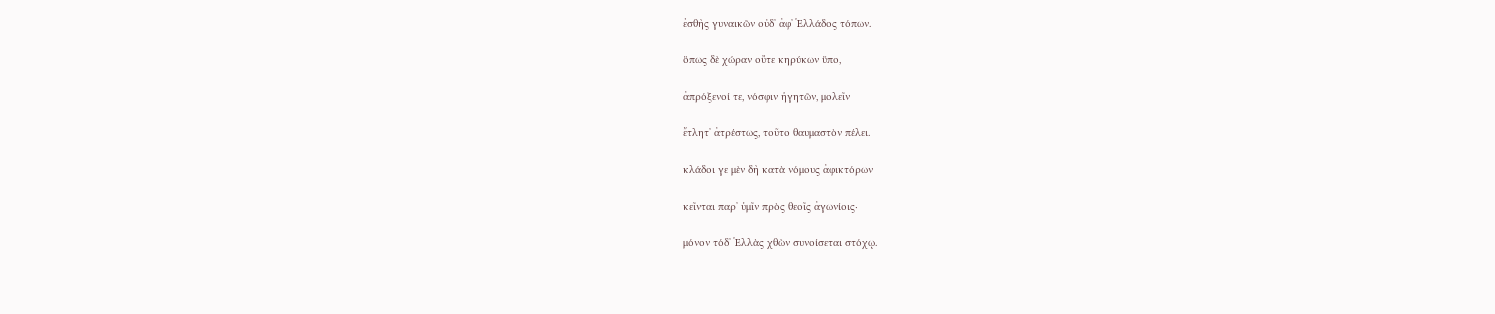ἐσθὴς γυναικῶν οὐδʼ ἀφʼ Ἑλλάδος τόπων.

ὅπως δὲ χώραν οὔτε κηρύκων ὕπο,

ἀπρόξενοί τε, νόσφιν ἡγητῶν, μολεῖν

ἔτλητʼ ἀτρέστως, τοῦτο θαυμαστὸν πέλει.

κλάδοι γε μὲν δὴ κατὰ νόμους ἀφικτόρων

κεῖνται παρʼ ὑμῖν πρὸς θεοῖς ἀγωνίοις·

μόνον τόδʼ Ἑλλὰς χθὼν συνοίσεται στόχῳ.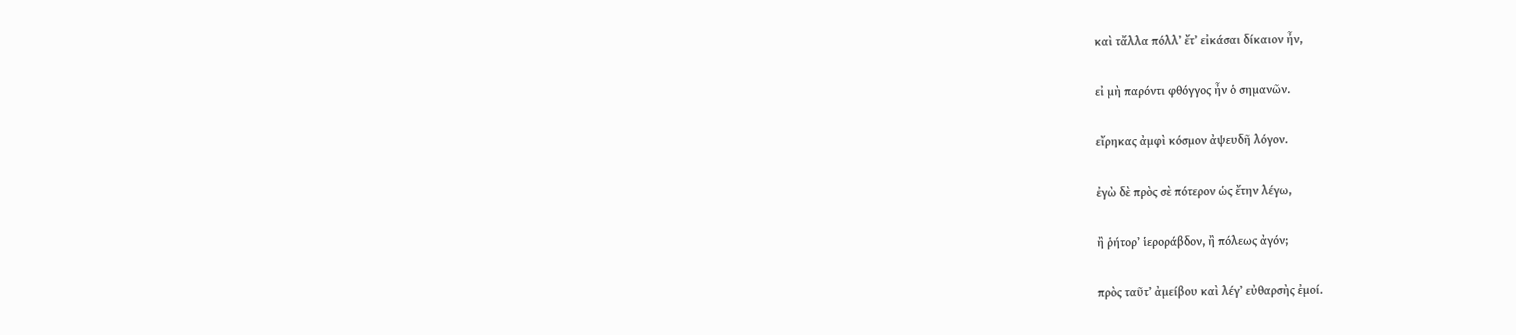καὶ τἄλλα πόλλʼ ἔτʼ εἰκάσαι δίκαιον ἦν,

εἰ μὴ παρόντι φθόγγος ἦν ὁ σημανῶν.

εἴρηκας ἀμφὶ κόσμον ἀψευδῆ λόγον.

ἐγὼ δὲ πρὸς σὲ πότερον ὡς ἔτην λέγω,

ἢ ῥήτορʼ ἱεροράβδον, ἢ πόλεως ἀγόν;

πρὸς ταῦτʼ ἀμείβου καὶ λέγʼ εὐθαρσὴς ἐμοί.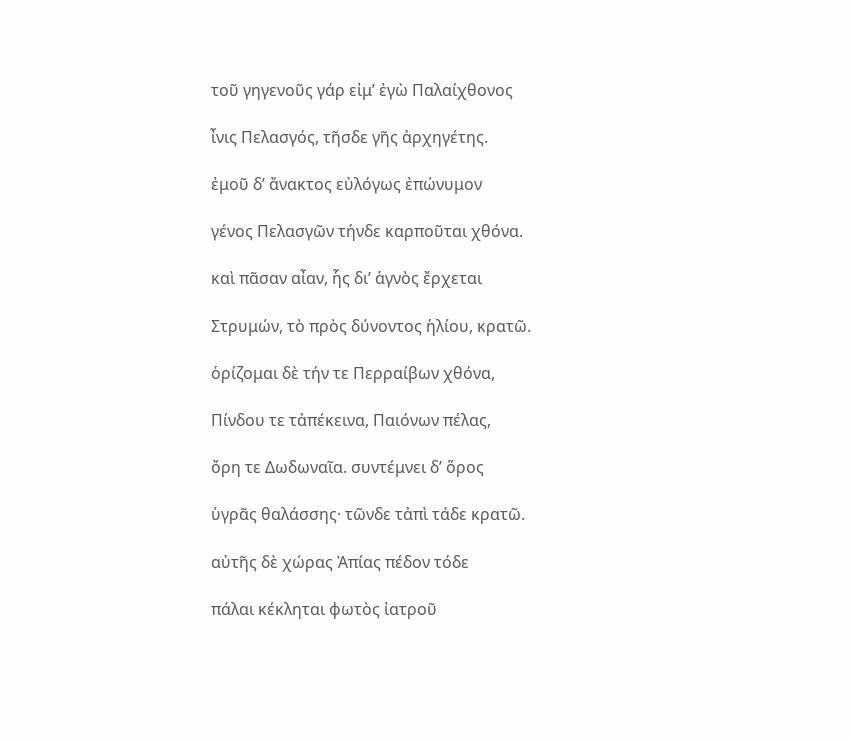τοῦ γηγενοῦς γάρ εἰμʼ ἐγὼ Παλαίχθονος

ἶνις Πελασγός, τῆσδε γῆς ἀρχηγέτης.

ἐμοῦ δʼ ἄνακτος εὐλόγως ἐπώνυμον

γένος Πελασγῶν τήνδε καρποῦται χθόνα.

καὶ πᾶσαν αἶαν, ἧς διʼ ἁγνὸς ἔρχεται

Στρυμών, τὸ πρὸς δύνοντος ἡλίου, κρατῶ.

ὁρίζομαι δὲ τήν τε Περραίβων χθόνα,

Πίνδου τε τἀπέκεινα, Παιόνων πέλας,

ὄρη τε Δωδωναῖα. συντέμνει δʼ ὅρος

ὑγρᾶς θαλάσσης· τῶνδε τἀπὶ τάδε κρατῶ.

αὐτῆς δὲ χώρας Ἀπίας πέδον τόδε

πάλαι κέκληται φωτὸς ἰατροῦ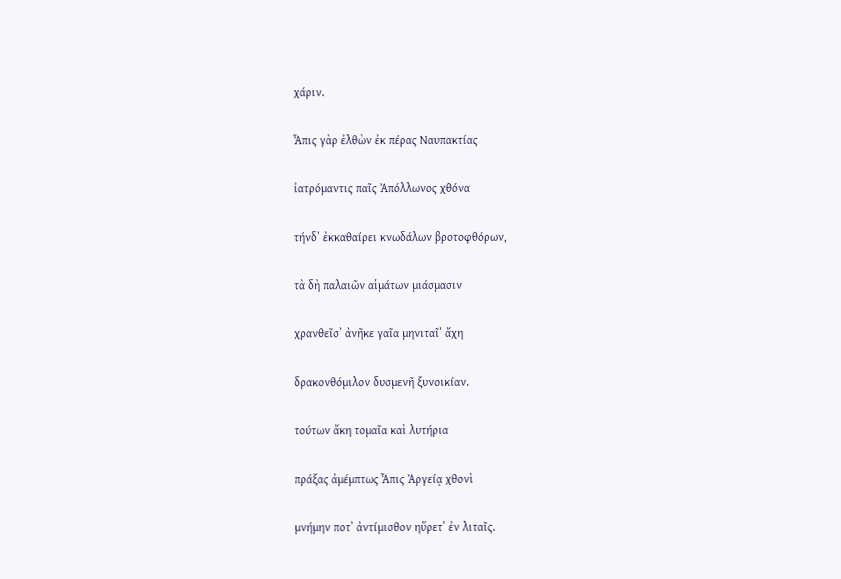χάριν.

Ἆπις γὰρ ἐλθὼν ἐκ πέρας Ναυπακτίας

ἰατρόμαντις παῖς Ἀπόλλωνος χθόνα

τήνδʼ ἐκκαθαίρει κνωδάλων βροτοφθόρων,

τὰ δὴ παλαιῶν αἱμάτων μιάσμασιν

χρανθεῖσʼ ἀνῆκε γαῖα μηνιταῖʼ ἄχη

δρακονθόμιλον δυσμενῆ ξυνοικίαν.

τούτων ἄκη τομαῖα καὶ λυτήρια

πράξας ἀμέμπτως Ἆπις Ἀργείᾳ χθονὶ

μνήμην ποτʼ ἀντίμισθον ηὕρετʼ ἐν λιταῖς.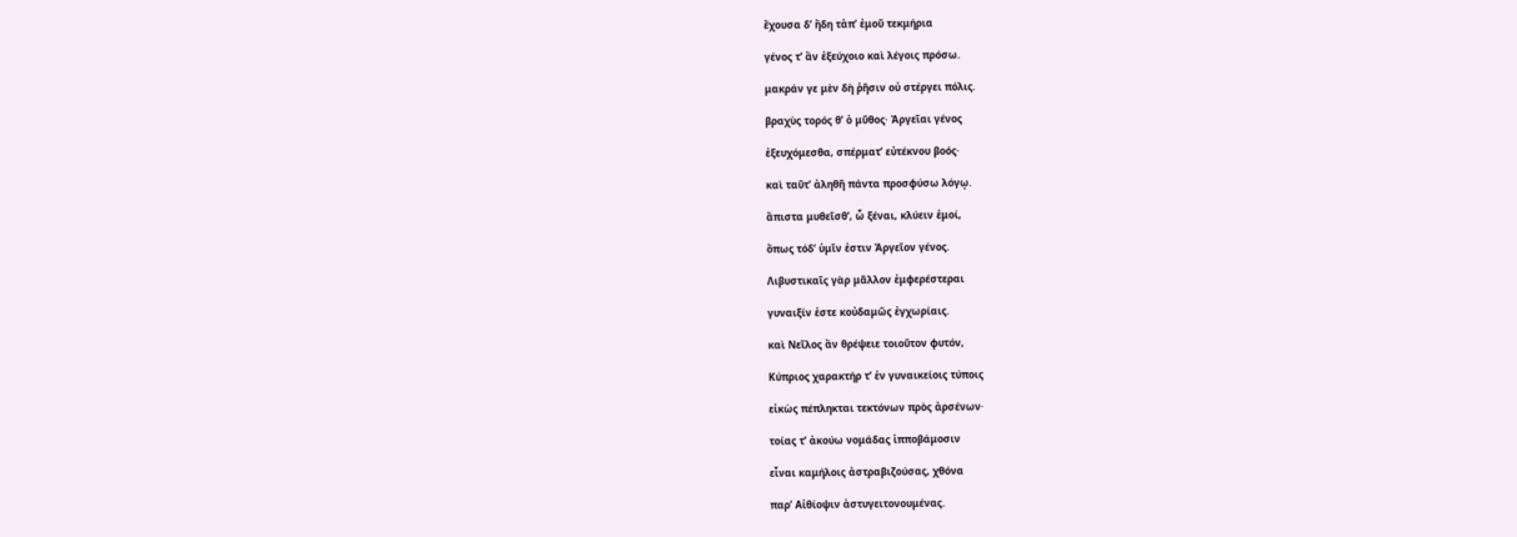ἔχουσα δʼ ἤδη τἀπʼ ἐμοῦ τεκμήρια

γένος τʼ ἂν ἐξεύχοιο καὶ λέγοις πρόσω.

μακράν γε μὲν δὴ ῥῆσιν οὐ στέργει πόλις.

βραχὺς τορός θʼ ὁ μῦθος· Ἀργεῖαι γένος

ἐξευχόμεσθα, σπέρματʼ εὐτέκνου βοός·

καὶ ταῦτʼ ἀληθῆ πάντα προσφύσω λόγῳ.

ἄπιστα μυθεῖσθʼ, ὦ ξέναι, κλύειν ἐμοί,

ὅπως τόδʼ ὑμῖν ἐστιν Ἀργεῖον γένος.

Λιβυστικαῖς γὰρ μᾶλλον ἐμφερέστεραι

γυναιξίν ἐστε κοὐδαμῶς ἐγχωρίαις.

καὶ Νεῖλος ἂν θρέψειε τοιοῦτον φυτόν,

Κύπριος χαρακτήρ τʼ ἐν γυναικείοις τύποις

εἰκὼς πέπληκται τεκτόνων πρὸς ἀρσένων·

τοίας τʼ ἀκούω νομάδας ἱπποβάμοσιν

εἶναι καμήλοις ἀστραβιζούσας, χθόνα

παρʼ Αἰθίοψιν ἀστυγειτονουμένας.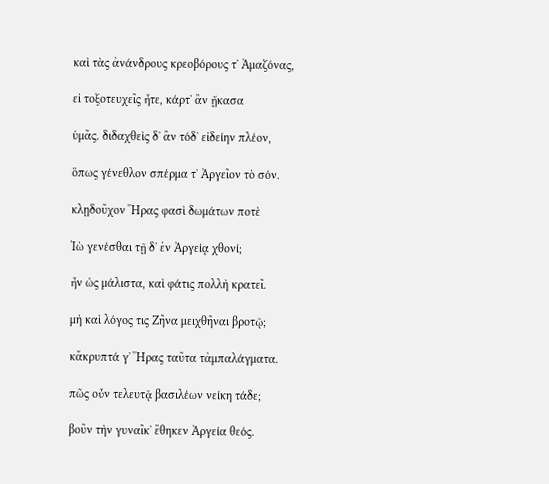καὶ τὰς ἀνάνδρους κρεοβόρους τʼ Ἀμαζόνας,

εἰ τοξοτευχεῖς ἦτε, κάρτʼ ἂν ᾔκασα

ὑμᾶς. διδαχθεὶς δʼ ἂν τόδʼ εἰδείην πλέον,

ὅπως γένεθλον σπέρμα τʼ Ἀργεῖον τὸ σόν.

κλῃδοῦχον Ἥρας φασὶ δωμάτων ποτὲ

Ἰὼ γενέσθαι τῇ δʼ ἐν Ἀργείᾳ χθονί;

ἦν ὡς μάλιστα, καὶ φάτις πολλὴ κρατεῖ.

μὴ καὶ λόγος τις Ζῆνα μειχθῆναι βροτῷ;

κἄκρυπτά γʼ Ἥρας ταῦτα τἀμπαλάγματα.

πῶς οὖν τελευτᾷ βασιλέων νείκη τάδε;

βοῦν τὴν γυναῖκʼ ἔθηκεν Ἀργεία θεός.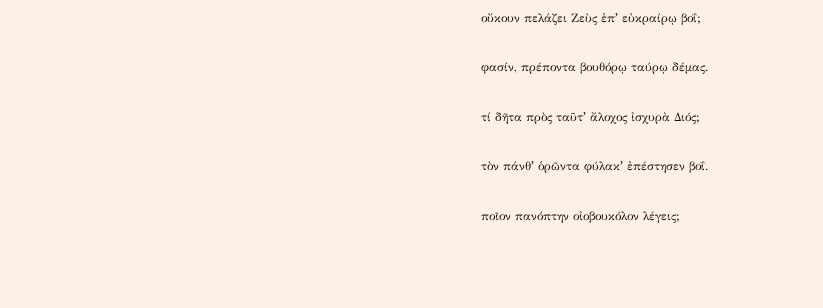οὔκουν πελάζει Ζεὺς ἐπʼ εὐκραίρῳ βοΐ;

φασίν, πρέποντα βουθόρῳ ταύρῳ δέμας.

τί δῆτα πρὸς ταῦτʼ ἄλοχος ἰσχυρὰ Διός;

τὸν πάνθʼ ὁρῶντα φύλακʼ ἐπέστησεν βοΐ.

ποῖον πανόπτην οἰοβουκόλον λέγεις;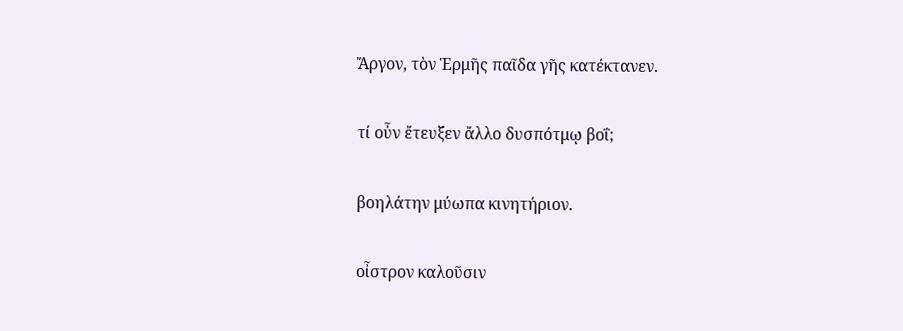Ἄργον, τὸν Ἑρμῆς παῖδα γῆς κατέκτανεν.

τί οὖν ἔτευξεν ἄλλο δυσπότμῳ βοΐ;

βοηλάτην μύωπα κινητήριον.

οἶστρον καλοῦσιν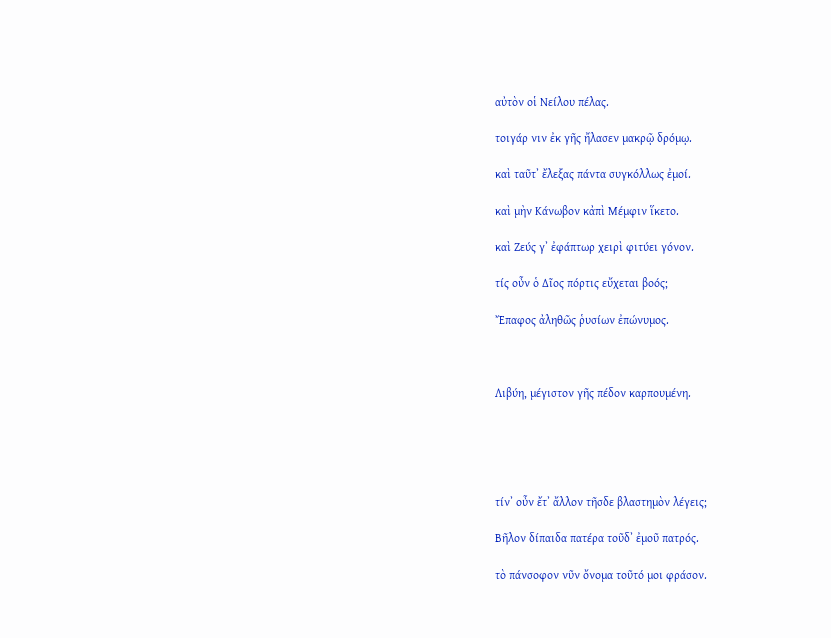αὐτὸν οἱ Νείλου πέλας.

τοιγάρ νιν ἐκ γῆς ἤλασεν μακρῷ δρόμῳ.

καὶ ταῦτʼ ἔλεξας πάντα συγκόλλως ἐμοί.

καὶ μὴν Κάνωβον κἀπὶ Μέμφιν ἵκετο.

καὶ Ζεύς γʼ ἐφάπτωρ χειρὶ φιτύει γόνον.

τίς οὖν ὁ Δῖος πόρτις εὔχεται βοός;

Ἔπαφος ἀληθῶς ῥυσίων ἐπώνυμος.



Λιβύη, μέγιστον γῆς πέδον καρπουμένη.





τίνʼ οὖν ἔτʼ ἄλλον τῆσδε βλαστημὸν λέγεις;

Βῆλον δίπαιδα πατέρα τοῦδʼ ἐμοῦ πατρός.

τὸ πάνσοφον νῦν ὄνομα τοῦτό μοι φράσον.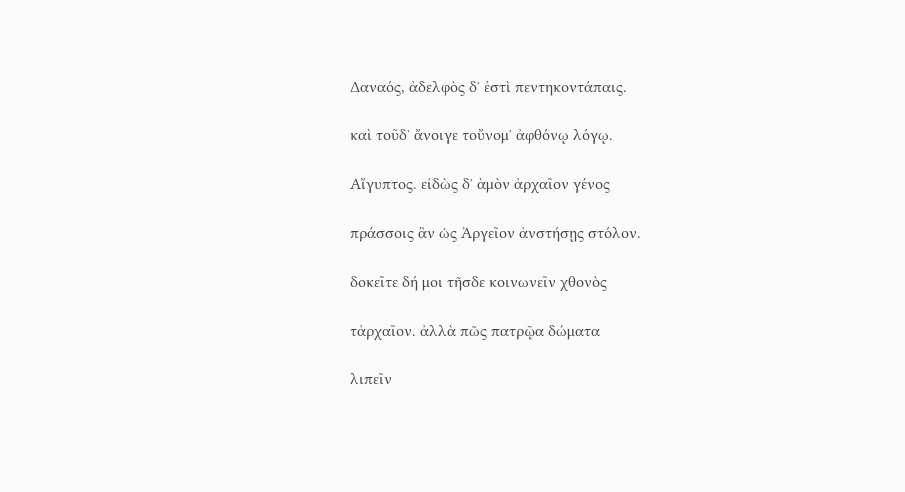Δαναός, ἀδελφὸς δʼ ἐστὶ πεντηκοντάπαις.

καὶ τοῦδʼ ἄνοιγε τοὔνομʼ ἀφθόνῳ λόγῳ.

Αἴγυπτος. εἰδὼς δʼ ἁμὸν ἀρχαῖον γένος

πράσσοις ἂν ὡς Ἀργεῖον ἀνστήσῃς στόλον.

δοκεῖτε δή μοι τῆσδε κοινωνεῖν χθονὸς

τἀρχαῖον. ἀλλὰ πῶς πατρῷα δώματα

λιπεῖν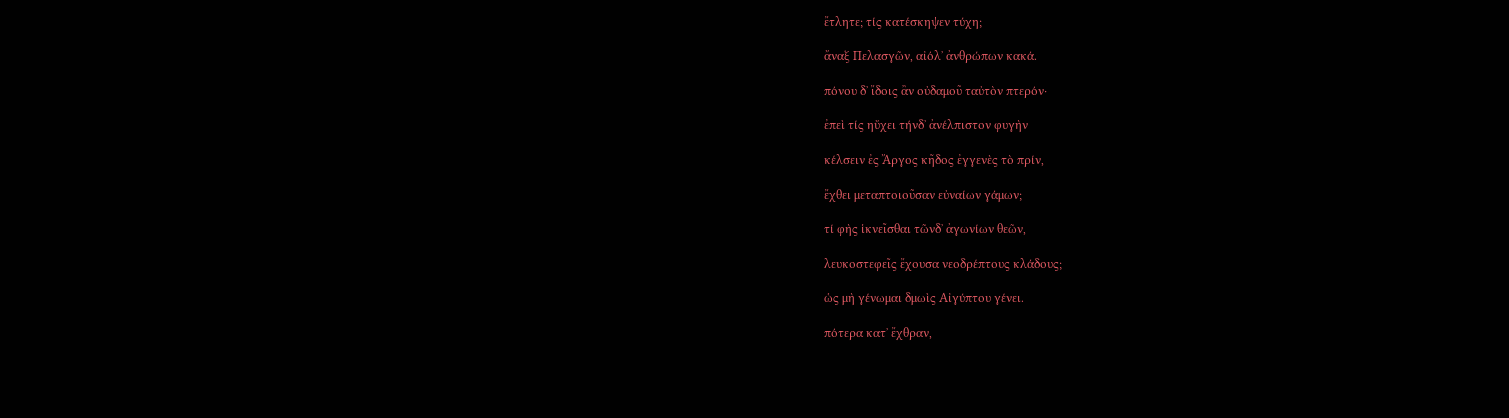ἔτλητε; τίς κατέσκηψεν τύχη;

ἄναξ Πελασγῶν, αἰόλʼ ἀνθρώπων κακά.

πόνου δʼ ἴδοις ἂν οὐδαμοῦ ταὐτὸν πτερόν·

ἐπεὶ τίς ηὔχει τήνδʼ ἀνέλπιστον φυγὴν

κέλσειν ἐς Ἄργος κῆδος ἐγγενὲς τὸ πρίν,

ἔχθει μεταπτοιοῦσαν εὐναίων γάμων;

τί φὴς ἱκνεῖσθαι τῶνδʼ ἀγωνίων θεῶν,

λευκοστεφεῖς ἔχουσα νεοδρέπτους κλάδους;

ὡς μὴ γένωμαι δμωὶς Αἰγύπτου γένει.

πότερα κατʼ ἔχθραν,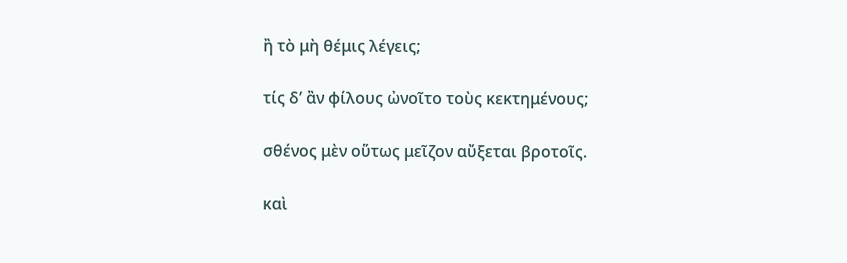ἢ τὸ μὴ θέμις λέγεις;

τίς δʼ ἂν φίλους ὠνοῖτο τοὺς κεκτημένους;

σθένος μὲν οὕτως μεῖζον αὔξεται βροτοῖς.

καὶ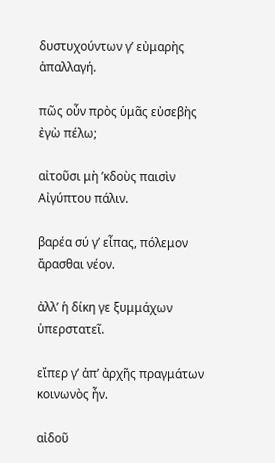δυστυχούντων γʼ εὐμαρὴς ἀπαλλαγή.

πῶς οὖν πρὸς ὑμᾶς εὐσεβὴς ἐγὼ πέλω;

αἰτοῦσι μὴ ʼκδοὺς παισὶν Αἰγύπτου πάλιν.

βαρέα σύ γʼ εἶπας, πόλεμον ἄρασθαι νέον.

ἀλλʼ ἡ δίκη γε ξυμμάχων ὑπερστατεῖ.

εἴπερ γʼ ἀπʼ ἀρχῆς πραγμάτων κοινωνὸς ἦν.

αἰδοῦ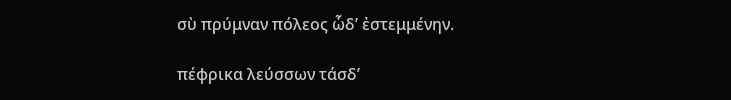σὺ πρύμναν πόλεος ὧδʼ ἐστεμμένην.

πέφρικα λεύσσων τάσδʼ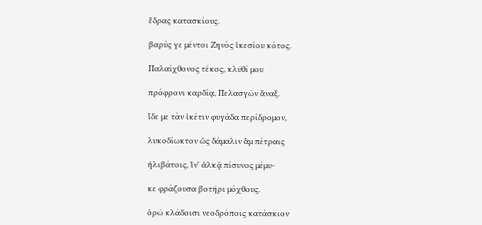ἕδρας κατασκίους.

βαρύς γε μέντοι Ζηνὸς ἱκεσίου κότος.

Παλαίχθονος τέκος, κλῦθί μου

πρόφρονι καρδίᾳ, Πελασγῶν ἄναξ.

ἴδε με τὰν ἱκέτιν φυγάδα περίδρομον,

λυκοδίωκτον ὡς δάμαλιν ἂμ πέτραις

ἠλιβάτοις, ἵνʼ ἀλκᾷ πίσυνος μέμυ-

κε φράζουσα βοτῆρι μόχθους.

ὁρῶ κλάδοισι νεοδρόποις κατάσκιον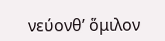νεύονθʼ ὅμιλον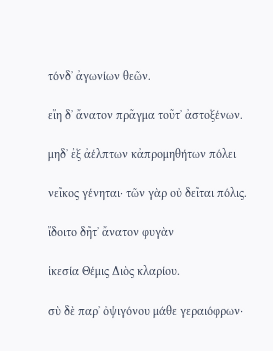τόνδʼ ἀγωνίων θεῶν.

εἴη δʼ ἄνατον πρᾶγμα τοῦτʼ ἀστοξένων.

μηδʼ ἐξ ἀέλπτων κἀπρομηθήτων πόλει

νεῖκος γένηται· τῶν γὰρ οὐ δεῖται πόλις.

ἴδοιτο δῆτʼ ἄνατον φυγὰν

ἱκεσία Θέμις Διὸς κλαρίου.

σὺ δὲ παρʼ ὀψιγόνου μάθε γεραιόφρων·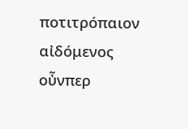ποτιτρόπαιον αἰδόμενος οὖνπερ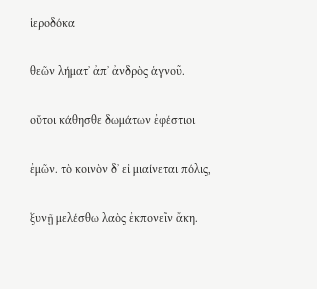ἱεροδόκα

θεῶν λήματʼ ἀπʼ ἀνδρὸς ἁγνοῦ.

οὔτοι κάθησθε δωμάτων ἐφέστιοι

ἐμῶν. τὸ κοινὸν δʼ εἰ μιαίνεται πόλις,

ξυνῇ μελέσθω λαὸς ἐκπονεῖν ἄκη.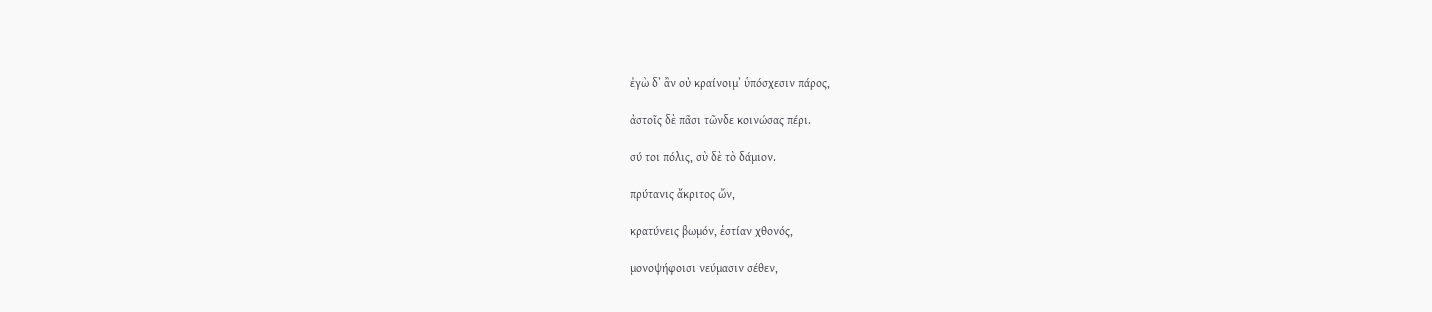ἐγὼ δʼ ἂν οὐ κραίνοιμʼ ὑπόσχεσιν πάρος,

ἀστοῖς δὲ πᾶσι τῶνδε κοινώσας πέρι.

σύ τοι πόλις, σὺ δὲ τὸ δάμιον.

πρύτανις ἄκριτος ὤν,

κρατύνεις βωμόν, ἑστίαν χθονός,

μονοψήφοισι νεύμασιν σέθεν,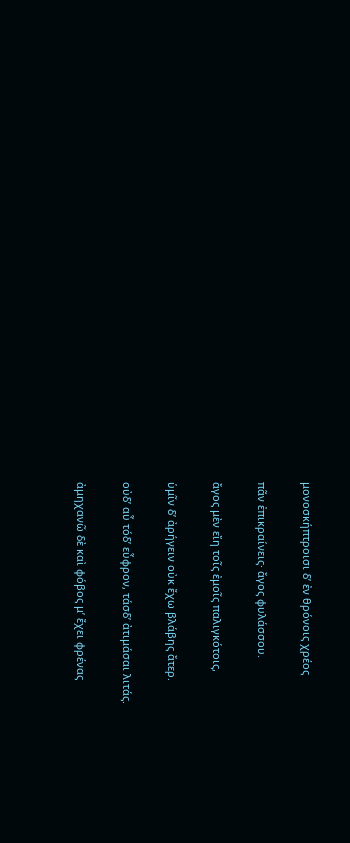μονοσκήπτροισι δʼ ἐν θρόνοις χρέος

πᾶν ἐπικραίνεις· ἄγος φυλάσσου.

ἄγος μὲν εἴη τοῖς ἐμοῖς παλιγκότοις,

ὑμῖν δʼ ἀρήγειν οὐκ ἔχω βλάβης ἄτερ.

οὐδʼ αὖ τόδʼ εὖφρον, τάσδʼ ἀτιμάσαι λιτάς.

ἀμηχανῶ δὲ καὶ φόβος μʼ ἔχει φρένας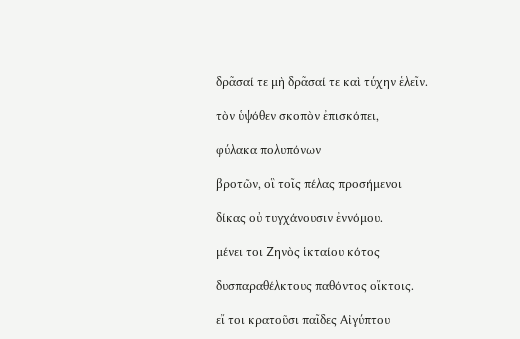δρᾶσαί τε μὴ δρᾶσαί τε καὶ τύχην ἑλεῖν.

τὸν ὑψόθεν σκοπὸν ἐπισκόπει,

φύλακα πολυπόνων

βροτῶν, οἳ τοῖς πέλας προσήμενοι

δίκας οὐ τυγχάνουσιν ἐννόμου.

μένει τοι Ζηνὸς ἱκταίου κότος

δυσπαραθέλκτους παθόντος οἴκτοις.

εἴ τοι κρατοῦσι παῖδες Αἰγύπτου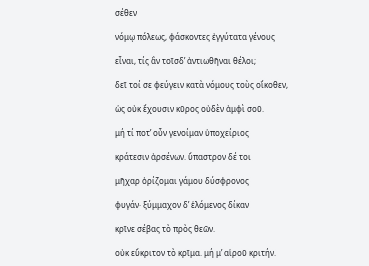σέθεν

νόμῳ πόλεως, φάσκοντες ἐγγύτατα γένους

εἶναι, τίς ἂν τοῖσδʼ ἀντιωθῆναι θέλοι;

δεῖ τοί σε φεύγειν κατὰ νόμους τοὺς οἴκοθεν,

ὡς οὐκ ἔχουσιν κῦρος οὐδὲν ἀμφὶ σοῦ.

μή τί ποτʼ οὖν γενοίμαν ὑποχείριος

κράτεσιν ἀρσένων. ὕπαστρον δέ τοι

μῆχαρ ὁρίζομαι γάμου δύσφρονος

φυγάν· ξύμμαχον δʼ ἑλόμενος δίκαν

κρῖνε σέβας τὸ πρὸς θεῶν.

οὐκ εὔκριτον τὸ κρῖμα. μή μʼ αἱροῦ κριτήν.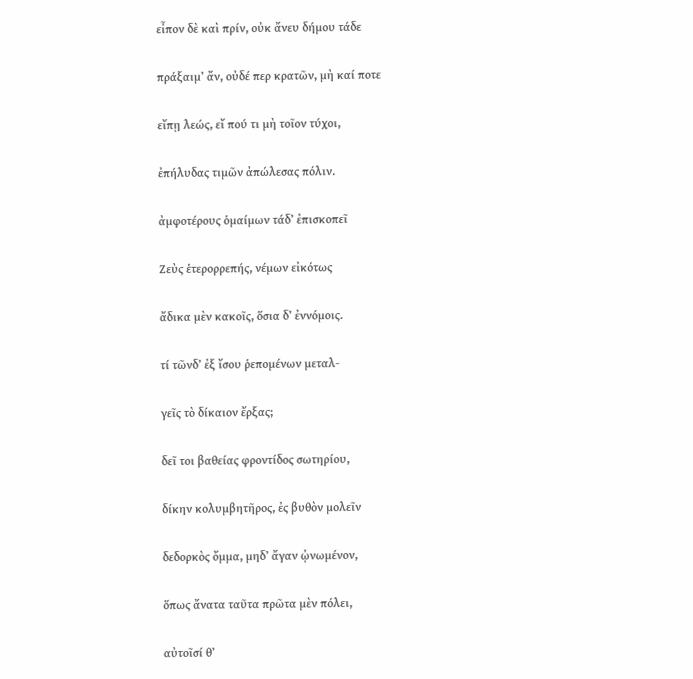εἶπον δὲ καὶ πρίν, οὐκ ἄνευ δήμου τάδε

πράξαιμʼ ἄν, οὐδέ περ κρατῶν, μὴ καί ποτε

εἴπῃ λεώς, εἴ πού τι μὴ τοῖον τύχοι,

ἐπήλυδας τιμῶν ἀπώλεσας πόλιν.

ἀμφοτέρους ὁμαίμων τάδʼ ἐπισκοπεῖ

Ζεὺς ἑτερορρεπής, νέμων εἰκότως

ἄδικα μὲν κακοῖς, ὅσια δʼ ἐννόμοις.

τί τῶνδʼ ἐξ ἴσου ῥεπομένων μεταλ-

γεῖς τὸ δίκαιον ἔρξας;

δεῖ τοι βαθείας φροντίδος σωτηρίου,

δίκην κολυμβητῆρος, ἐς βυθὸν μολεῖν

δεδορκὸς ὄμμα, μηδʼ ἄγαν ᾠνωμένον,

ὅπως ἄνατα ταῦτα πρῶτα μὲν πόλει,

αὐτοῖσί θʼ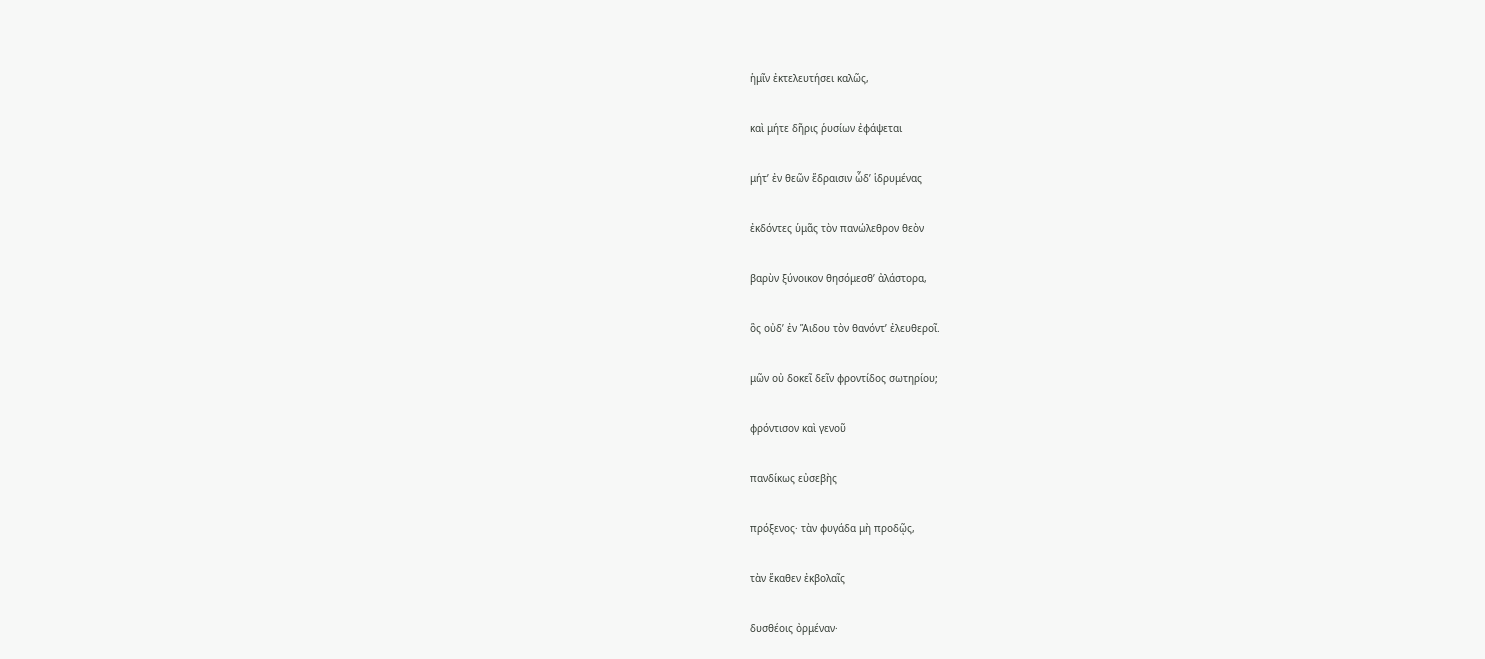ἡμῖν ἐκτελευτήσει καλῶς,

καὶ μήτε δῆρις ῥυσίων ἐφάψεται

μήτʼ ἐν θεῶν ἕδραισιν ὧδʼ ἱδρυμένας

ἐκδόντες ὑμᾶς τὸν πανώλεθρον θεὸν

βαρὺν ξύνοικον θησόμεσθʼ ἀλάστορα,

ὃς οὐδʼ ἐν Ἅιδου τὸν θανόντʼ ἐλευθεροῖ.

μῶν οὐ δοκεῖ δεῖν φροντίδος σωτηρίου;

φρόντισον καὶ γενοῦ

πανδίκως εὐσεβὴς

πρόξενος· τὰν φυγάδα μὴ προδῷς,

τὰν ἕκαθεν ἐκβολαῖς

δυσθέοις ὀρμέναν·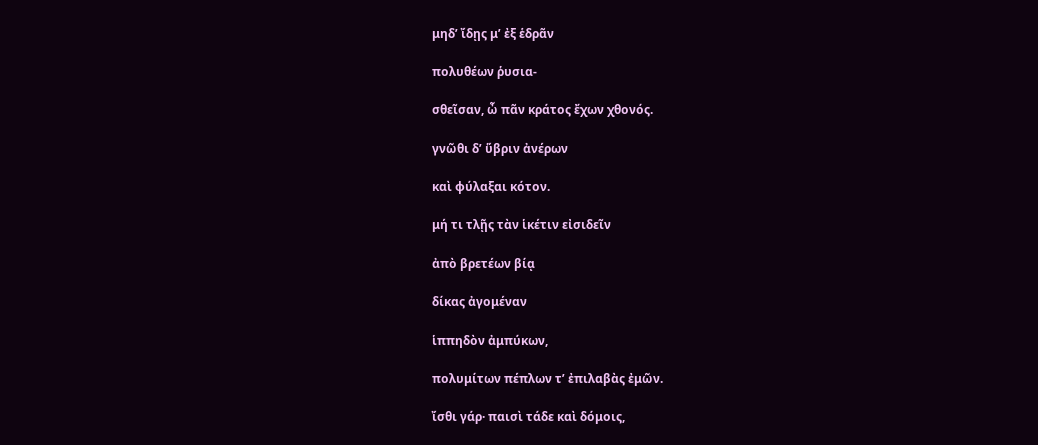μηδʼ ἴδῃς μʼ ἐξ ἑδρᾶν

πολυθέων ῥυσια-

σθεῖσαν, ὦ πᾶν κράτος ἔχων χθονός.

γνῶθι δʼ ὕβριν ἀνέρων

καὶ φύλαξαι κότον.

μή τι τλῇς τὰν ἱκέτιν εἰσιδεῖν

ἀπὸ βρετέων βίᾳ

δίκας ἀγομέναν

ἱππηδὸν ἀμπύκων,

πολυμίτων πέπλων τʼ ἐπιλαβὰς ἐμῶν.

ἴσθι γάρ· παισὶ τάδε καὶ δόμοις,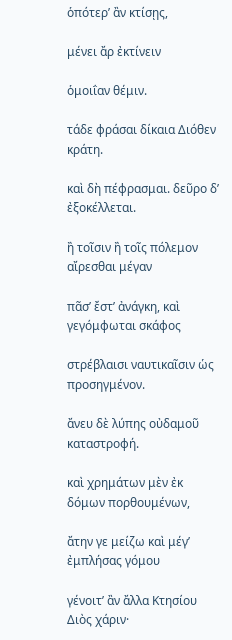ὁπότερʼ ἂν κτίσῃς,

μένει ἄρ ἐκτίνειν

ὁμοιΐαν θέμιν.

τάδε φράσαι δίκαια Διόθεν κράτη.

καὶ δὴ πέφρασμαι. δεῦρο δʼ ἐξοκέλλεται.

ἢ τοῖσιν ἢ τοῖς πόλεμον αἴρεσθαι μέγαν

πᾶσʼ ἔστʼ ἀνάγκη, καὶ γεγόμφωται σκάφος

στρέβλαισι ναυτικαῖσιν ὡς προσηγμένον.

ἄνευ δὲ λύπης οὐδαμοῦ καταστροφή.

καὶ χρημάτων μὲν ἐκ δόμων πορθουμένων,

ἄτην γε μείζω καὶ μέγʼ ἐμπλήσας γόμου

γένοιτʼ ἂν ἄλλα Κτησίου Διὸς χάριν·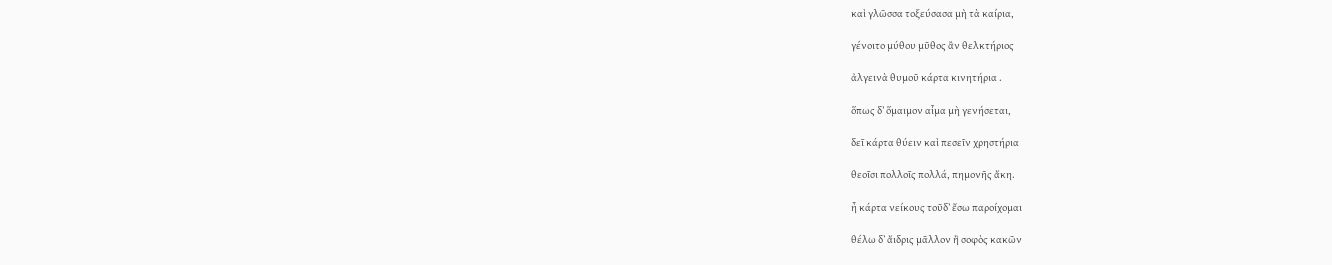καὶ γλῶσσα τοξεύσασα μὴ τὰ καίρια,

γένοιτο μύθου μῦθος ἂν θελκτήριος

ἀλγεινὰ θυμοῦ κάρτα κινητήρια .

ὅπως δʼ ὅμαιμον αἷμα μὴ γενήσεται,

δεῖ κάρτα θύειν καὶ πεσεῖν χρηστήρια

θεοῖσι πολλοῖς πολλά, πημονῆς ἄκη.

ἦ κάρτα νείκους τοῦδʼ ἔσω παροίχομαι

θέλω δʼ ἄιδρις μᾶλλον ἢ σοφὸς κακῶν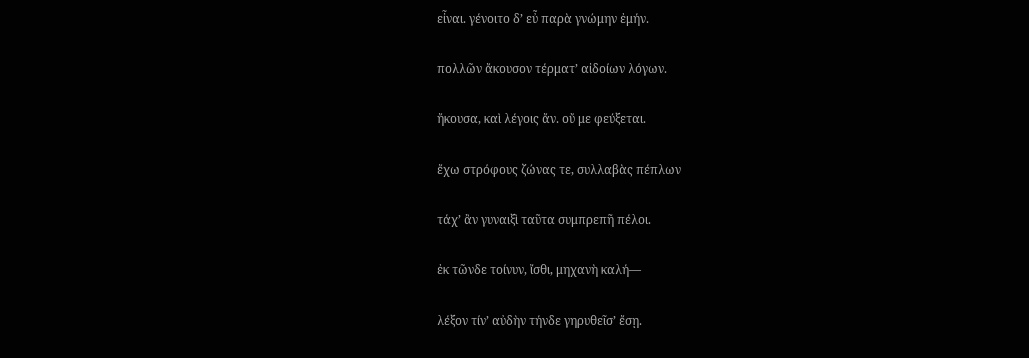εἶναι. γένοιτο δʼ εὖ παρὰ γνώμην ἐμήν.

πολλῶν ἄκουσον τέρματʼ αἰδοίων λόγων.

ἤκουσα, καὶ λέγοις ἄν. οὔ με φεύξεται.

ἔχω στρόφους ζώνας τε, συλλαβὰς πέπλων

τάχʼ ἂν γυναιξὶ ταῦτα συμπρεπῆ πέλοι.

ἐκ τῶνδε τοίνυν, ἴσθι, μηχανὴ καλή—

λέξον τίνʼ αὐδὴν τήνδε γηρυθεῖσʼ ἔσῃ.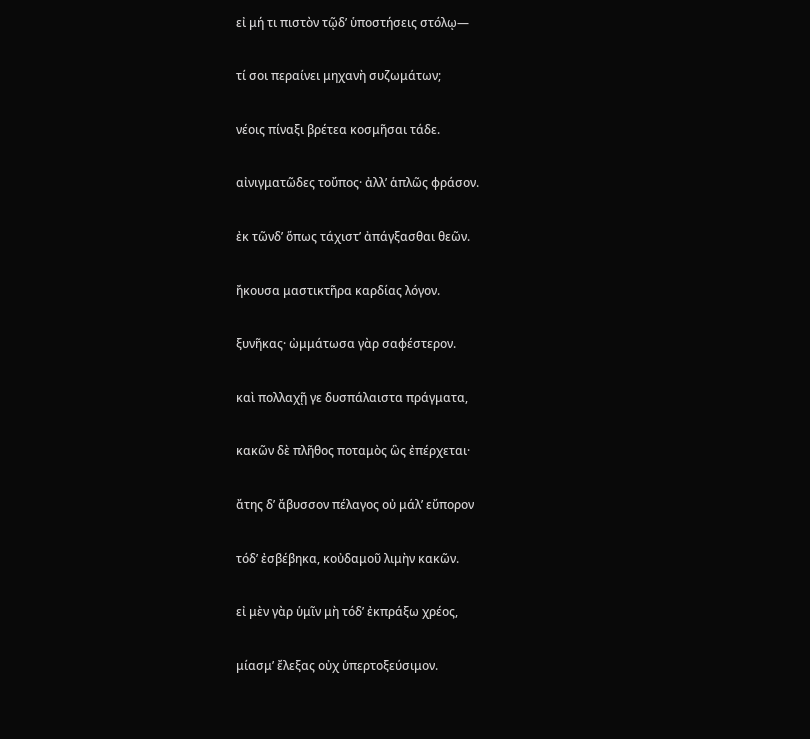εἰ μή τι πιστὸν τῷδʼ ὑποστήσεις στόλῳ—

τί σοι περαίνει μηχανὴ συζωμάτων;

νέοις πίναξι βρέτεα κοσμῆσαι τάδε.

αἰνιγματῶδες τοὔπος· ἀλλʼ ἁπλῶς φράσον.

ἐκ τῶνδʼ ὅπως τάχιστʼ ἀπάγξασθαι θεῶν.

ἤκουσα μαστικτῆρα καρδίας λόγον.

ξυνῆκας· ὠμμάτωσα γὰρ σαφέστερον.

καὶ πολλαχῇ γε δυσπάλαιστα πράγματα,

κακῶν δὲ πλῆθος ποταμὸς ὣς ἐπέρχεται·

ἄτης δʼ ἄβυσσον πέλαγος οὐ μάλʼ εὔπορον

τόδʼ ἐσβέβηκα, κοὐδαμοῦ λιμὴν κακῶν.

εἰ μὲν γὰρ ὑμῖν μὴ τόδʼ ἐκπράξω χρέος,

μίασμʼ ἔλεξας οὐχ ὑπερτοξεύσιμον.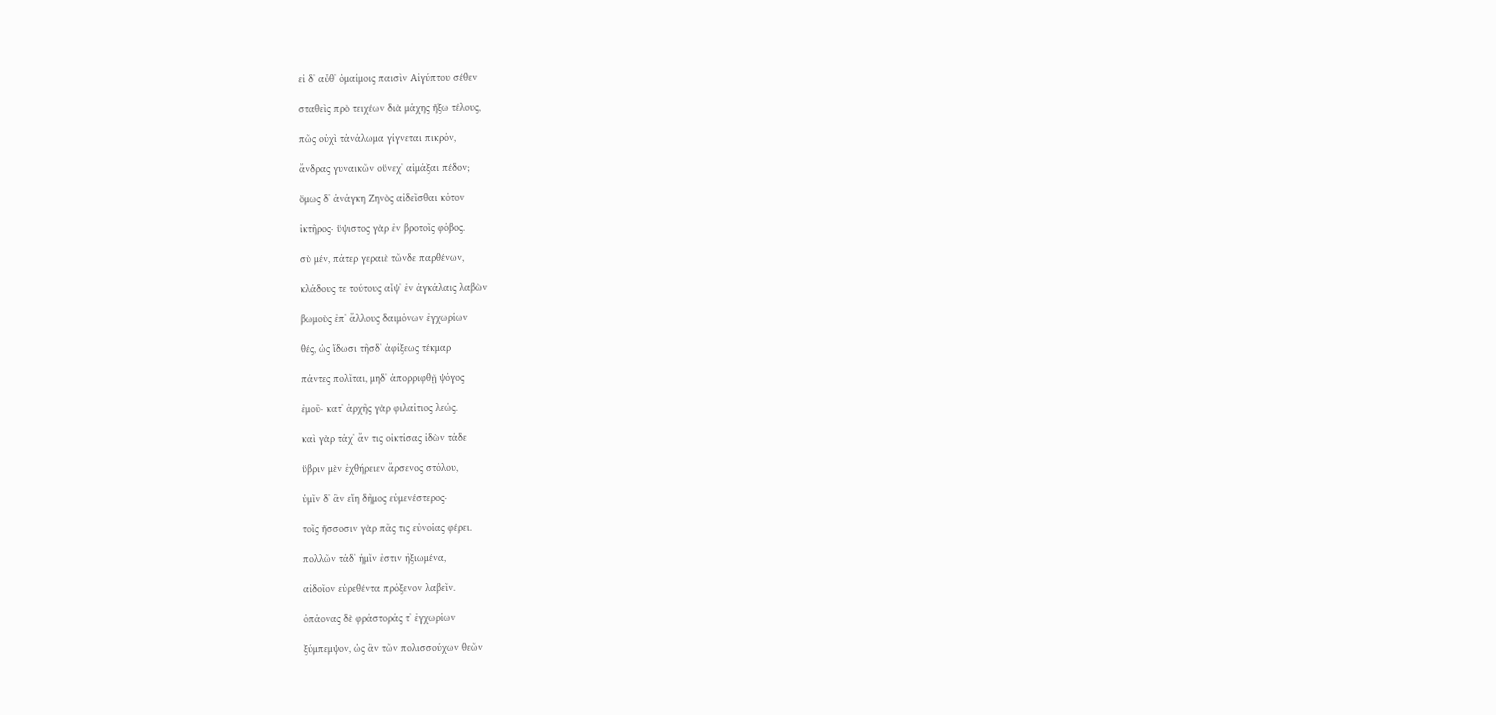εἰ δʼ αὖθʼ ὁμαίμοις παισὶν Αἰγύπτου σέθεν

σταθεὶς πρὸ τειχέων διὰ μάχης ἥξω τέλους,

πῶς οὐχὶ τἀνάλωμα γίγνεται πικρόν,

ἄνδρας γυναικῶν οὕνεχʼ αἱμάξαι πέδον;

ὅμως δʼ ἀνάγκη Ζηνὸς αἰδεῖσθαι κότον

ἱκτῆρος· ὕψιστος γὰρ ἐν βροτοῖς φόβος.

σὺ μέν, πάτερ γεραιὲ τῶνδε παρθένων,

κλάδους τε τούτους αἶψʼ ἐν ἀγκάλαις λαβὼν

βωμοὺς ἐπʼ ἄλλους δαιμόνων ἐγχωρίων

θές, ὡς ἴδωσι τῆσδʼ ἀφίξεως τέκμαρ

πάντες πολῖται, μηδʼ ἀπορριφθῇ ψόγος

ἐμοῦ· κατʼ ἀρχῆς γὰρ φιλαίτιος λεώς.

καὶ γὰρ τάχʼ ἄν τις οἰκτίσας ἰδὼν τάδε

ὕβριν μὲν ἐχθήρειεν ἄρσενος στόλου,

ὑμῖν δʼ ἂν εἴη δῆμος εὐμενέστερος·

τοῖς ἥσσοσιν γὰρ πᾶς τις εὐνοίας φέρει.

πολλῶν τάδʼ ἡμῖν ἐστιν ἠξιωμένα,

αἰδοῖον εὑρεθέντα πρόξενον λαβεῖν.

ὀπάονας δὲ φράστοράς τʼ ἐγχωρίων

ξύμπεμψον, ὡς ἂν τῶν πολισσούχων θεῶν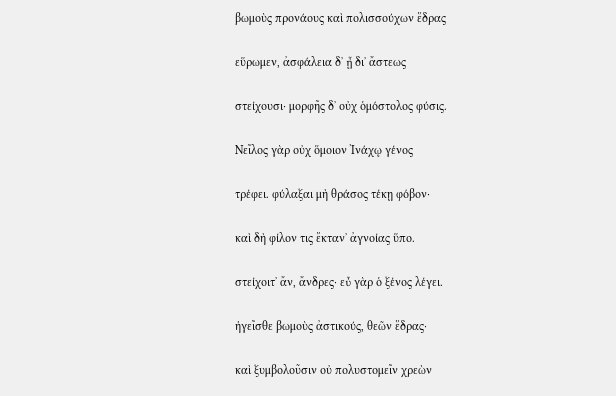βωμοὺς προνάους καὶ πολισσούχων ἕδρας

εὕρωμεν, ἀσφάλεια δʼ ᾖ διʼ ἄστεως

στείχουσι· μορφῆς δʼ οὐχ ὁμόστολος φύσις.

Νεῖλος γὰρ οὐχ ὅμοιον Ἰνάχῳ γένος

τρέφει. φύλαξαι μὴ θράσος τέκῃ φόβον·

καὶ δὴ φίλον τις ἔκτανʼ ἀγνοίας ὕπο.

στείχοιτʼ ἄν, ἄνδρες· εὖ γὰρ ὁ ξένος λέγει.

ἡγεῖσθε βωμοὺς ἀστικούς, θεῶν ἕδρας·

καὶ ξυμβολοῦσιν οὐ πολυστομεῖν χρεὼν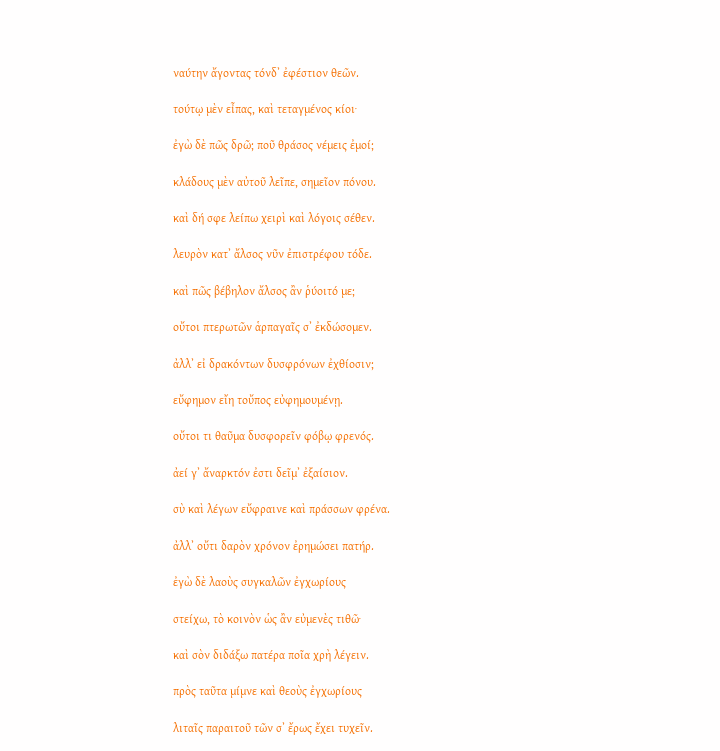ναύτην ἄγοντας τόνδʼ ἐφέστιον θεῶν.

τούτῳ μὲν εἶπας, καὶ τεταγμένος κίοι·

ἐγὼ δὲ πῶς δρῶ; ποῦ θράσος νέμεις ἐμοί;

κλάδους μὲν αὐτοῦ λεῖπε, σημεῖον πόνου.

καὶ δή σφε λείπω χειρὶ καὶ λόγοις σέθεν.

λευρὸν κατʼ ἄλσος νῦν ἐπιστρέφου τόδε.

καὶ πῶς βέβηλον ἄλσος ἂν ῥύοιτό με;

οὔτοι πτερωτῶν ἁρπαγαῖς σʼ ἐκδώσομεν.

ἀλλʼ εἰ δρακόντων δυσφρόνων ἐχθίοσιν;

εὔφημον εἴη τοὔπος εὐφημουμένῃ.

οὔτοι τι θαῦμα δυσφορεῖν φόβῳ φρενός.

ἀεί γʼ ἄναρκτόν ἐστι δεῖμʼ ἐξαίσιον.

σὺ καὶ λέγων εὔφραινε καὶ πράσσων φρένα.

ἀλλʼ οὔτι δαρὸν χρόνον ἐρημώσει πατήρ.

ἐγὼ δὲ λαοὺς συγκαλῶν ἐγχωρίους

στείχω, τὸ κοινὸν ὡς ἂν εὐμενὲς τιθῶ·

καὶ σὸν διδάξω πατέρα ποῖα χρὴ λέγειν.

πρὸς ταῦτα μίμνε καὶ θεοὺς ἐγχωρίους

λιταῖς παραιτοῦ τῶν σʼ ἔρως ἔχει τυχεῖν.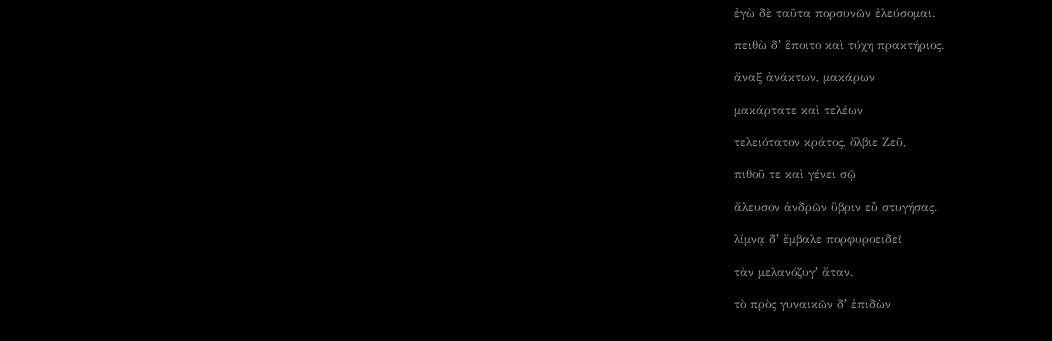ἐγὼ δὲ ταῦτα πορσυνῶν ἐλεύσομαι.

πειθὼ δʼ ἕποιτο καὶ τύχη πρακτήριος.

ἄναξ ἀνάκτων, μακάρων

μακάρτατε καὶ τελέων

τελειότατον κράτος, ὄλβιε Ζεῦ,

πιθοῦ τε καὶ γένει σῷ

ἄλευσον ἀνδρῶν ὕβριν εὖ στυγήσας.

λίμνᾳ δʼ ἔμβαλε πορφυροειδεῖ

τὰν μελανόζυγʼ ἄταν.

τὸ πρὸς γυναικῶν δʼ ἐπιδὼν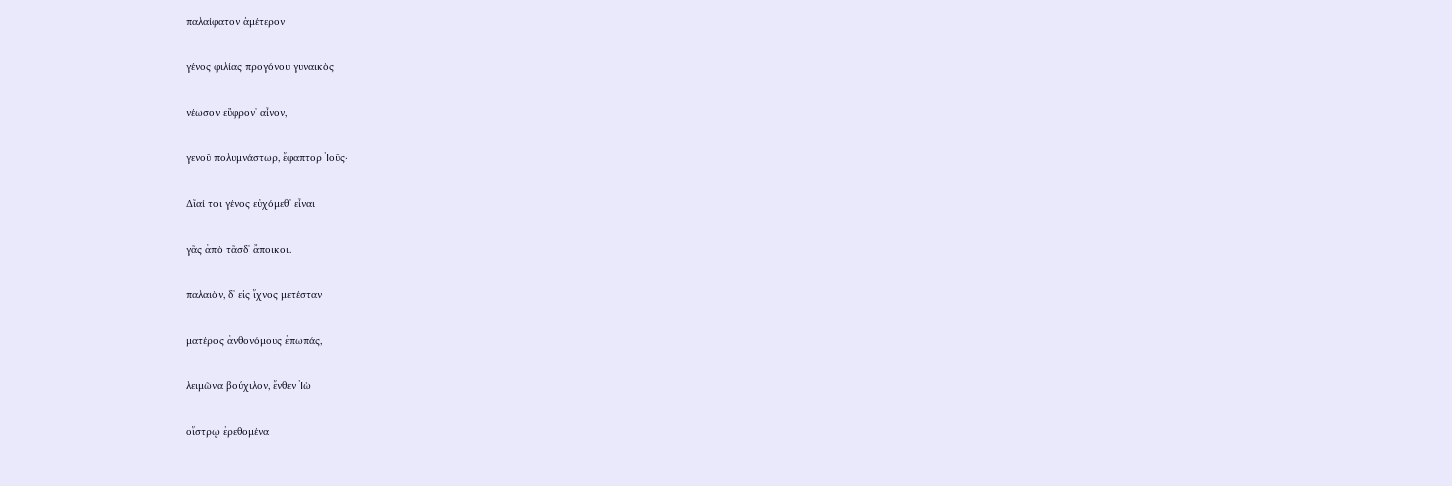παλαίφατον ἁμέτερον

γένος φιλίας προγόνου γυναικὸς

νέωσον εὔφρονʼ αἶνον,

γενοῦ πολυμνάστωρ, ἔφαπτορ Ἰοῦς·

Δῖαί τοι γένος εὐχόμεθʼ εἶναι

γᾶς ἀπὸ τᾶσδʼ ἄποικοι.

παλαιὸν, δʼ εἰς ἴχνος μετέσταν

ματέρος ἀνθονόμους ἐπωπάς,

λειμῶνα βούχιλον, ἔνθεν Ἰὼ

οἴστρῳ ἐρεθομένα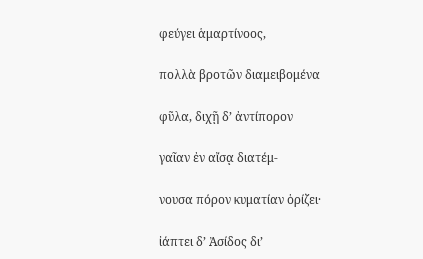φεύγει ἁμαρτίνοος,

πολλὰ βροτῶν διαμειβομένα

φῦλα, διχῇ δʼ ἀντίπορον

γαῖαν ἐν αἴσᾳ διατέμ-

νουσα πόρον κυματίαν ὁρίζει·

ἰάπτει δʼ Ἀσίδος διʼ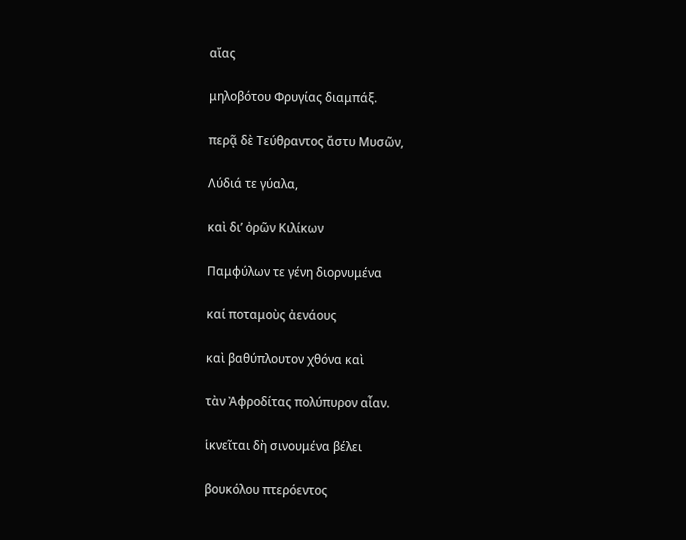αἴας

μηλοβότου Φρυγίας διαμπάξ.

περᾷ δὲ Τεύθραντος ἄστυ Μυσῶν,

Λύδιά τε γύαλα,

καὶ διʼ ὀρῶν Κιλίκων

Παμφύλων τε γένη διορνυμένα

καί ποταμοὺς ἀενάους

καὶ βαθύπλουτον χθόνα καὶ

τὰν Ἀφροδίτας πολύπυρον αἶαν.

ἱκνεῖται δὴ σινουμένα βέλει

βουκόλου πτερόεντος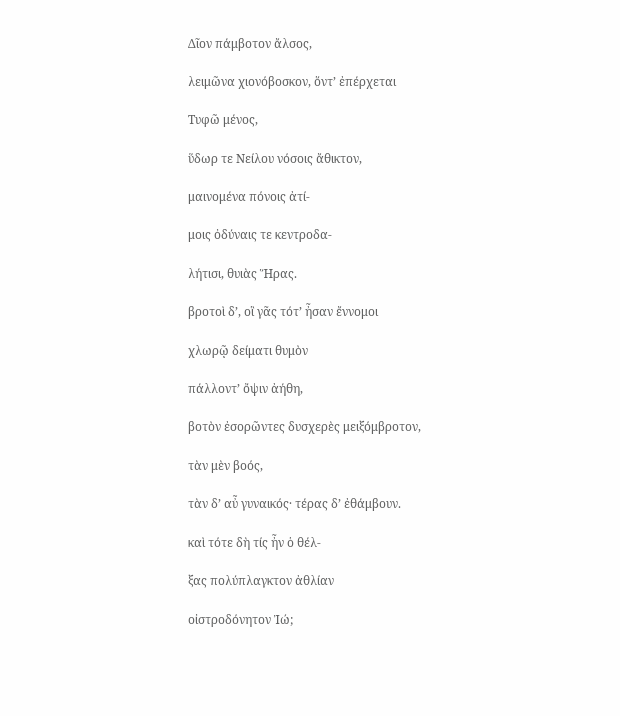Δῖον πάμβοτον ἄλσος,

λειμῶνα χιονόβοσκον, ὅντʼ ἐπέρχεται

Τυφῶ μένος,

ὕδωρ τε Νείλου νόσοις ἄθικτον,

μαινομένα πόνοις ἀτί-

μοις ὀδύναις τε κεντροδα-

λήτισι, θυιὰς Ἥρας.

βροτοὶ δʼ, οἳ γᾶς τότʼ ἦσαν ἔννομοι

χλωρῷ δείματι θυμὸν

πάλλοντʼ ὄψιν ἀήθη,

βοτὸν ἐσορῶντες δυσχερὲς μειξόμβροτον,

τὰν μὲν βοός,

τὰν δʼ αὖ γυναικός· τέρας δʼ ἐθάμβουν.

καὶ τότε δὴ τίς ἦν ὁ θέλ-

ξας πολύπλαγκτον ἀθλίαν

οἰστροδόνητον Ἰώ;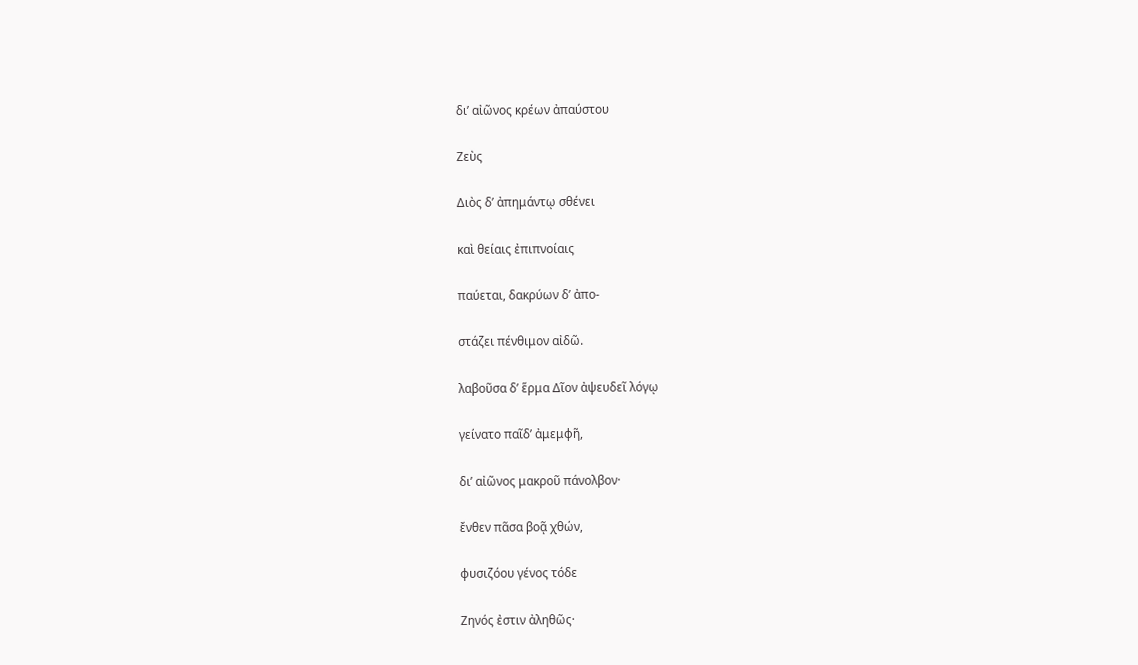διʼ αἰῶνος κρέων ἀπαύστου

Ζεὺς

Διὸς δʼ ἀπημάντῳ σθένει

καὶ θείαις ἐπιπνοίαις

παύεται, δακρύων δʼ ἀπο-

στάζει πένθιμον αἰδῶ.

λαβοῦσα δʼ ἕρμα Δῖον ἀψευδεῖ λόγῳ

γείνατο παῖδʼ ἀμεμφῆ,

διʼ αἰῶνος μακροῦ πάνολβον·

ἔνθεν πᾶσα βοᾷ χθών,

φυσιζόου γένος τόδε

Ζηνός ἐστιν ἀληθῶς·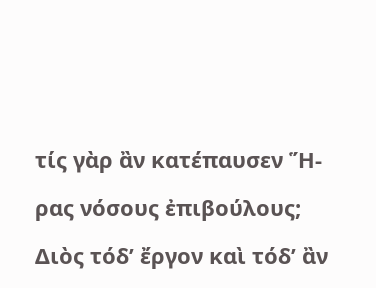τίς γὰρ ἂν κατέπαυσεν Ἥ-

ρας νόσους ἐπιβούλους;

Διὸς τόδʼ ἔργον καὶ τόδʼ ἂν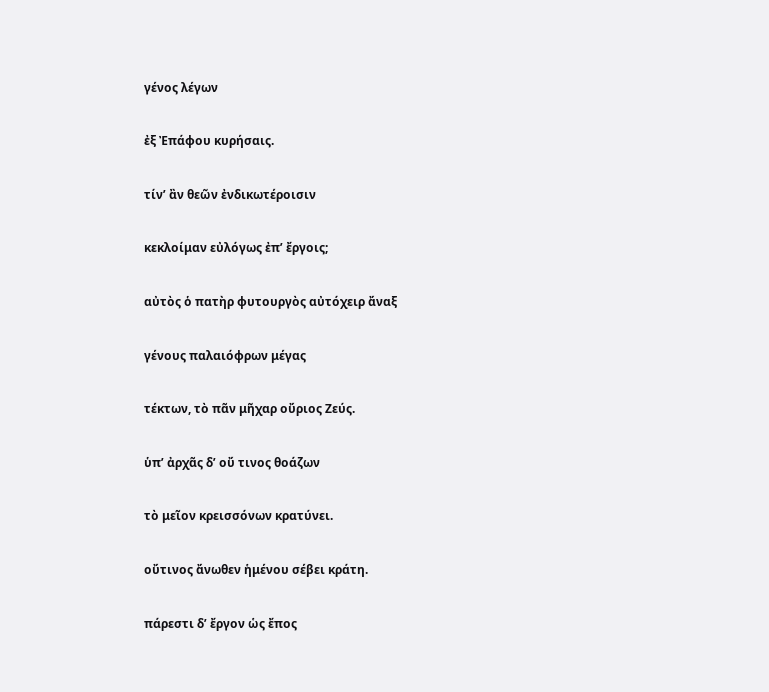γένος λέγων

ἐξ Ἐπάφου κυρήσαις.

τίνʼ ἂν θεῶν ἐνδικωτέροισιν

κεκλοίμαν εὐλόγως ἐπʼ ἔργοις;

αὐτὸς ὁ πατὴρ φυτουργὸς αὐτόχειρ ἄναξ

γένους παλαιόφρων μέγας

τέκτων, τὸ πᾶν μῆχαρ οὔριος Ζεύς.

ὑπʼ ἀρχᾶς δʼ οὔ τινος θοάζων

τὸ μεῖον κρεισσόνων κρατύνει.

οὔτινος ἄνωθεν ἡμένου σέβει κράτη.

πάρεστι δʼ ἔργον ὡς ἔπος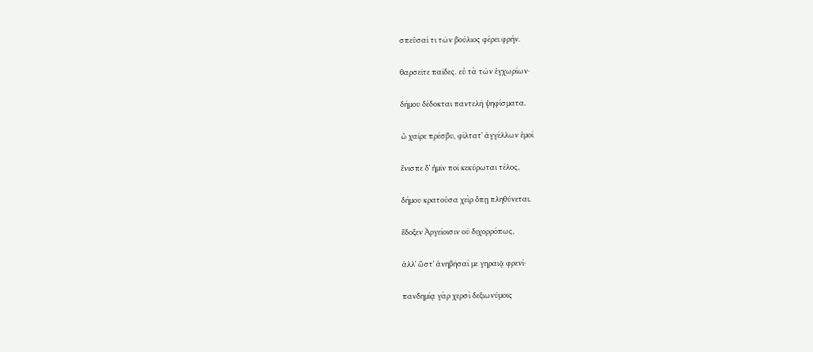σπεῦσαί τι τῶν βούλιος φέρει φρήν.

θαρσεῖτε παῖδες. εὖ τὰ τῶν ἐγχωρίων·

δήμου δέδοκται παντελῆ ψηφίσματα.

ὦ χαῖρε πρέσβυ, φίλτατʼ ἀγγέλλων ἐμοί

ἔνισπε δʼ ἡμῖν ποῖ κεκύρωται τέλος,

δήμου κρατοῦσα χεὶρ ὅπῃ πληθύνεται.

ἔδοξεν Ἀργείοισιν οὐ διχορρόπως,

ἀλλʼ ὥστʼ ἀνηβῆσαί με γηραιᾷ φρενί·

πανδημίᾳ γὰρ χερσὶ δεξιωνύμοις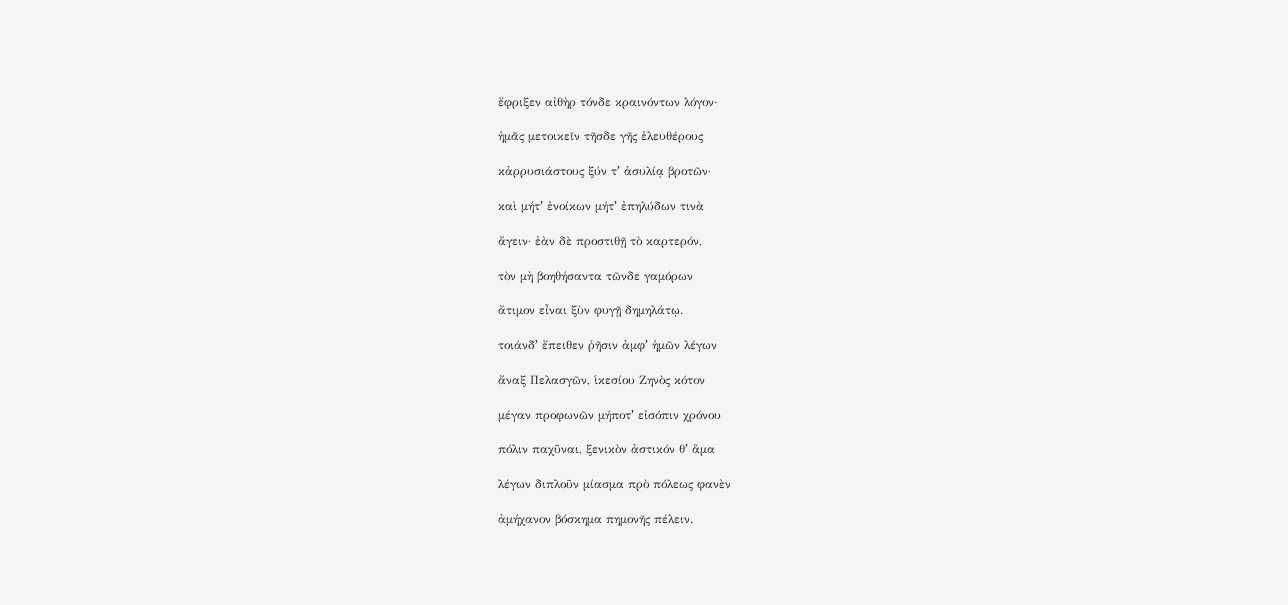ἔφριξεν αἰθὴρ τόνδε κραινόντων λόγον·

ἡμᾶς μετοικεῖν τῆσδε γῆς ἐλευθέρους

κἀρρυσιάστους ξύν τʼ ἀσυλίᾳ βροτῶν·

καὶ μήτʼ ἐνοίκων μήτʼ ἐπηλύδων τινὰ

ἄγειν· ἐὰν δὲ προστιθῇ τὸ καρτερόν,

τὸν μὴ βοηθήσαντα τῶνδε γαμόρων

ἄτιμον εἶναι ξὺν φυγῇ δημηλάτῳ.

τοιάνδʼ ἔπειθεν ῥῆσιν ἀμφʼ ἡμῶν λέγων

ἄναξ Πελασγῶν, ἱκεσίου Ζηνὸς κότον

μέγαν προφωνῶν μήποτʼ εἰσόπιν χρόνου

πόλιν παχῦναι, ξενικὸν ἀστικόν θʼ ἅμα

λέγων διπλοῦν μίασμα πρὸ πόλεως φανὲν

ἀμήχανον βόσκημα πημονῆς πέλειν.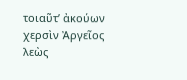τοιαῦτʼ ἀκούων χερσὶν Ἀργεῖος λεὼς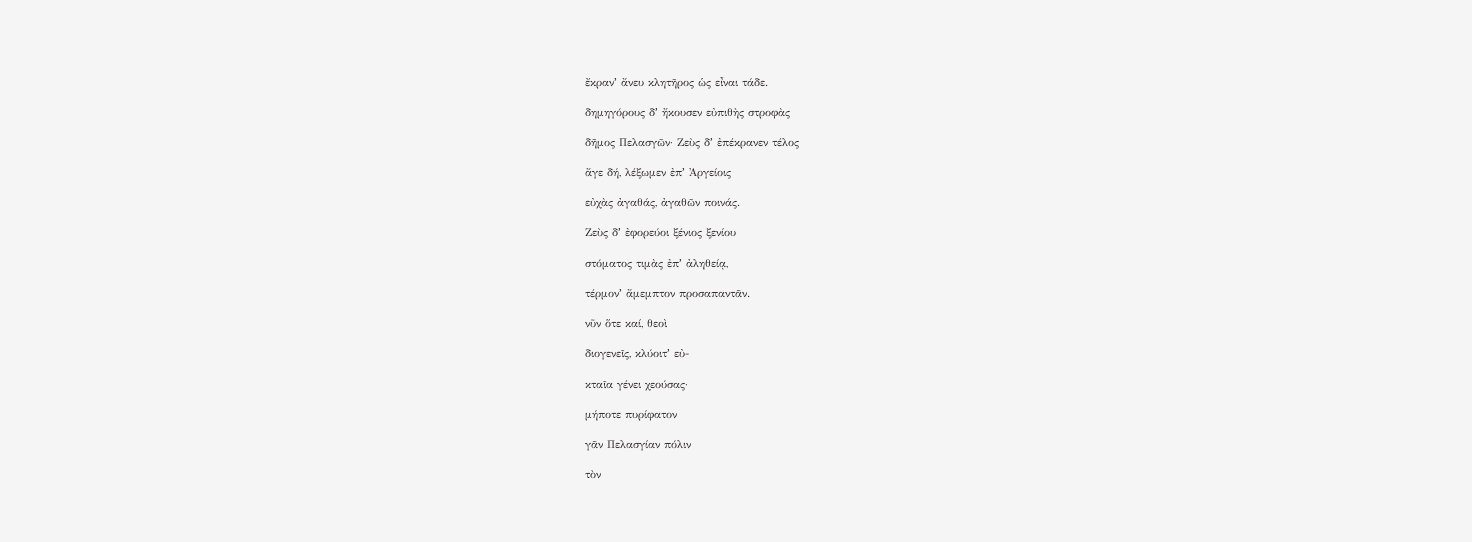ἔκρανʼ ἄνευ κλητῆρος ὡς εἶναι τάδε.

δημηγόρους δʼ ἤκουσεν εὐπιθὴς στροφὰς

δῆμος Πελασγῶν· Ζεὺς δʼ ἐπέκρανεν τέλος

ἄγε δή, λέξωμεν ἐπʼ Ἀργείοις

εὐχὰς ἀγαθάς, ἀγαθῶν ποινάς.

Ζεὺς δʼ ἐφορεύοι ξένιος ξενίου

στόματος τιμὰς ἐπʼ ἀληθείᾳ,

τέρμονʼ ἄμεμπτον προσαπαντᾶν.

νῦν ὅτε καί, θεοὶ

διογενεῖς, κλύοιτʼ εὐ-

κταῖα γένει χεούσας·

μήποτε πυρίφατον

γᾶν Πελασγίαν πόλιν

τὸν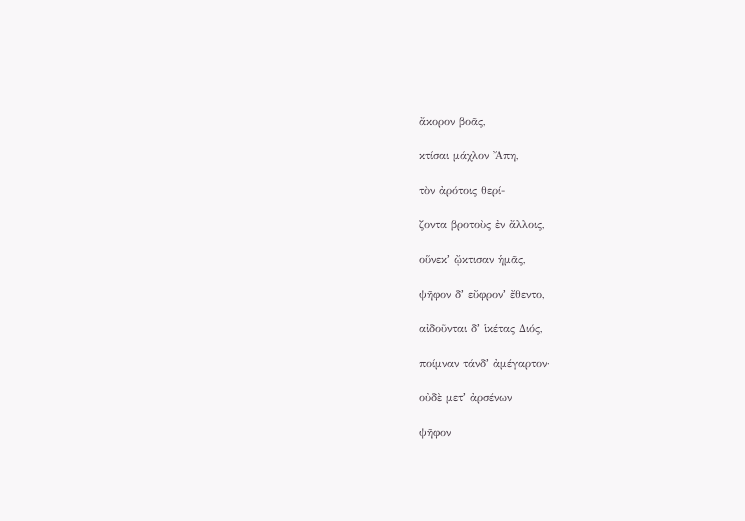ἄκορον βοᾶς,

κτίσαι μάχλον Ἄπη,

τὸν ἀρότοις θερί-

ζοντα βροτοὺς ἐν ἄλλοις,

οὕνεκʼ ᾤκτισαν ἡμᾶς,

ψῆφον δʼ εὔφρονʼ ἔθεντο,

αἰδοῦνται δʼ ἱκέτας Διός,

ποίμναν τάνδʼ ἀμέγαρτον·

οὐδὲ μετʼ ἀρσένων

ψῆφον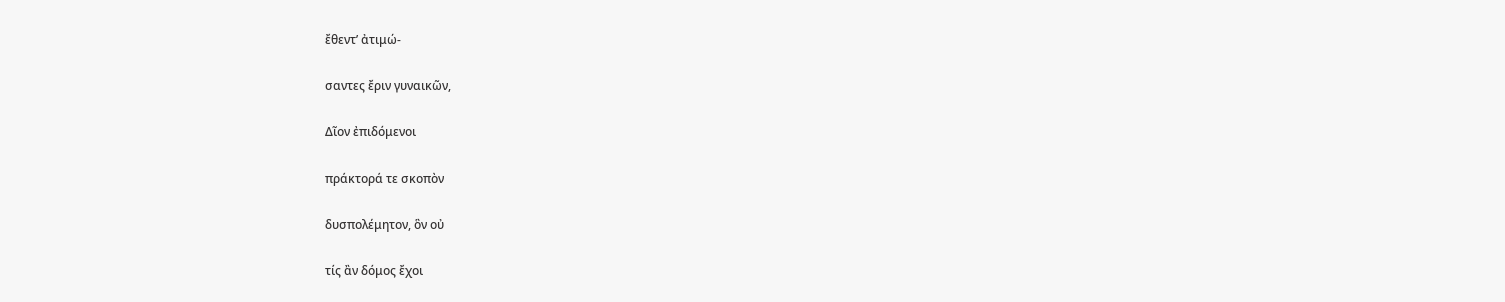ἔθεντʼ ἀτιμώ-

σαντες ἔριν γυναικῶν,

Δῖον ἐπιδόμενοι

πράκτορά τε σκοπὸν

δυσπολέμητον, ὃν οὐ

τίς ἂν δόμος ἔχοι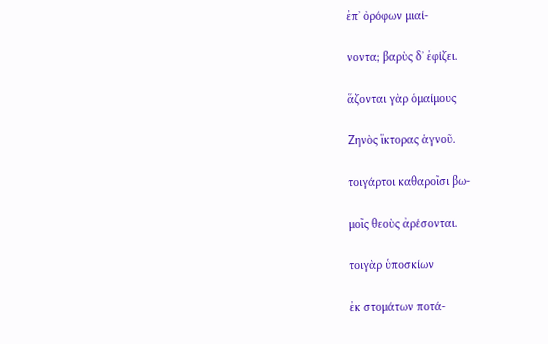ἐπʼ ὀρόφων μιαί-

νοντα; βαρὺς δʼ ἐφίζει.

ἅζονται γὰρ ὁμαίμους

Ζηνὸς ἵκτορας ἁγνοῦ.

τοιγάρτοι καθαροῖσι βω-

μοῖς θεοὺς ἀρέσονται.

τοιγὰρ ὑποσκίων

ἐκ στομάτων ποτά-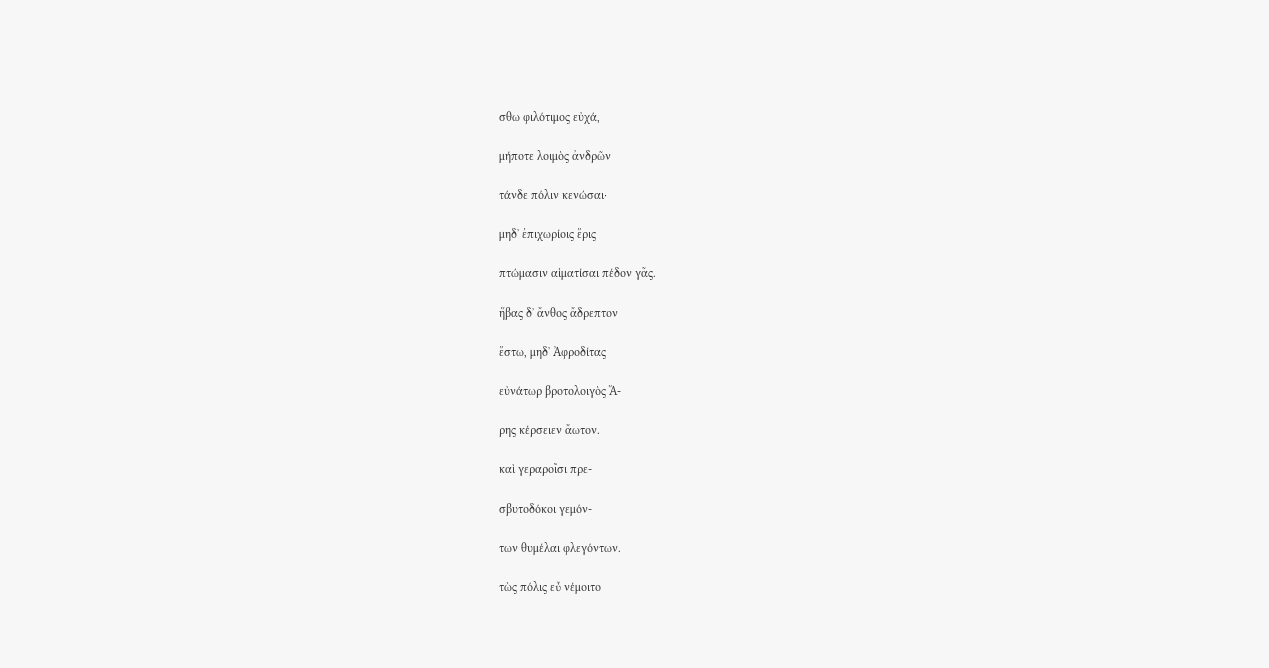σθω φιλότιμος εὐχά,

μήποτε λοιμὸς ἀνδρῶν

τάνδε πόλιν κενώσαι·

μηδʼ ἐπιχωρίοις ἔρις

πτώμασιν αἱματίσαι πέδον γᾶς.

ἥβας δʼ ἄνθος ἄδρεπτον

ἔστω, μηδʼ Ἀφροδίτας

εὐνάτωρ βροτολοιγὸς Ἄ-

ρης κέρσειεν ἄωτον.

καὶ γεραροῖσι πρε-

σβυτοδόκοι γεμόν-

των θυμέλαι φλεγόντων.

τὼς πόλις εὖ νέμοιτο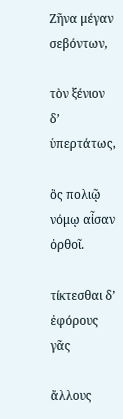Ζῆνα μέγαν σεβόντων,

τὸν ξένιον δʼ ὑπερτάτως,

ὃς πολιῷ νόμῳ αἶσαν ὀρθοῖ.

τίκτεσθαι δʼ ἐφόρους γᾶς

ἄλλους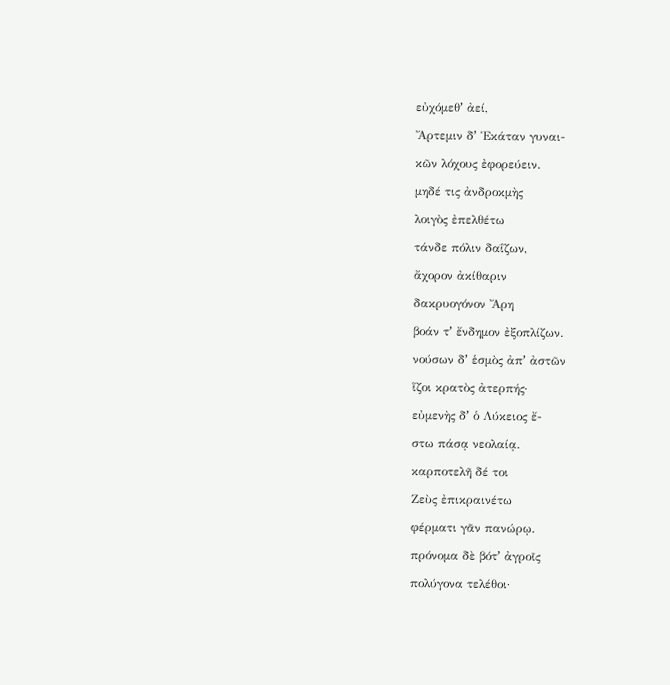εὐχόμεθʼ ἀεί,

Ἄρτεμιν δʼ Ἑκάταν γυναι-

κῶν λόχους ἐφορεύειν.

μηδέ τις ἀνδροκμὴς

λοιγὸς ἐπελθέτω

τάνδε πόλιν δαΐζων,

ἄχορον ἀκίθαριν

δακρυογόνον Ἄρη

βοάν τʼ ἔνδημον ἐξοπλίζων.

νούσων δʼ ἑσμὸς ἀπʼ ἀστῶν

ἵζοι κρατὸς ἀτερπής·

εὐμενὴς δʼ ὁ Λύκειος ἔ-

στω πάσᾳ νεολαίᾳ.

καρποτελῆ δέ τοι

Ζεὺς ἐπικραινέτω

φέρματι γᾶν πανώρῳ.

πρόνομα δὲ βότʼ ἀγροῖς

πολύγονα τελέθοι·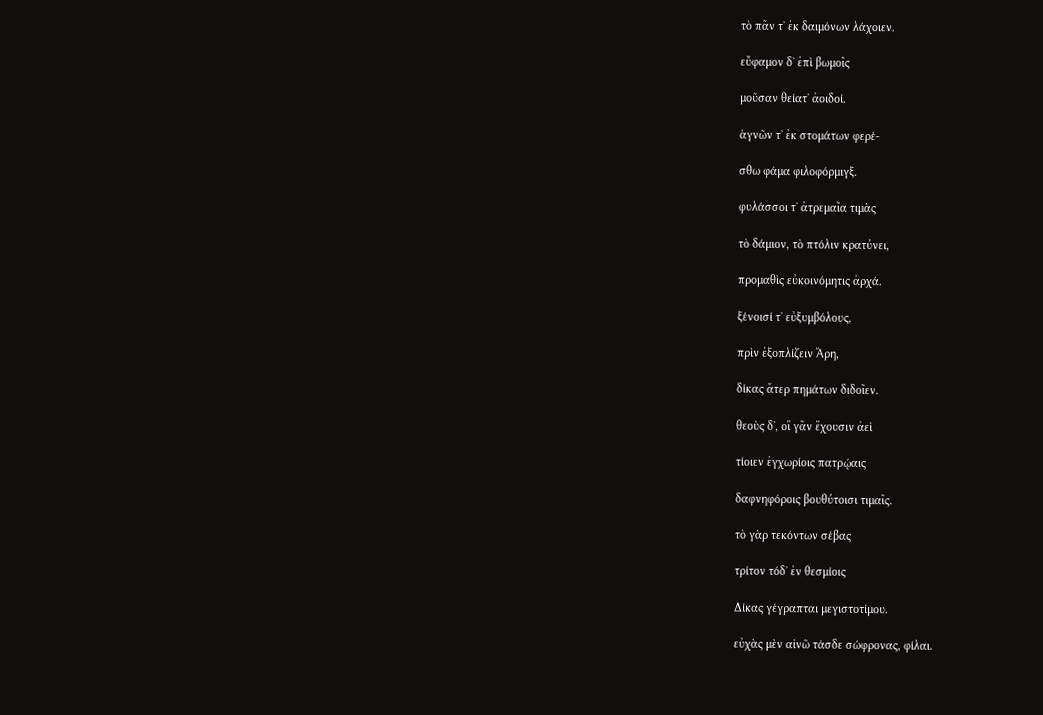τὸ πᾶν τʼ ἐκ δαιμόνων λάχοιεν.

εὔφαμον δʼ ἐπὶ βωμοῖς

μοῦσαν θείατʼ ἀοιδοί.

ἁγνῶν τʼ ἐκ στομάτων φερέ-

σθω φάμα φιλοφόρμιγξ.

φυλάσσοι τʼ ἀτρεμαῖα τιμὰς

τὸ δάμιον, τὸ πτόλιν κρατύνει,

προμαθὶς εὐκοινόμητις ἀρχά.

ξένοισί τʼ εὐξυμβόλους,

πρὶν ἐξοπλίζειν Ἄρη,

δίκας ἄτερ πημάτων διδοῖεν.

θεοὺς δʼ, οἳ γᾶν ἔχουσιν ἀεὶ

τίοιεν ἐγχωρίοις πατρῴαις

δαφνηφόροις βουθύτοισι τιμαῖς.

τὸ γὰρ τεκόντων σέβας

τρίτον τόδʼ ἐν θεσμίοις

Δίκας γέγραπται μεγιστοτίμου.

εὐχὰς μὲν αἰνῶ τάσδε σώφρονας, φίλαι.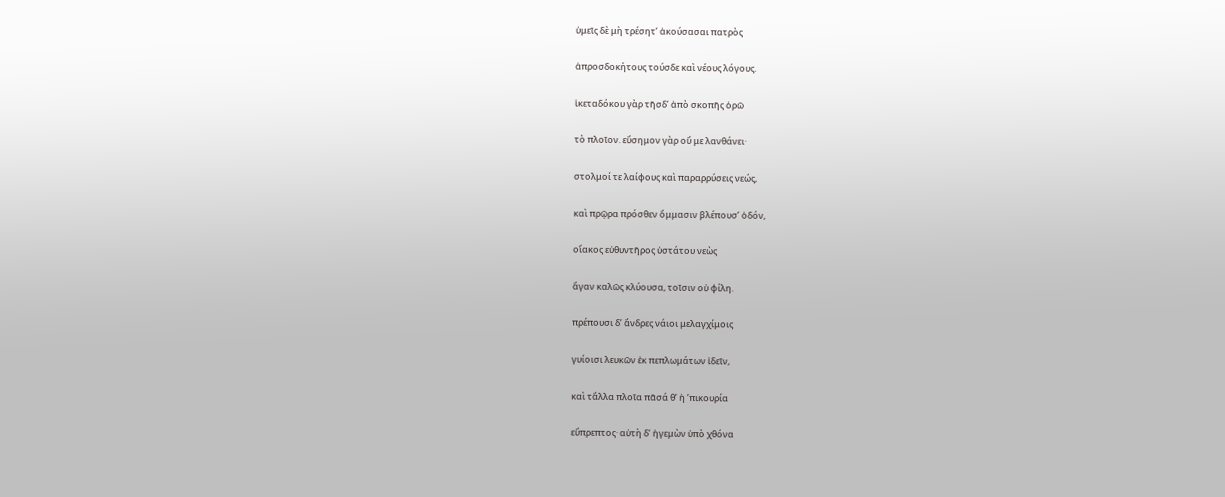ὑμεῖς δὲ μὴ τρέσητʼ ἀκούσασαι πατρὸς

ἀπροσδοκήτους τούσδε καὶ νέους λόγους.

ἱκεταδόκου γὰρ τῆσδʼ ἀπὸ σκοπῆς ὁρῶ

τὸ πλοῖον. εὔσημον γὰρ οὔ με λανθάνει·

στολμοί τε λαίφους καὶ παραρρύσεις νεώς,

καὶ πρῷρα πρόσθεν ὄμμασιν βλέπουσʼ ὁδόν,

οἴακος εὐθυντῆρος ὑστάτου νεὼς

ἄγαν καλῶς κλύουσα, τοῖσιν οὐ φίλη.

πρέπουσι δʼ ἄνδρες νάιοι μελαγχίμοις

γυίοισι λευκῶν ἐκ πεπλωμάτων ἰδεῖν,

καὶ τἄλλα πλοῖα πᾶσά θʼ ἡ ʼπικουρία

εὔπρεπτος· αὐτὴ δʼ ἡγεμὼν ὑπὸ χθόνα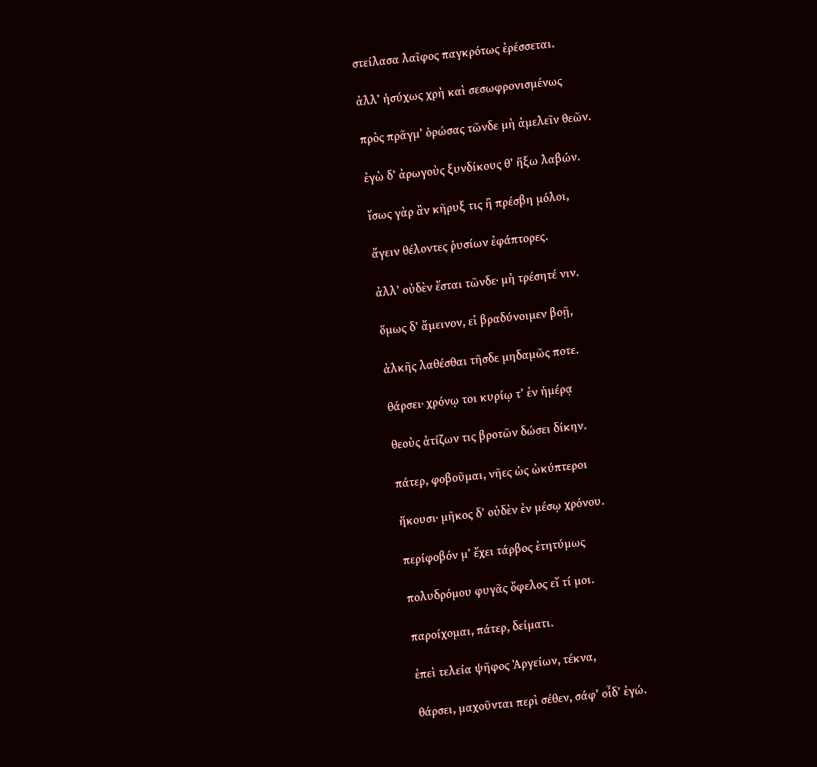στείλασα λαῖφος παγκρότως ἐρέσσεται.

ἀλλʼ ἡσύχως χρὴ καὶ σεσωφρονισμένως

πρὸς πρᾶγμʼ ὁρώσας τῶνδε μὴ ἀμελεῖν θεῶν.

ἐγὼ δʼ ἀρωγοὺς ξυνδίκους θʼ ἥξω λαβών.

ἴσως γὰρ ἂν κῆρυξ τις ἢ πρέσβη μόλοι,

ἄγειν θέλοντες ῥυσίων ἐφάπτορες.

ἀλλʼ οὐδὲν ἔσται τῶνδε· μὴ τρέσητέ νιν.

ὅμως δʼ ἄμεινον, εἰ βραδύνοιμεν βοῇ,

ἀλκῆς λαθέσθαι τῆσδε μηδαμῶς ποτε.

θάρσει· χρόνῳ τοι κυρίῳ τʼ ἐν ἡμέρᾳ

θεοὺς ἀτίζων τις βροτῶν δώσει δίκην.

πάτερ, φοβοῦμαι, νῆες ὡς ὠκύπτεροι

ἥκουσι· μῆκος δʼ οὐδὲν ἐν μέσῳ χρόνου.

περίφοβόν μʼ ἔχει τάρβος ἐτητύμως

πολυδρόμου φυγᾶς ὄφελος εἴ τί μοι.

παροίχομαι, πάτερ, δείματι.

ἐπεὶ τελεία ψῆφος Ἀργείων, τέκνα,

θάρσει, μαχοῦνται περὶ σέθεν, σάφʼ οἶδʼ ἐγώ.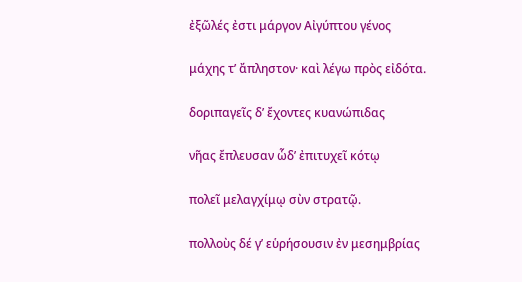ἐξῶλές ἐστι μάργον Αἰγύπτου γένος

μάχης τʼ ἄπληστον· καὶ λέγω πρὸς εἰδότα.

δοριπαγεῖς δʼ ἔχοντες κυανώπιδας

νῆας ἔπλευσαν ὧδʼ ἐπιτυχεῖ κότῳ

πολεῖ μελαγχίμῳ σὺν στρατῷ.

πολλοὺς δέ γʼ εὑρήσουσιν ἐν μεσημβρίας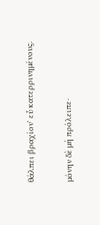θάλπει βραχίονʼ εὖ κατερρινημένους.

μόνην δὲ μὴ πρόλειπε·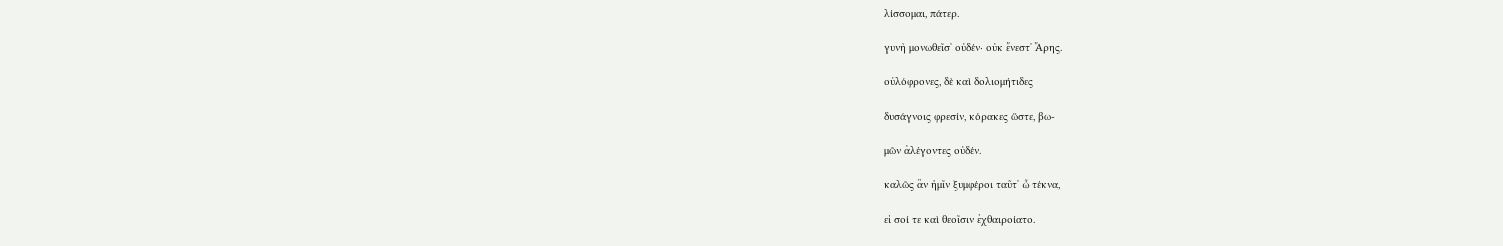λίσσομαι, πάτερ.

γυνὴ μονωθεῖσʼ οὐδέν· οὐκ ἔνεστʼ Ἄρης.

οὐλόφρονες, δὲ καὶ δολιομήτιδες

δυσάγνοις φρεσίν, κόρακες ὥστε, βω-

μῶν ἀλέγοντες οὐδέν.

καλῶς ἂν ἡμῖν ξυμφέροι ταῦτʼ ὦ τέκνα,

εἰ σοί τε καὶ θεοῖσιν ἐχθαιροίατο.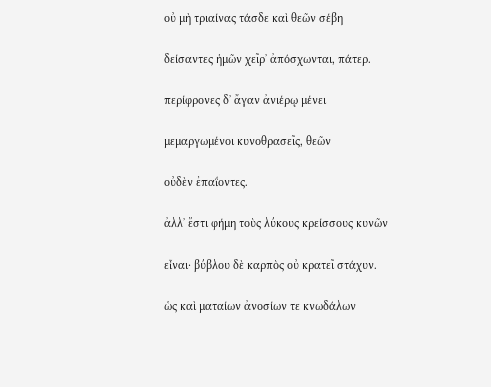οὐ μὴ τριαίνας τάσδε καὶ θεῶν σέβη

δείσαντες ἡμῶν χεῖρʼ ἀπόσχωνται, πάτερ.

περίφρονες δʼ ἄγαν ἀνιέρῳ μένει

μεμαργωμένοι κυνοθρασεῖς, θεῶν

οὐδὲν ἐπαΐοντες.

ἀλλʼ ἔστι φήμη τοὺς λύκους κρείσσους κυνῶν

εἶναι· βύβλου δὲ καρπὸς οὐ κρατεῖ στάχυν.

ὡς καὶ ματαίων ἀνοσίων τε κνωδάλων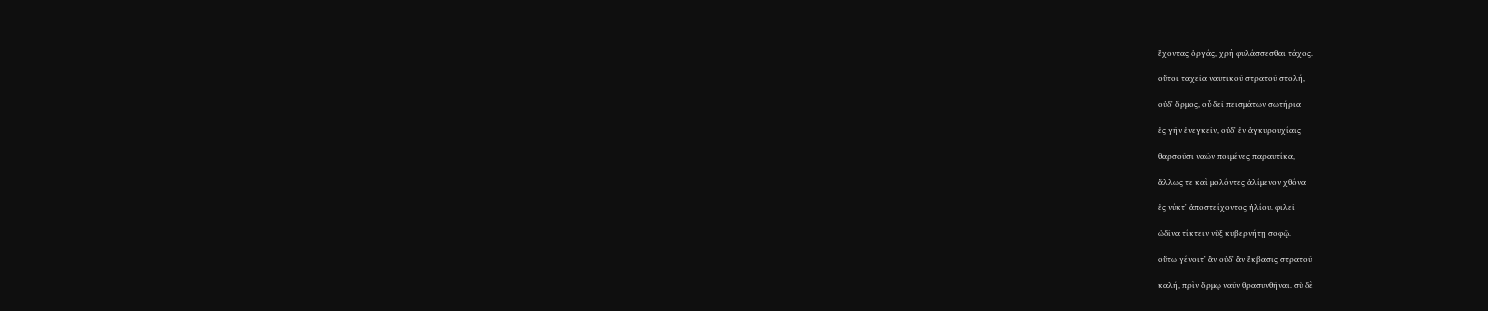ἔχοντας ὀργάς, χρὴ φυλάσσεσθαι τάχος.

οὔτοι ταχεῖα ναυτικοῦ στρατοῦ στολή,

οὐδʼ ὅρμος, οὗ δεῖ πεισμάτων σωτήρια

ἐς γῆν ἐνεγκεῖν, οὐδʼ ἐν ἀγκυρουχίαις

θαρσοῦσι ναῶν ποιμένες παραυτίκα,

ἄλλως τε καὶ μολόντες ἀλίμενον χθόνα

ἐς νύκτʼ ἀποστείχοντος ἡλίου. φιλεῖ

ὠδῖνα τίκτειν νὺξ κυβερνήτῃ σοφῷ.

οὕτω γένοιτʼ ἂν οὐδʼ ἂν ἔκβασις στρατοῦ

καλή, πρὶν ὅρμῳ ναῦν θρασυνθῆναι. σὺ δὲ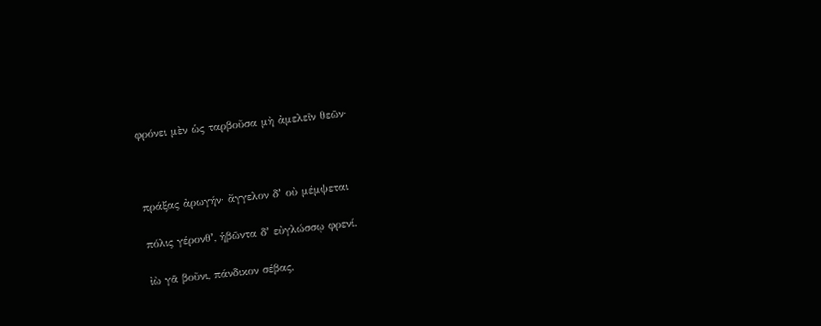φρόνει μὲν ὡς ταρβοῦσα μὴ ἀμελεῖν θεῶν·



πράξας ἀρωγήν· ἄγγελον δʼ οὐ μέμψεται

πόλις γέρονθʼ, ἡβῶντα δʼ εὐγλώσσῳ φρενί.

ἰὼ γᾶ βοῦνι, πάνδικον σέβας,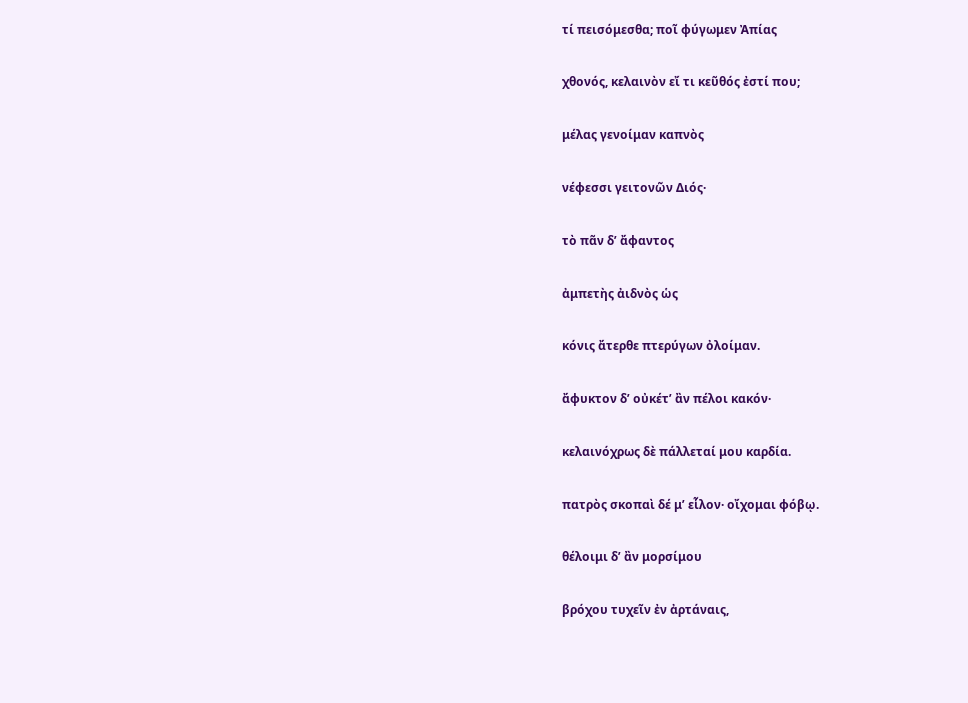τί πεισόμεσθα; ποῖ φύγωμεν Ἀπίας

χθονός, κελαινὸν εἴ τι κεῦθός ἐστί που;

μέλας γενοίμαν καπνὸς

νέφεσσι γειτονῶν Διός·

τὸ πᾶν δʼ ἄφαντος

ἀμπετὴς ἀιδνὸς ὡς

κόνις ἄτερθε πτερύγων ὀλοίμαν.

ἄφυκτον δʼ οὐκέτʼ ἂν πέλοι κακόν·

κελαινόχρως δὲ πάλλεταί μου καρδία.

πατρὸς σκοπαὶ δέ μʼ εἷλον· οἴχομαι φόβῳ.

θέλοιμι δʼ ἂν μορσίμου

βρόχου τυχεῖν ἐν ἀρτάναις,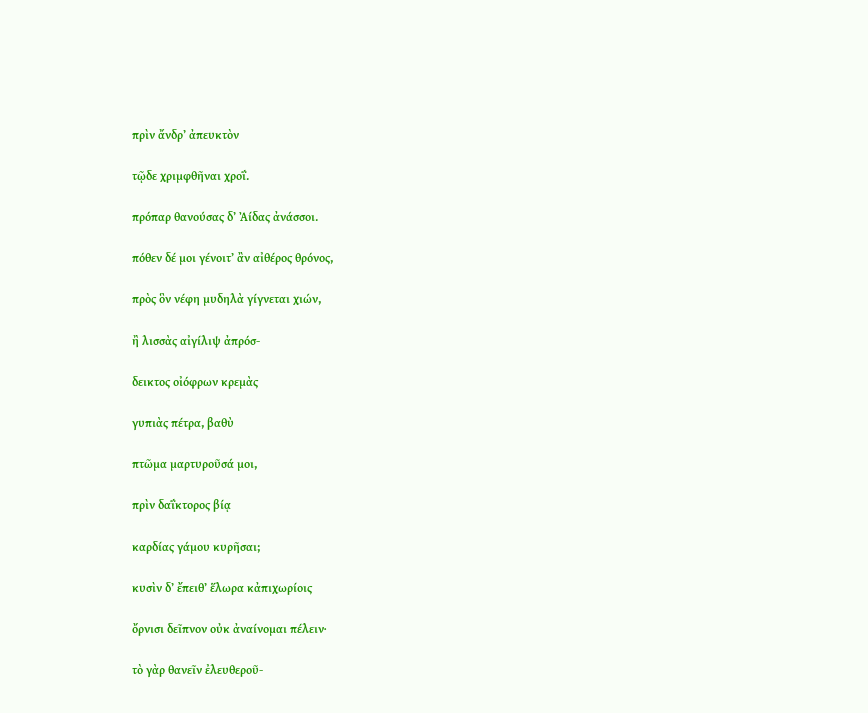πρὶν ἄνδρʼ ἀπευκτὸν

τῷδε χριμφθῆναι χροΐ.

πρόπαρ θανούσας δʼ Ἀίδας ἀνάσσοι.

πόθεν δέ μοι γένοιτʼ ἂν αἰθέρος θρόνος,

πρὸς ὃν νέφη μυδηλὰ γίγνεται χιών,

ἢ λισσὰς αἰγίλιψ ἀπρόσ-

δεικτος οἰόφρων κρεμὰς

γυπιὰς πέτρα, βαθὺ

πτῶμα μαρτυροῦσά μοι,

πρὶν δαΐκτορος βίᾳ

καρδίας γάμου κυρῆσαι;

κυσὶν δʼ ἔπειθʼ ἕλωρα κἀπιχωρίοις

ὄρνισι δεῖπνον οὐκ ἀναίνομαι πέλειν·

τὸ γὰρ θανεῖν ἐλευθεροῦ-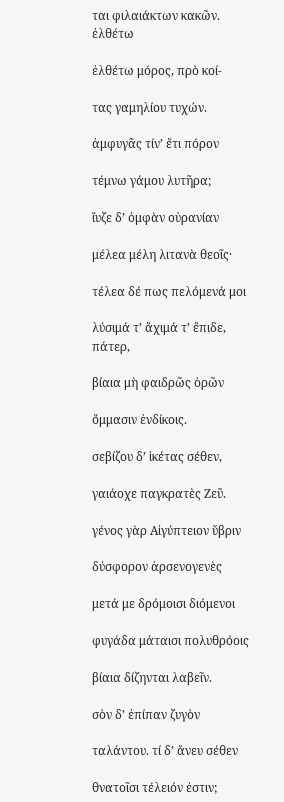ται φιλαιάκτων κακῶν. ἐλθέτω

ἐλθέτω μόρος, πρὸ κοί-

τας γαμηλίου τυχών.

ἀμφυγᾶς τίνʼ ἔτι πόρον

τέμνω γάμου λυτῆρα;

ἴυζε δʼ ὀμφὰν οὐρανίαν

μέλεα μέλη λιτανὰ θεοῖς·

τέλεα δέ πως πελόμενά μοι

λύσιμά τʼ ἄχιμά τʼ ἔπιδε, πάτερ,

βίαια μὴ φαιδρῶς ὁρῶν

ὄμμασιν ἐνδίκοις.

σεβίζου δʼ ἱκέτας σέθεν,

γαιάοχε παγκρατὲς Ζεῦ.

γένος γὰρ Αἰγύπτειον ὕβριν

δύσφορον ἀρσενογενὲς

μετά με δρόμοισι διόμενοι

φυγάδα μάταισι πολυθρόοις

βίαια δίζηνται λαβεῖν.

σὸν δʼ ἐπίπαν ζυγὸν

ταλάντου. τί δʼ ἄνευ σέθεν

θνατοῖσι τέλειόν ἐστιν;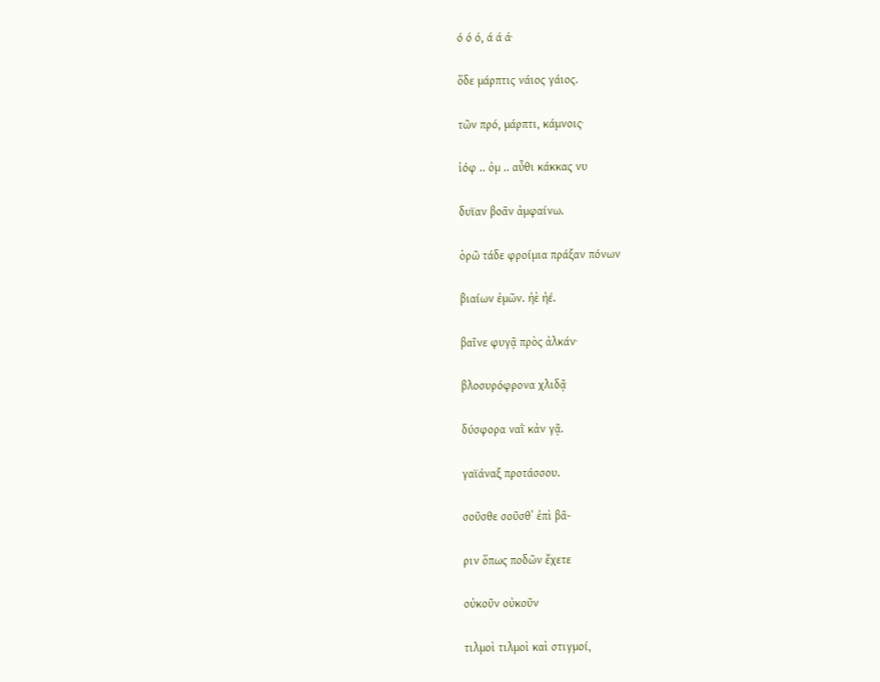ό ό ό, ά ά ά·

ὅδε μάρπτις νάιος γάιος.

τῶν πρό, μάρπτι, κάμνοις·

ἰόφ .. ὀμ .. αὖθι κάκκας νυ

δυϊαν βοᾶν ἀμφαίνω.

ὁρῶ τάδε φροίμια πράξαν πόνων

βιαίων ἐμῶν. ἠὲ ἠέ.

βαῖνε φυγᾷ πρὸς ἀλκάν·

βλοσυρόφρονα χλιδᾷ

δύσφορα ναῒ κἀν γᾷ.

γαϊάναξ προτάσσου.

σοῦσθε σοῦσθʼ ἐπὶ βᾶ-

ριν ὅπως ποδῶν ἔχετε

οὐκοῦν οὐκοῦν

τιλμοὶ τιλμοὶ καὶ στιγμοί,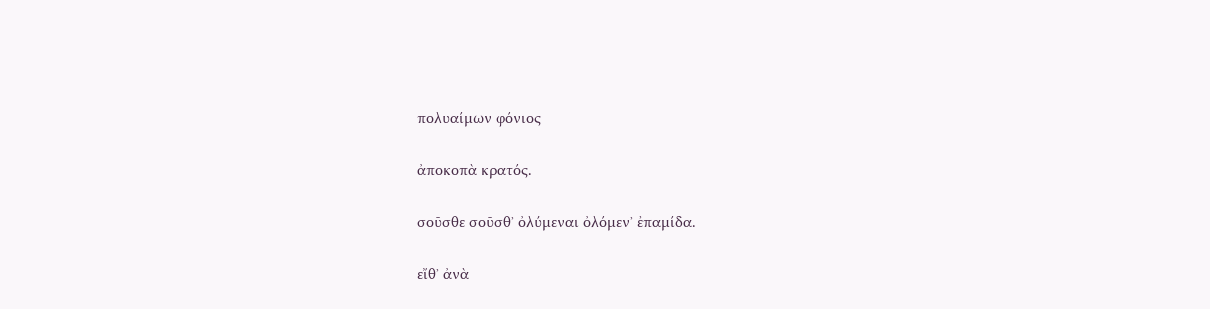πολυαίμων φόνιος

ἀποκοπὰ κρατός.

σοῦσθε σοῦσθʼ ὀλύμεναι ὀλόμενʼ ἐπαμίδα.

εἴθʼ ἀνὰ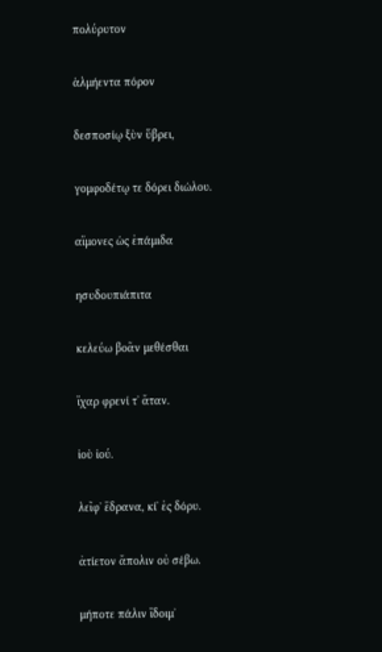πολύρυτον

ἁλμήεντα πόρον

δεσποσίῳ ξὺν ὕβρει,

γομφοδέτῳ τε δόρει διώλου.

αἵμονες ὡς ἐπάμιδα

ησυδουπιάπιτα

κελεύω βοᾶν μεθέσθαι

ἴχαρ φρενί τʼ ἄταν.

ἰοὺ ἰού.

λεῖφʼ ἕδρανα, κίʼ ἐς δόρυ.

ἀτίετον ἄπολιν οὐ σέβω.

μήποτε πάλιν ἴδοιμʼ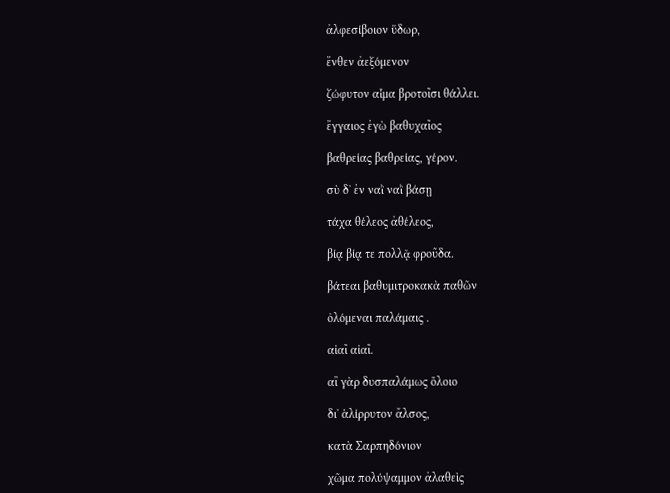ἀλφεσίβοιον ὕδωρ,

ἔνθεν ἀεξόμενον

ζώφυτον αἷμα βροτοῖσι θάλλει.

ἔγγαιος ἐγὼ βαθυχαῖος

βαθρείας βαθρείας, γέρον.

σὺ δʼ ἐν ναῒ ναῒ βάσῃ

τάχα θέλεος ἀθέλεος,

βίᾳ βίᾳ τε πολλᾷ φροῦδα.

βάτεαι βαθυμιτροκακὰ παθῶν

ὀλόμεναι παλάμαις .

αἰαῖ αἰαῖ.

αἲ γὰρ δυσπαλάμως ὄλοιο

διʼ ἁλίρρυτον ἄλσος,

κατὰ Σαρπηδόνιον

χῶμα πολύψαμμον ἀλαθεὶς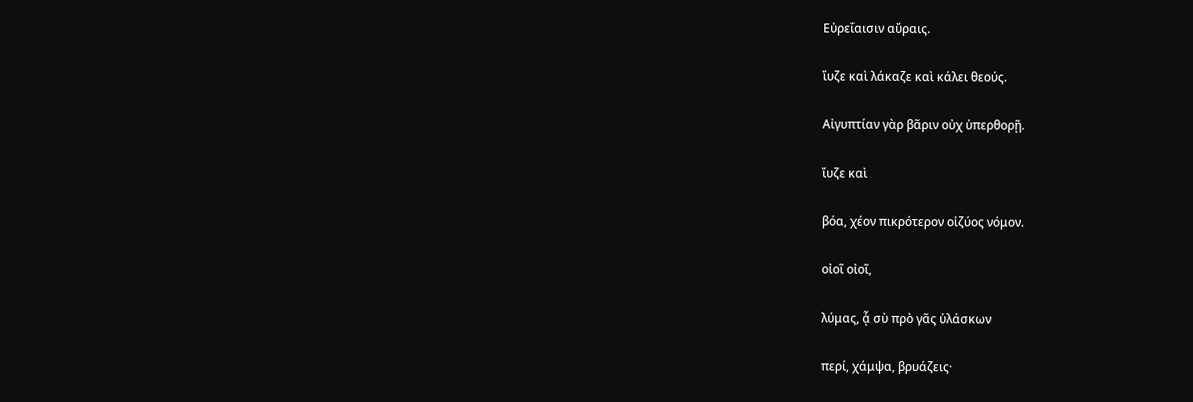Εὐρεΐαισιν αὔραις.

ἴυζε καὶ λάκαζε καὶ κάλει θεούς.

Αἰγυπτίαν γὰρ βᾶριν οὐχ ὑπερθορῇ.

ἴυζε καὶ

βόα, χέον πικρότερον οἰζύος νόμον.

οἰοῖ οἰοῖ,

λύμας, ᾇ σὺ πρὸ γᾶς ὑλάσκων

περί, χάμψα, βρυάζεις·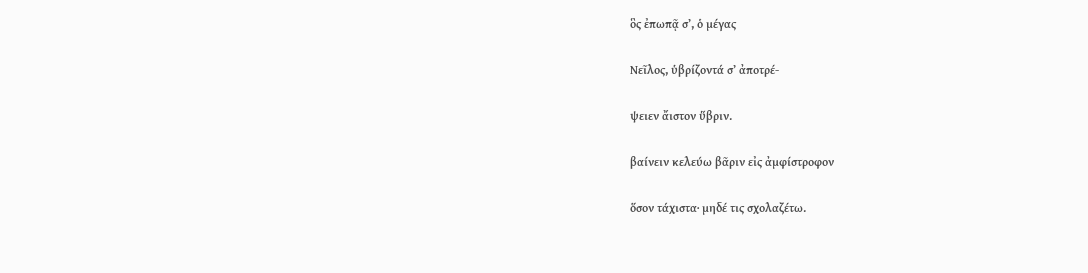ὃς ἐπωπᾷ σʼ, ὁ μέγας

Νεῖλος, ὑβρίζοντά σʼ ἀποτρέ-

ψειεν ἄιστον ὕβριν.

βαίνειν κελεύω βᾶριν εἰς ἀμφίστροφον

ὅσον τάχιστα· μηδέ τις σχολαζέτω.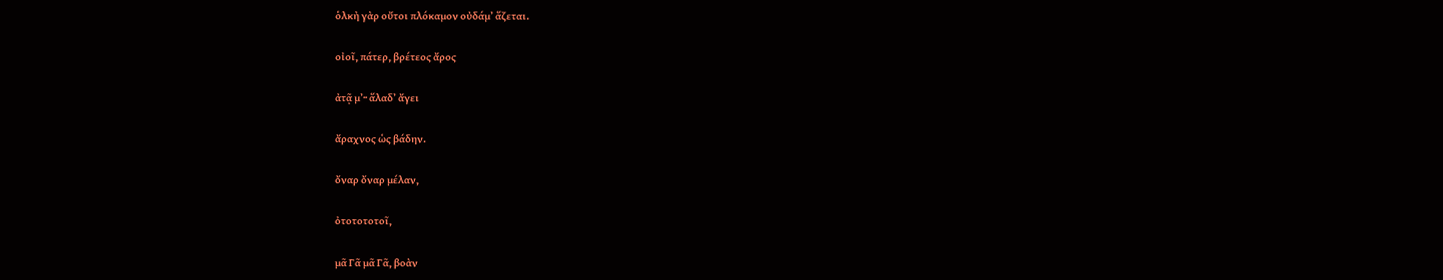ὁλκὴ γὰρ οὔτοι πλόκαμον οὐδάμʼ ἅζεται.

οἰοῖ, πάτερ, βρέτεος ἄρος

ἀτᾷ μʼ·· ἅλαδʼ ἄγει

ἄραχνος ὡς βάδην.

ὄναρ ὄναρ μέλαν,

ὀτοτοτοτοῖ,

μᾶ Γᾶ μᾶ Γᾶ, βοὰν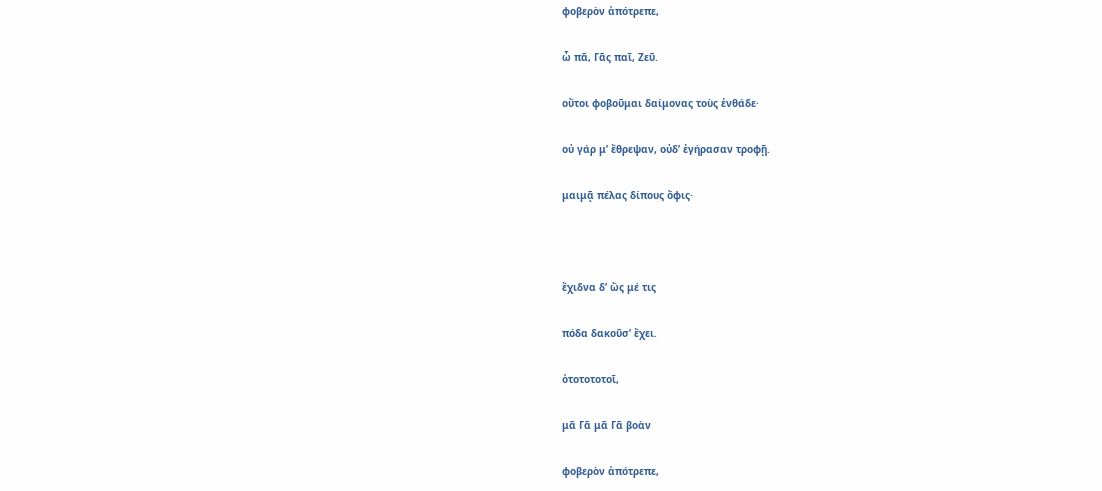φοβερὸν ἀπότρεπε,

ὦ πᾶ, Γᾶς παῖ, Ζεῦ.

οὔτοι φοβοῦμαι δαίμονας τοὺς ἐνθάδε·

οὐ γάρ μʼ ἔθρεψαν, οὐδʼ ἐγήρασαν τροφῇ.

μαιμᾷ πέλας δίπους ὄφις·



ἔχιδνα δʼ ὥς μέ τις

πόδα δακοῦσʼ ἔχει.

ὀτοτοτοτοῖ,

μᾶ Γᾶ μᾶ Γᾶ βοὰν

φοβερὸν ἀπότρεπε,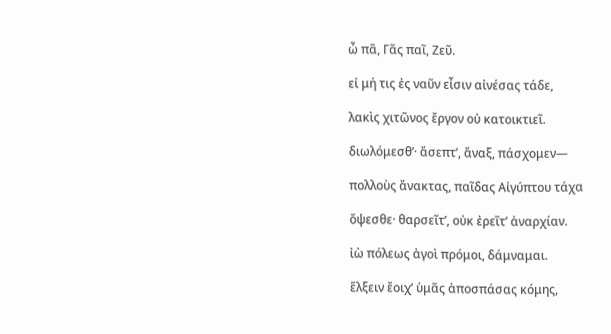ὦ πᾶ, Γᾶς παῖ, Ζεῦ.

εἰ μή τις ἐς ναῦν εἶσιν αἰνέσας τάδε,

λακὶς χιτῶνος ἔργον οὐ κατοικτιεῖ.

διωλόμεσθʼ· ἄσεπτʼ, ἄναξ, πάσχομεν—

πολλοὺς ἄνακτας, παῖδας Αἰγύπτου τάχα

ὄψεσθε· θαρσεῖτʼ, οὐκ ἐρεῖτʼ ἀναρχίαν.

ἰὼ πόλεως ἀγοὶ πρόμοι, δάμναμαι.

ἕλξειν ἔοιχʼ ὑμᾶς ἀποσπάσας κόμης,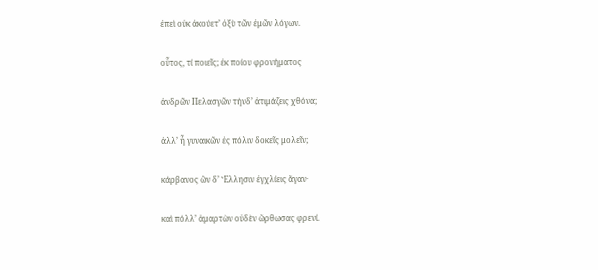ἐπεὶ οὐκ ἀκούετʼ ὀξὺ τῶν ἐμῶν λόγων.

οὗτος, τί ποιεῖς; ἐκ ποίου φρονήματος

ἀνδρῶν Πελασγῶν τήνδʼ ἀτιμάζεις χθόνα;

ἀλλʼ ἦ γυναικῶν ἐς πόλιν δοκεῖς μολεῖν;

κάρβανος ὢν δʼ Ἕλλησιν ἐγχλίεις ἄγαν·

καὶ πόλλʼ ἁμαρτὼν οὐδὲν ὤρθωσας φρενί.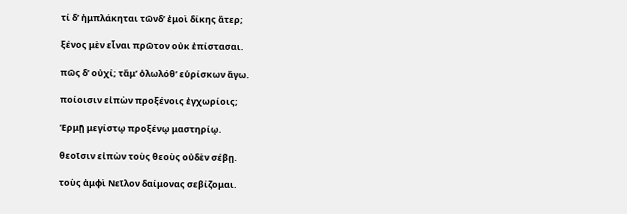τί δʼ ἠμπλάκηται τῶνδʼ ἐμοὶ δίκης ἄτερ;

ξένος μὲν εἶναι πρῶτον οὐκ ἐπίστασαι.

πῶς δʼ οὐχί; τἄμʼ ὀλωλόθʼ εὑρίσκων ἄγω.

ποίοισιν εἰπὼν προξένοις ἐγχωρίοις;

Ἑρμῇ μεγίστῳ προξένῳ μαστηρίῳ.

θεοῖσιν εἰπὼν τοὺς θεοὺς οὐδὲν σέβῃ.

τοὺς ἀμφὶ Νεῖλον δαίμονας σεβίζομαι.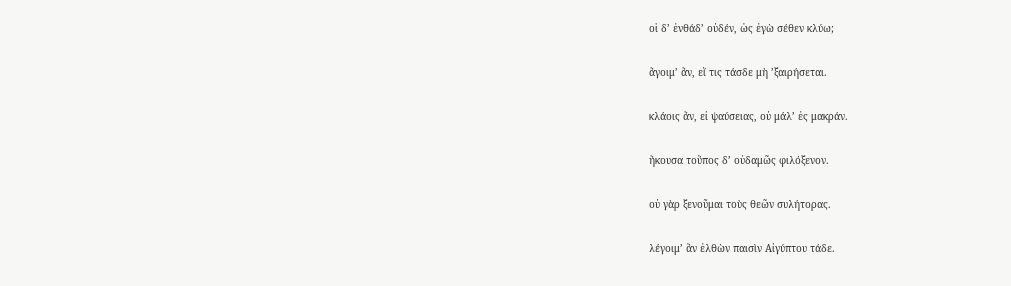οἱ δʼ ἐνθάδʼ οὐδέν, ὡς ἐγὼ σέθεν κλύω;

ἄγοιμʼ ἄν, εἴ τις τάσδε μὴ ʼξαιρήσεται.

κλάοις ἄν, εἰ ψαύσειας, οὐ μάλʼ ἐς μακράν.

ἤκουσα τοὔπος δʼ οὐδαμῶς φιλόξενον.

οὐ γὰρ ξενοῦμαι τοὺς θεῶν συλήτορας.

λέγοιμʼ ἂν ἐλθὼν παισὶν Αἰγύπτου τάδε.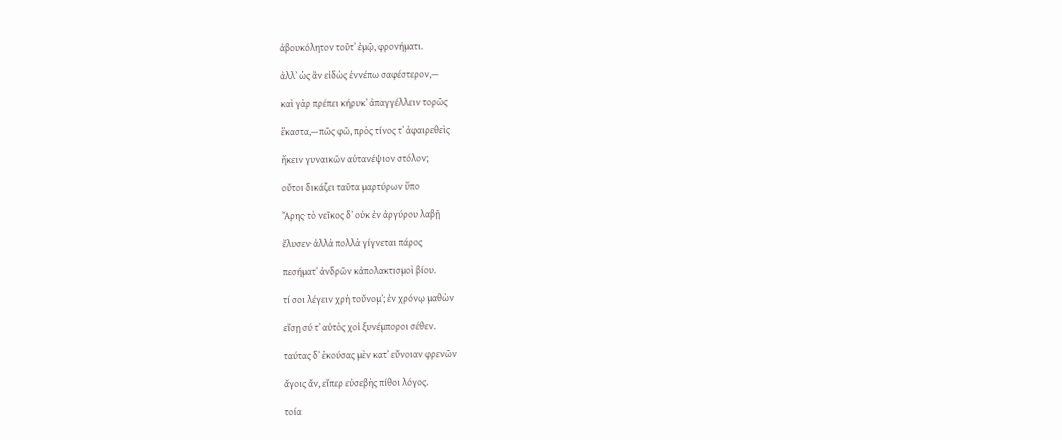ἀβουκόλητον τοῦτʼ ἐμῷ, φρονήματι.

ἀλλʼ ὡς ἂν εἰδὼς ἐννέπω σαφέστερον,—

καὶ γὰρ πρέπει κήρυκʼ ἀπαγγέλλειν τορῶς

ἕκαστα,—πῶς φῶ, πρὸς τίνος τʼ ἀφαιρεθεὶς

ἥκειν γυναικῶν αὐτανέψιον στόλον;

οὔτοι δικάζει ταῦτα μαρτύρων ὕπο

Ἄρης· τὸ νεῖκος δʼ οὐκ ἐν ἀργύρου λαβῇ

ἔλυσεν· ἀλλὰ πολλὰ γίγνεται πάρος

πεσήματʼ ἀνδρῶν κἀπολακτισμοὶ βίου.

τί σοι λέγειν χρὴ τοὔνομʼ; ἐν χρόνῳ μαθὼν

εἴσῃ σύ τʼ αὐτὸς χοἰ ξυνέμποροι σέθεν.

ταύτας δʼ ἑκούσας μὲν κατʼ εὔνοιαν φρενῶν

ἄγοις ἄν, εἴπερ εὐσεβὴς πίθοι λόγος.

τοία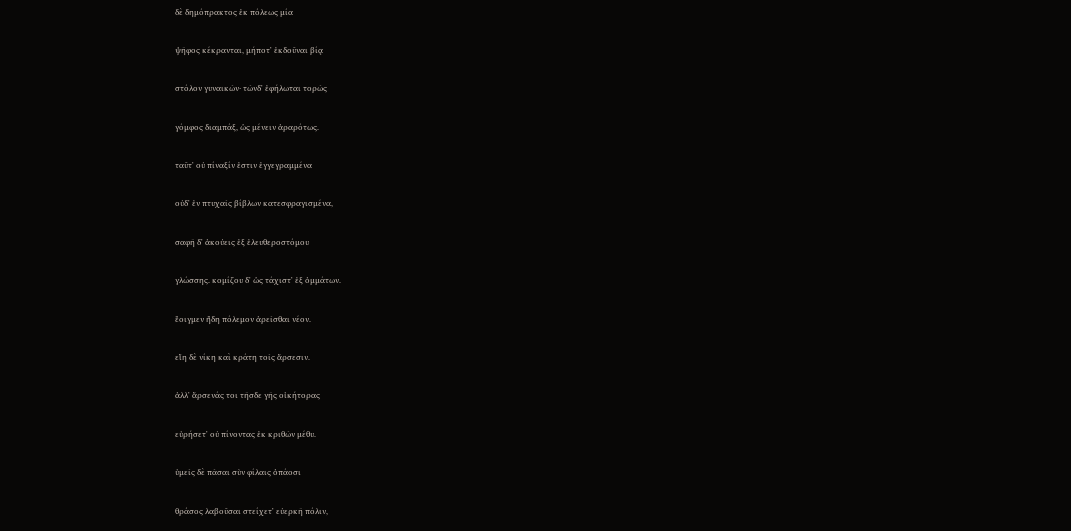δὲ δημόπρακτος ἐκ πόλεως μία

ψῆφος κέκρανται, μήποτʼ ἐκδοῦναι βίᾳ

στόλον γυναικῶν· τῶνδʼ ἐφήλωται τορῶς

γόμφος διαμπάξ, ὡς μένειν ἀραρότως.

ταῦτʼ οὐ πίναξίν ἐστιν ἐγγεγραμμένα

οὐδʼ ἐν πτυχαῖς βίβλων κατεσφραγισμένα,

σαφῆ δʼ ἀκούεις ἐξ ἐλευθεροστόμου

γλώσσης. κομίζου δʼ ὡς τάχιστʼ ἐξ ὀμμάτων.

ἔοιγμεν ἤδη πόλεμον ἀρεῖσθαι νέον.

εἴη δὲ νίκη καὶ κράτη τοῖς ἄρσεσιν.

ἀλλʼ ἄρσενάς τοι τῆσδε γῆς οἰκήτορας

εὑρήσετʼ οὐ πίνοντας ἐκ κριθῶν μέθυ.

ὑμεῖς δὲ πᾶσαι σὺν φίλαις ὀπάοσι

θράσος λαβοῦσαι στείχετʼ εὐερκῆ πόλιν,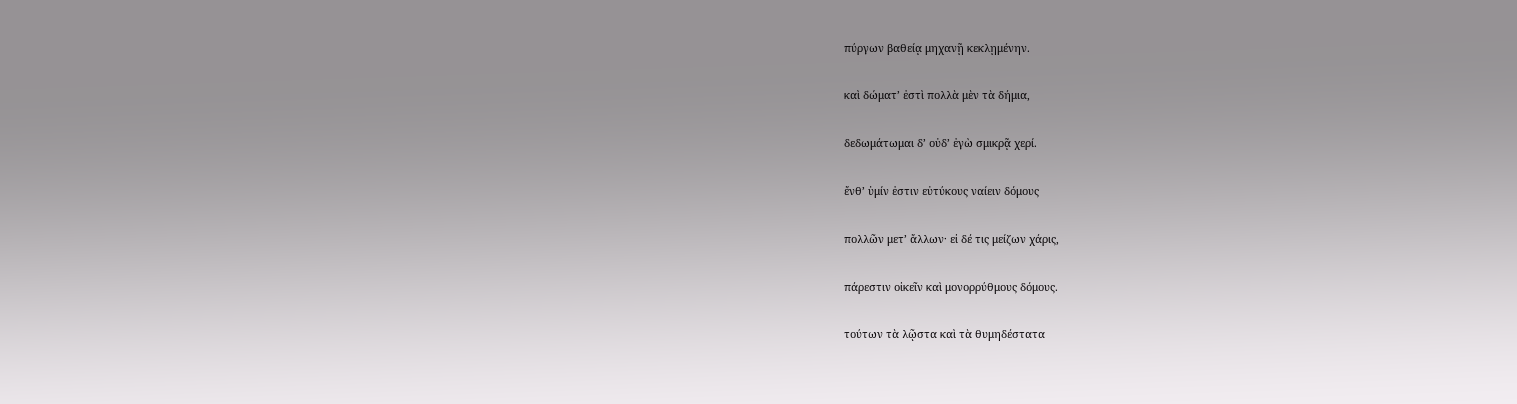πύργων βαθείᾳ μηχανῇ κεκλῃμένην.

καὶ δώματʼ ἐστὶ πολλὰ μὲν τὰ δήμια,

δεδωμάτωμαι δʼ οὐδʼ ἐγὼ σμικρᾷ χερί.

ἔνθʼ ὑμίν ἐστιν εὐτύκους ναίειν δόμους

πολλῶν μετʼ ἄλλων· εἰ δέ τις μείζων χάρις,

πάρεστιν οἰκεῖν καὶ μονορρύθμους δόμους.

τούτων τὰ λῷστα καὶ τὰ θυμηδέστατα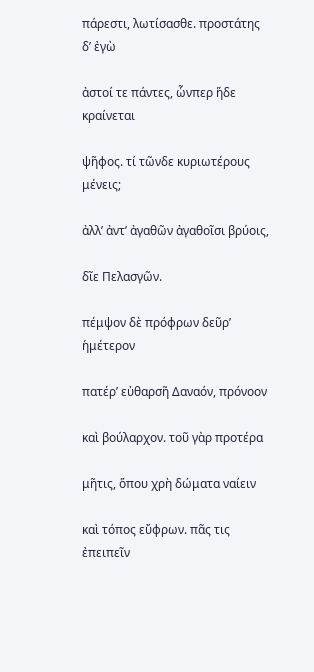πάρεστι, λωτίσασθε. προστάτης δʼ ἐγὼ

ἀστοί τε πάντες, ὧνπερ ἥδε κραίνεται

ψῆφος. τί τῶνδε κυριωτέρους μένεις;

ἀλλʼ ἀντʼ ἀγαθῶν ἀγαθοῖσι βρύοις,

δῖε Πελασγῶν.

πέμψον δὲ πρόφρων δεῦρʼ ἡμέτερον

πατέρʼ εὐθαρσῆ Δαναόν, πρόνοον

καὶ βούλαρχον. τοῦ γὰρ προτέρα

μῆτις, ὅπου χρὴ δώματα ναίειν

καὶ τόπος εὔφρων. πᾶς τις ἐπειπεῖν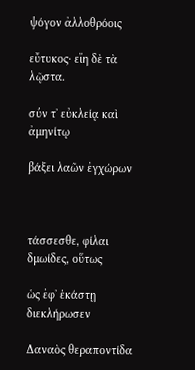ψόγον ἀλλοθρόοις

εὔτυκος· εἴη δὲ τὰ λῷστα.

σύν τʼ εὐκλείᾳ καὶ ἀμηνίτῳ

βάξει λαῶν ἐγχώρων



τάσσεσθε, φίλαι δμωίδες, οὕτως

ὡς ἐφʼ ἑκάστῃ διεκλήρωσεν

Δαναὸς θεραποντίδα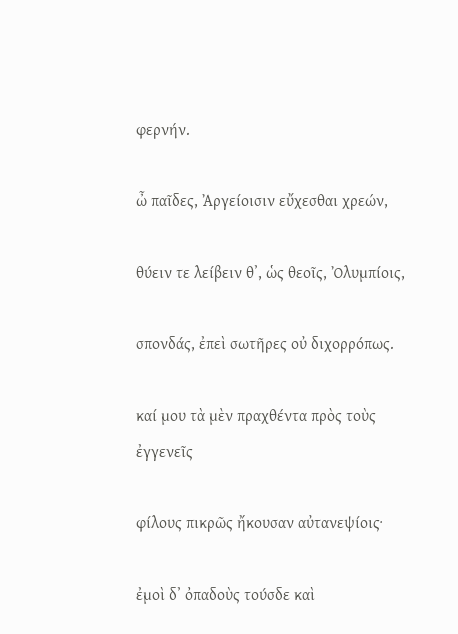φερνήν.

ὦ παῖδες, Ἀργείοισιν εὔχεσθαι χρεών,

θύειν τε λείβειν θʼ, ὡς θεοῖς, Ὀλυμπίοις,

σπονδάς, ἐπεὶ σωτῆρες οὐ διχορρόπως.

καί μου τὰ μὲν πραχθέντα πρὸς τοὺς ἐγγενεῖς

φίλους πικρῶς ἤκουσαν αὐτανεψίοις·

ἐμοὶ δʼ ὀπαδοὺς τούσδε καὶ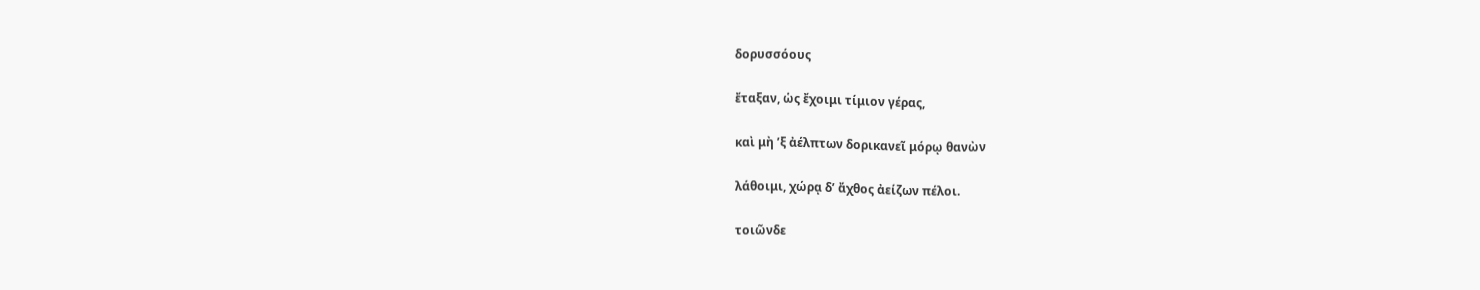δορυσσόους

ἔταξαν, ὡς ἔχοιμι τίμιον γέρας,

καὶ μὴ ʼξ ἀέλπτων δορικανεῖ μόρῳ θανὼν

λάθοιμι, χώρᾳ δʼ ἄχθος ἀείζων πέλοι.

τοιῶνδε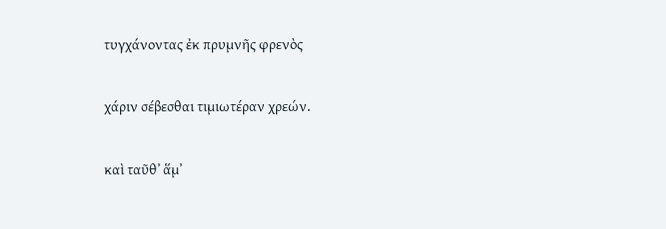τυγχάνοντας ἐκ πρυμνῆς φρενὸς

χάριν σέβεσθαι τιμιωτέραν χρεών.

καὶ ταῦθʼ ἅμʼ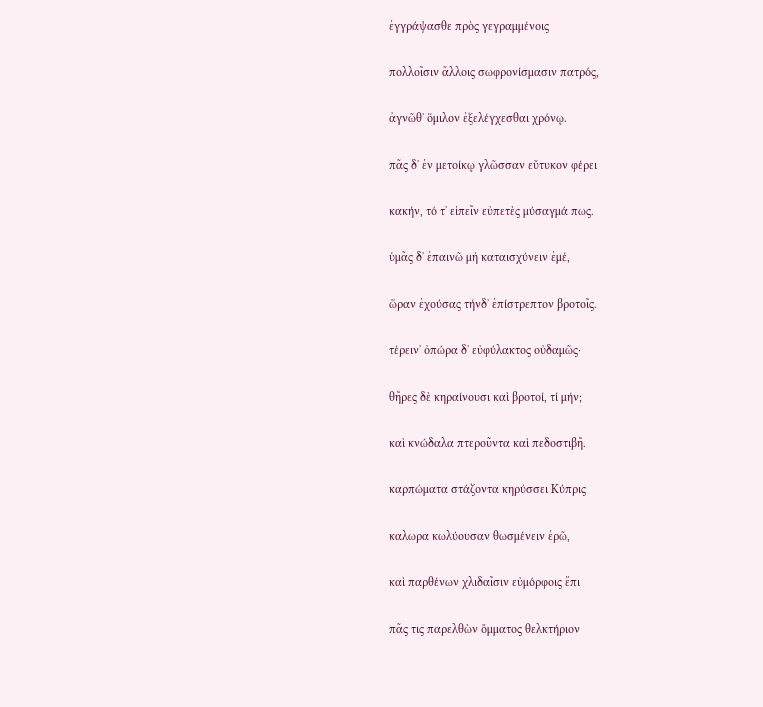ἐγγράψασθε πρὸς γεγραμμένοις

πολλοῖσιν ἄλλοις σωφρονίσμασιν πατρός,

ἀγνῶθʼ ὅμιλον ἐξελέγχεσθαι χρόνῳ.

πᾶς δʼ ἐν μετοίκῳ γλῶσσαν εὔτυκον φέρει

κακήν, τό τʼ εἰπεῖν εὐπετὲς μύσαγμά πως.

ὑμᾶς δʼ ἐπαινῶ μὴ καταισχύνειν ἐμέ,

ὥραν ἐχούσας τήνδʼ ἐπίστρεπτον βροτοῖς.

τέρεινʼ ὀπώρα δʼ εὐφύλακτος οὐδαμῶς·

θῆρες δὲ κηραίνουσι καὶ βροτοί, τί μήν;

καὶ κνώδαλα πτεροῦντα καὶ πεδοστιβῆ.

καρπώματα στάζοντα κηρύσσει Κύπρις

καλωρα κωλύουσαν θωσμένειν ἐρῶ,

καὶ παρθένων χλιδαῖσιν εὐμόρφοις ἔπι

πᾶς τις παρελθὼν ὄμματος θελκτήριον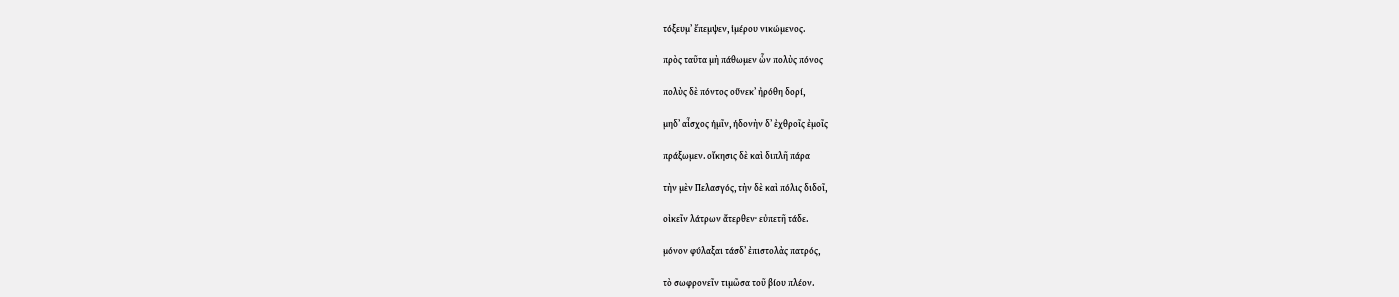τόξευμʼ ἔπεμψεν, ἱμέρου νικώμενος.

πρὸς ταῦτα μὴ πάθωμεν ὧν πολὺς πόνος

πολὺς δὲ πόντος οὕνεκʼ ἠρόθη δορί,

μηδʼ αἶσχος ἡμῖν, ἡδονὴν δʼ ἐχθροῖς ἐμοῖς

πράξωμεν. οἴκησις δὲ καὶ διπλῆ πάρα

τὴν μὲν Πελασγός, τὴν δὲ καὶ πόλις διδοῖ,

οἰκεῖν λάτρων ἄτερθεν· εὐπετῆ τάδε.

μόνον φύλαξαι τάσδʼ ἐπιστολὰς πατρός,

τὸ σωφρονεῖν τιμῶσα τοῦ βίου πλέον.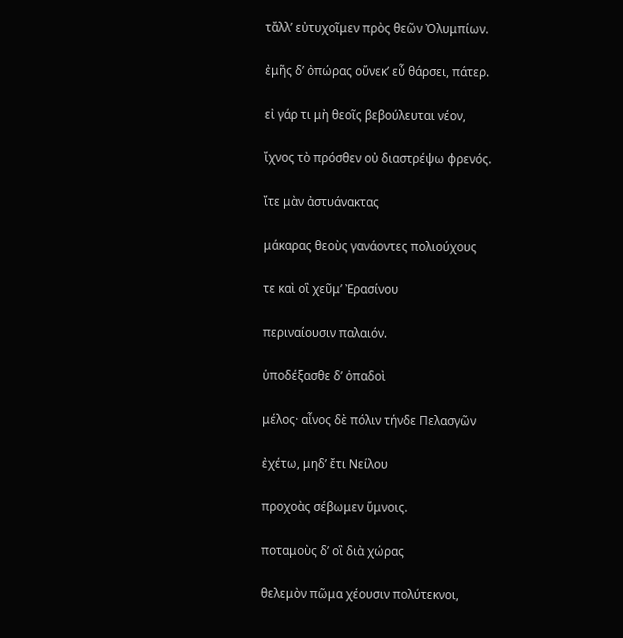τἄλλʼ εὐτυχοῖμεν πρὸς θεῶν Ὀλυμπίων.

ἐμῆς δʼ ὀπώρας οὕνεκʼ εὖ θάρσει, πάτερ.

εἰ γάρ τι μὴ θεοῖς βεβούλευται νέον,

ἴχνος τὸ πρόσθεν οὐ διαστρέψω φρενός.

ἴτε μὰν ἀστυάνακτας

μάκαρας θεοὺς γανάοντες πολιούχους

τε καὶ οἳ χεῦμʼ Ἐρασίνου

περιναίουσιν παλαιόν.

ὑποδέξασθε δʼ ὀπαδοὶ

μέλος· αἶνος δὲ πόλιν τήνδε Πελασγῶν

ἐχέτω, μηδʼ ἔτι Νείλου

προχοὰς σέβωμεν ὕμνοις.

ποταμοὺς δʼ οἳ διὰ χώρας

θελεμὸν πῶμα χέουσιν πολύτεκνοι,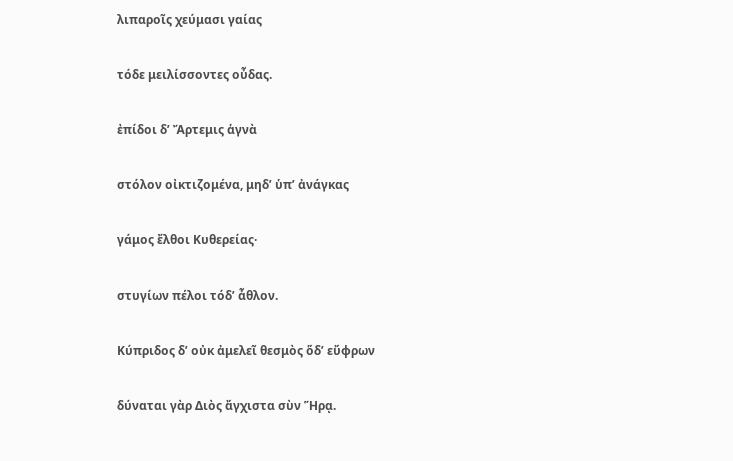λιπαροῖς χεύμασι γαίας

τόδε μειλίσσοντες οὖδας.

ἐπίδοι δʼ Ἄρτεμις ἁγνὰ

στόλον οἰκτιζομένα, μηδʼ ὑπʼ ἀνάγκας

γάμος ἔλθοι Κυθερείας·

στυγίων πέλοι τόδʼ ἆθλον.

Κύπριδος δʼ οὐκ ἀμελεῖ θεσμὸς ὅδʼ εὔφρων

δύναται γὰρ Διὸς ἄγχιστα σὺν Ἥρᾳ.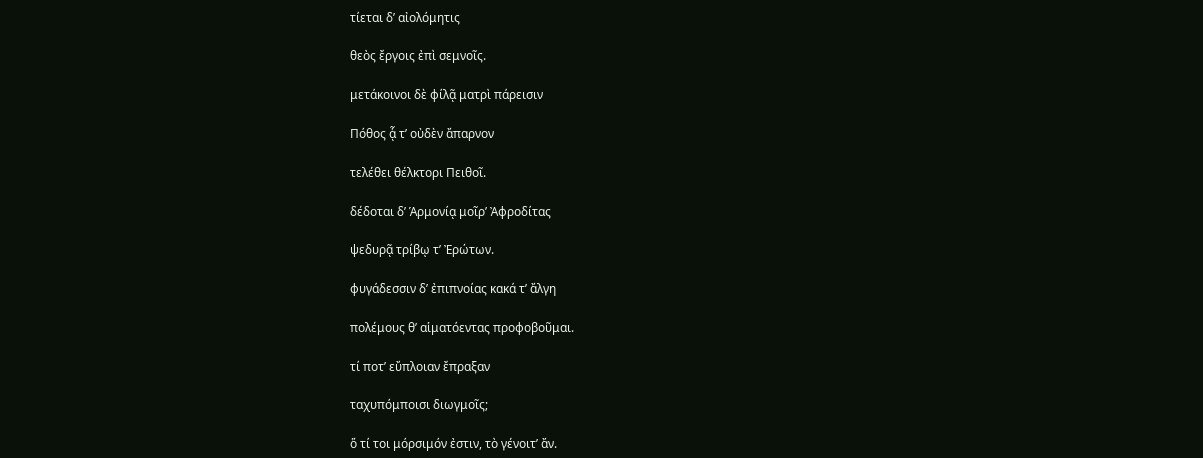τίεται δʼ αἰολόμητις

θεὸς ἔργοις ἐπὶ σεμνοῖς.

μετάκοινοι δὲ φίλᾷ ματρὶ πάρεισιν

Πόθος ᾇ τʼ οὐδὲν ἄπαρνον

τελέθει θέλκτορι Πειθοῖ.

δέδοται δʼ Ἁρμονίᾳ μοῖρʼ Ἀφροδίτας

ψεδυρᾷ τρίβῳ τʼ Ἐρώτων.

φυγάδεσσιν δʼ ἐπιπνοίας κακά τʼ ἄλγη

πολέμους θʼ αἱματόεντας προφοβοῦμαι.

τί ποτʼ εὔπλοιαν ἔπραξαν

ταχυπόμποισι διωγμοῖς;

ὅ τί τοι μόρσιμόν ἐστιν, τὸ γένοιτʼ ἄν.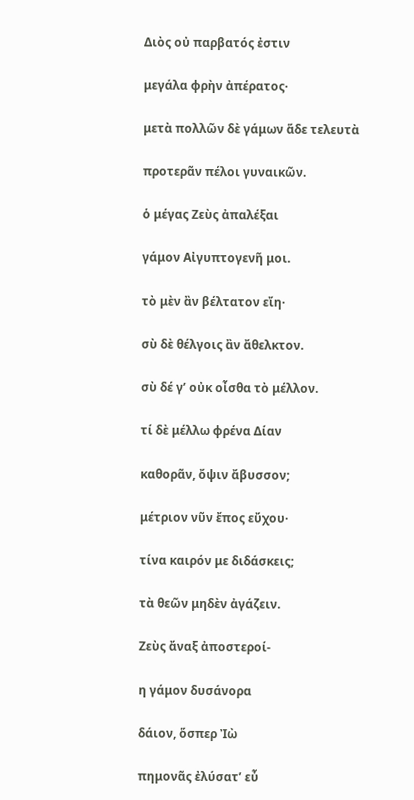Διὸς οὐ παρβατός ἐστιν

μεγάλα φρὴν ἀπέρατος·

μετὰ πολλῶν δὲ γάμων ἅδε τελευτὰ

προτερᾶν πέλοι γυναικῶν.

ὁ μέγας Ζεὺς ἀπαλέξαι

γάμον Αἰγυπτογενῆ μοι.

τὸ μὲν ἂν βέλτατον εἴη·

σὺ δὲ θέλγοις ἂν ἄθελκτον.

σὺ δέ γʼ οὐκ οἶσθα τὸ μέλλον.

τί δὲ μέλλω φρένα Δίαν

καθορᾶν, ὄψιν ἄβυσσον;

μέτριον νῦν ἔπος εὔχου·

τίνα καιρόν με διδάσκεις;

τὰ θεῶν μηδὲν ἀγάζειν.

Ζεὺς ἄναξ ἀποστεροί-

η γάμον δυσάνορα

δάιον, ὅσπερ Ἰὼ

πημονᾶς ἐλύσατʼ εὖ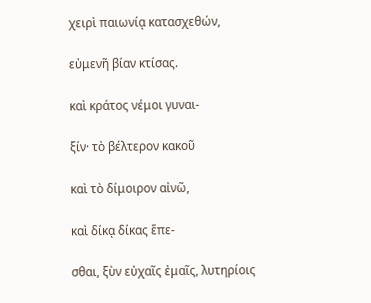χειρὶ παιωνίᾳ κατασχεθών,

εὐμενῆ βίαν κτίσας.

καὶ κράτος νέμοι γυναι-

ξίν· τὸ βέλτερον κακοῦ

καὶ τὸ δίμοιρον αἰνῶ,

καὶ δίκᾳ δίκας ἕπε-

σθαι, ξὺν εὐχαῖς ἐμαῖς, λυτηρίοις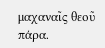μαχαναῖς θεοῦ πάρα.